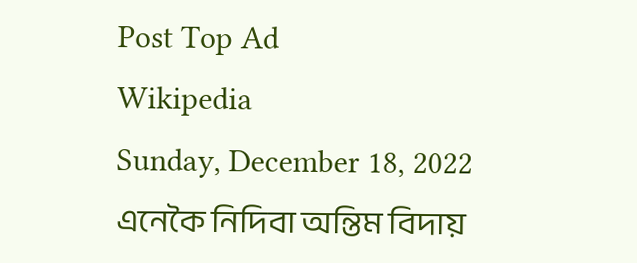Post Top Ad
Wikipedia
Sunday, December 18, 2022
এনেকৈ নিদিবা অন্তিম বিদায়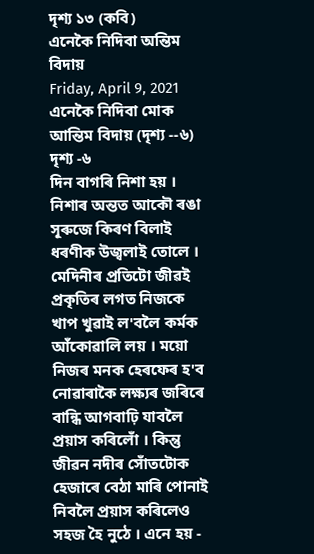দৃশ্য ১৩ (কবি)
এনেকৈ নিদিবা অন্তিম বিদায়
Friday, April 9, 2021
এনেকৈ নিদিবা মোক আন্তিম বিদায় (দৃশ্য --৬)
দৃশ্য -৬
দিন বাগৰি নিশা হয় । নিশাৰ অন্তত আকৌ ৰঙা সূৰুজে কিৰণ বিলাই ধৰণীক উজ্বলাই তোলে । মেদিনীৰ প্ৰতিটো জীৱই প্ৰকৃতিৰ লগত নিজকে খাপ খুৱাই ল'বলৈ কৰ্মক আঁকোৱালি লয় । ময়ো নিজৰ মনক হেৰফেৰ হ'ব নোৱাৰাকৈ লক্ষ্যৰ জৰিৰে বান্ধি আগবাঢ়ি যাবলৈ প্ৰয়াস কৰিলোঁ । কিন্তু জীৱন নদীৰ সোঁতটোক হেজাৰে বেঠা মাৰি পোনাই নিবলৈ প্ৰয়াস কৰিলেও সহজ হৈ নুঠে । এনে হয় -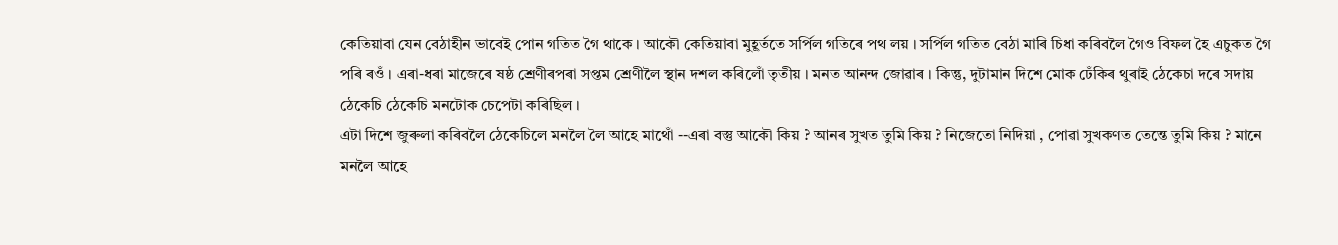কেতিয়াবা যেন বেঠাহীন ভাবেই পোন গতিত গৈ থাকে । আকৌ কেতিয়াবা মুহূৰ্ততে সৰ্পিল গতিৰে পথ লয় । সৰ্পিল গতিত বেঠা মাৰি চিধা কৰিবলৈ গৈও বিফল হৈ এচুকত গৈ পৰি ৰওঁ । এৰা-ধৰা মাজেৰে ষষ্ঠ শ্ৰেণীৰপৰা সপ্তম শ্ৰেণীলৈ স্থান দশল কৰিলোঁ তৃতীয় । মনত আনন্দ জোৱাৰ । কিন্তু, দুটামান দিশে মোক ঢেঁকিৰ থুৰাই ঠেকেচা দৰে সদায় ঠেকেচি ঠেকেচি মনটোক চেপেটা কৰিছিল ।
এটা দিশে জুৰুলা কৰিবলৈ ঠেকেচিলে মনলৈ লৈ আহে মাথোঁ --এৰা বস্তু আকৌ কিয় ? আনৰ সুখত তুমি কিয় ? নিজেতো নিদিয়া , পোৱা সুখকণত তেন্তে তুমি কিয় ? মানে মনলৈ আহে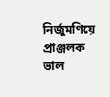নিৰ্জুমণিয়ে প্ৰাঞ্জলক ভাল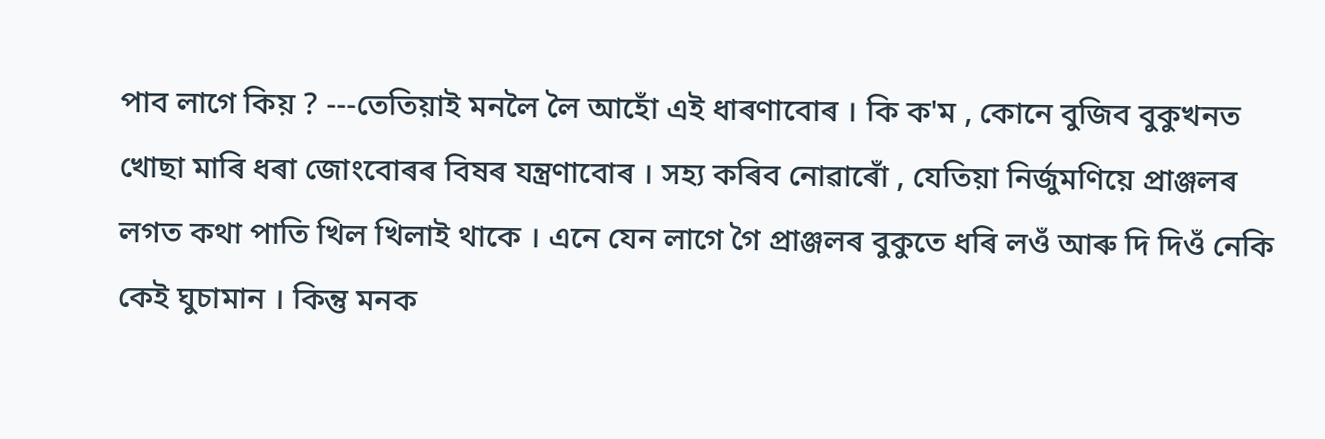পাব লাগে কিয় ? ---তেতিয়াই মনলৈ লৈ আহোঁ এই ধাৰণাবোৰ । কি ক'ম , কোনে বুজিব বুকুখনত খোছা মাৰি ধৰা জোংবোৰৰ বিষৰ যন্ত্ৰণাবোৰ । সহ্য কৰিব নোৱাৰোঁ , যেতিয়া নিৰ্জুমণিয়ে প্ৰাঞ্জলৰ লগত কথা পাতি খিল খিলাই থাকে । এনে যেন লাগে গৈ প্ৰাঞ্জলৰ বুকুতে ধৰি লওঁ আৰু দি দিওঁ নেকি কেই ঘুচামান । কিন্তু মনক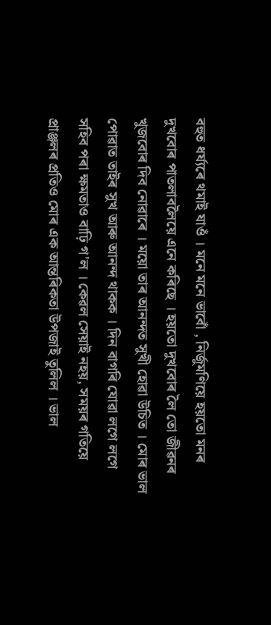বহুত ধৰ্য্যৰে থমাই যাওঁ । মনে মনে ভাবোঁ , নিৰ্জুমণিয়ে হয়তো মনৰ দুখবোৰ পাতলাবলৈয়ে এনে কৰিছে । হয়তো দুখবোৰ লৈ তো জীৱনৰ খুজবোৰ দিব নোৱাৰে । ময়ো তাৰ আনন্দত সুখী হোৱা উচিত । মোৰ ভাল পোৱাত তাইৰ সুখ আৰু আনন্দ থাকক । দিন বাগৰি যোৱা লগে লগে সহিব পৰা ক্ষমতাও বাঢ়ি গ'ল । কেৱল সেয়াই নহয়, সময়ৰ গতিয়ে প্ৰাঞ্জলৰ প্ৰতিও মোৰ এক আন্তৰিকতা উপজাই তুলিল । ভাল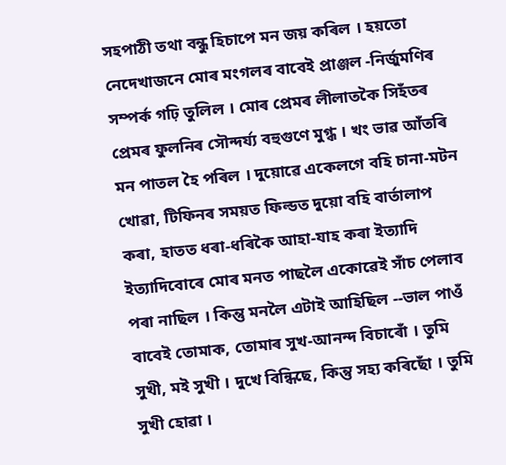সহপাঠী তথা বন্ধু হিচাপে মন জয় কৰিল । হয়তো নেদেখাজনে মোৰ মংগলৰ বাবেই প্ৰাঞ্জল -নিৰ্জুমণিৰ সম্পৰ্ক গঢ়ি তুলিল । মোৰ প্ৰেমৰ লীলাতকৈ সিহঁতৰ প্ৰেমৰ ফুলনিৰ সৌন্দৰ্য্য বহুগুণে মুগ্ধ । খং ভাৱ আঁতৰি মন পাতল হৈ পৰিল । দুয়োৱে একেলগে বহি চানা-মটন খোৱা, টিফিনৰ সময়ত ফিল্ডত দুয়ো বহি বাৰ্তালাপ কৰা, হাতত ধৰা-ধৰিকৈ আহা-যাহ কৰা ইত্যাদি ইত্যাদিবোৰে মোৰ মনত পাছলৈ একোৱেই সাঁচ পেলাব পৰা নাছিল । কিন্তু মনলৈ এটাই আহিছিল --ভাল পাওঁ বাবেই তোমাক, তোমাৰ সুখ-আনন্দ বিচাৰোঁ । তুমি সুখী, মই সুখী । দুখে বিন্ধিছে, কিন্তু সহ্য কৰিছোঁ । তুমি সুখী হোৱা ।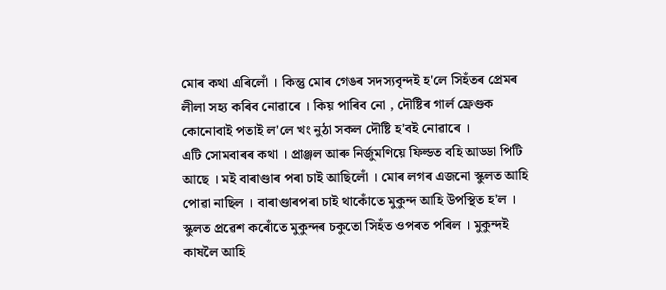মোৰ কথা এৰিলোঁ । কিন্তু মোৰ গেঙৰ সদস্যবৃন্দই হ'লে সিহঁতৰ প্ৰেমৰ লীলা সহ্য কৰিব নোৱাৰে । কিয় পাৰিব নো , দৌষ্টিৰ গাৰ্ল ফ্ৰেণ্ডক কোনোবাই পতাই ল'লে খং নুঠা সকল দৌষ্টি হ'বই নোৱাৰে ।
এটি সোমবাৰৰ কথা । প্ৰাঞ্জল আৰু নিৰ্জুমণিয়ে ফিল্ডত বহি আড্ডা পিটি আছে । মই বাৰাণ্ডাৰ পৰা চাই আছিলোঁ । মোৰ লগৰ এজনো স্কুলত আহি পোৱা নাছিল । বাৰাণ্ডাৰপৰা চাই থাকোঁতে মুকুন্দ আহি উপস্থিত হ'ল । স্কুলত প্ৰৱেশ কৰোঁতে মুকুন্দৰ চকুতো সিহঁত ওপৰত পৰিল । মুকুন্দই কাষলৈ আহি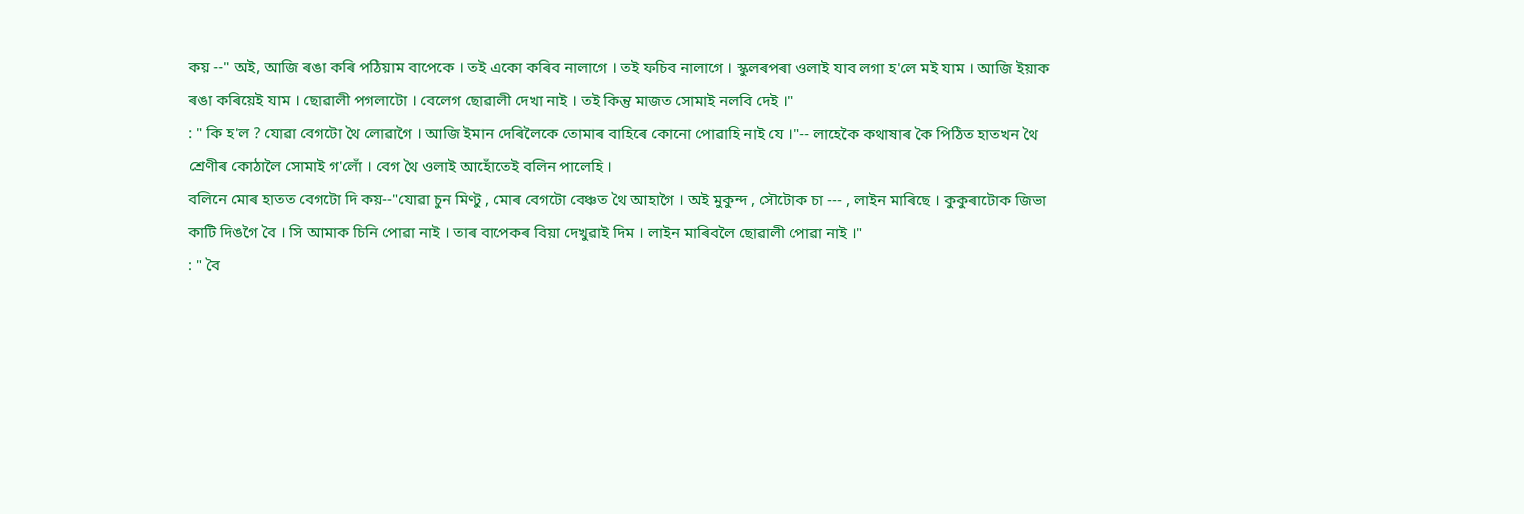কয় --" অই, আজি ৰঙা কৰি পঠিয়াম বাপেকে । তই একো কৰিব নালাগে । তই ফচিব নালাগে । স্কুলৰপৰা ওলাই যাব লগা হ'লে মই যাম । আজি ইয়াক ৰঙা কৰিয়েই যাম । ছোৱালী পগলাটো । বেলেগ ছোৱালী দেখা নাই । তই কিন্তু মাজত সোমাই নলবি দেই ।"
: " কি হ'ল ? যোৱা বেগটো থৈ লোৱাগৈ । আজি ইমান দেৰিলৈকে তোমাৰ বাহিৰে কোনো পোৱাহি নাই যে ।"-- লাহেকৈ কথাষাৰ কৈ পিঠিত হাতখন থৈ শ্ৰেণীৰ কোঠালৈ সোমাই গ'লোঁ । বেগ থৈ ওলাই আহোঁতেই বলিন পালেহি ।
বলিনে মোৰ হাতত বেগটো দি কয়--"যোৱা চুন মিণ্টু , মোৰ বেগটো বেঞ্চত থৈ আহাগৈ । অই মুকুন্দ , সৌটোক চা --- , লাইন মাৰিছে । কুকুৰাটোক জিভা কাটি দিঙগৈ বৈ । সি আমাক চিনি পোৱা নাই । তাৰ বাপেকৰ বিয়া দেখুৱাই দিম । লাইন মাৰিবলৈ ছোৱালী পোৱা নাই ।"
: " বৈ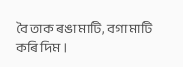বৈ তাক ৰঙা মাটি, বগা মাটি কৰি দিম ।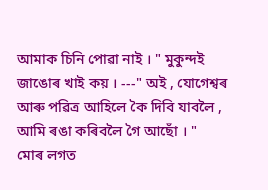আমাক চিনি পোৱা নাই । " মুকুন্দই জাঙোৰ খাই কয় । ---" অই , যোগেশ্বৰ আৰু পৱিত্ৰ আহিলে কৈ দিবি যাবলৈ , আমি ৰঙা কৰিবলৈ গৈ আছোঁ । "
মোৰ লগত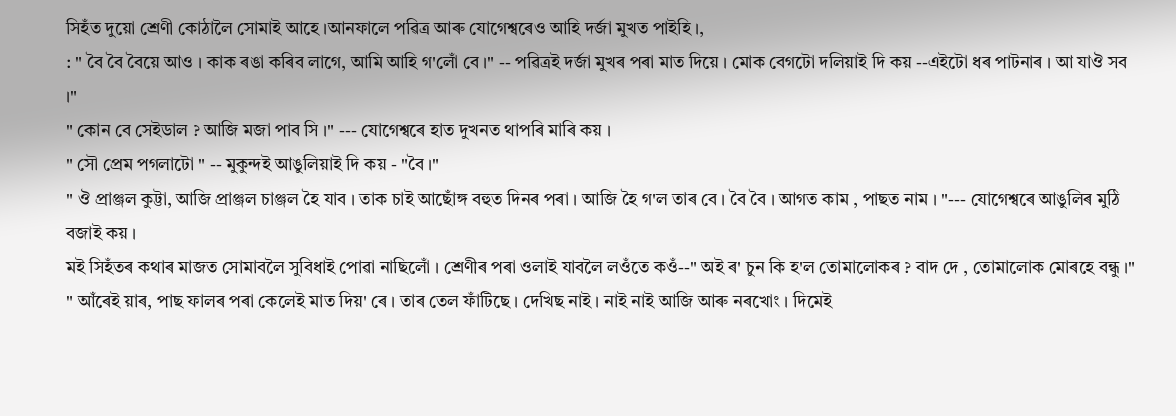সিহঁত দুয়ো শ্ৰেণী কোঠালৈ সোমাই আহে ।আনফালে পৱিত্ৰ আৰু যোগেশ্বৰেও আহি দৰ্জা মুখত পাইহি ।,
: " বৈ বৈ বৈয়ে আও । কাক ৰঙা কৰিব লাগে, আমি আহি গ'লোঁ বে ।" -- পৱিত্ৰই দৰ্জা মুখৰ পৰা মাত দিয়ে । মোক বেগটো দলিয়াই দি কয় --এইটো ধৰ পাটনাৰ । আ যাঔ সব ।"
" কোন বে সেইডাল ? আজি মজা পাব সি ।" --- যোগেশ্বৰে হাত দুখনত থাপৰি মাৰি কয় ।
" সৌ প্ৰেম পগলাটো " -- মুকুন্দই আঙুলিয়াই দি কয় - "বৈ ।"
" ঔ প্ৰাঞ্জল কুট্টা, আজি প্ৰাঞ্জল চাঞ্জল হৈ যাব । তাক চাই আছোঁঙ্গ বহুত দিনৰ পৰা । আজি হৈ গ'ল তাৰ বে । বৈ বৈ । আগত কাম , পাছত নাম । "--- যোগেশ্বৰে আঙুলিৰ মুঠি বজাই কয় ।
মই সিহঁতৰ কথাৰ মাজত সোমাবলৈ সুবিধাই পোৱা নাছিলোঁ । শ্ৰেণীৰ পৰা ওলাই যাবলৈ লওঁতে কওঁ--" অই ৰ' চুন কি হ'ল তোমালোকৰ ? বাদ দে , তোমালোক মোৰহে বন্ধু ।"
" আঁৰেই য়াৰ, পাছ ফালৰ পৰা কেলেই মাত দিয়' ৰে । তাৰ তেল ফাঁটিছে । দেখিছ নাই । নাই নাই আজি আৰু নৰখোং । দিমেই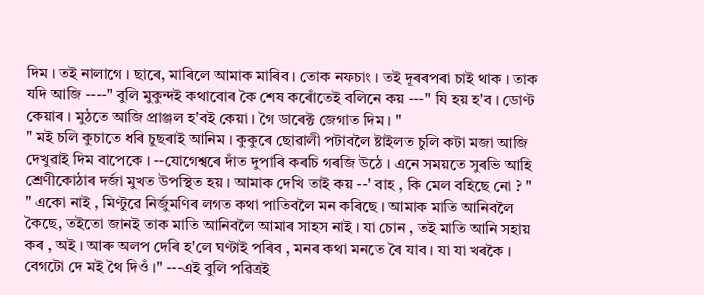দিম । তই নালাগে । ছাৰে, মাৰিলে আমাক মাৰিব । তোক নফচাং । তই দূৰৰপৰা চাই থাক । তাক যদি আজি ----" বুলি মুকুন্দই কথাবোৰ কৈ শেষ কৰোঁতেই বলিনে কয় ---" যি হয় হ'ব । ডোণ্ট কেয়াৰ । মুঠতে আজি প্ৰাঞ্জল হ'বই কেয়া । গৈ ডাৰেক্ট জেগাত দিম । "
" মই চলি কুচাতে ধৰি চুছৰাই আনিম । কুকুৰে ছোৱালী পটাবলৈ ষ্টাইলত চুলি কটা মজা আজি দেখুৱাই দিম বাপেকে । --যোগেশ্বৰে দাঁত দুপাৰি কৰচি গৰজি উঠে । এনে সময়তে সুৰভি আহি শ্ৰেণীকোঠাৰ দৰ্জা মুখত উপস্থিত হয় । আমাক দেখি তাই কয় --' বাহ , কি মেল বহিছে নো ? "
" একো নাই , মিণ্টুৱে নিৰ্জুমণিৰ লগত কথা পাতিবলৈ মন কৰিছে । আমাক মাতি আনিবলৈ কৈছে, তইতো জানই তাক মাতি আনিবলৈ আমাৰ সাহস নাই । যা চোন , তই মাতি আনি সহায় কৰ , অই । আৰু অলপ দেৰি হ'লে ঘণ্টাই পৰিব , মনৰ কথা মনতে ৰৈ যাব । যা যা খৰকৈ । বেগটো দে মই থৈ দিওঁ ।" ---এই বুলি পৱিত্ৰই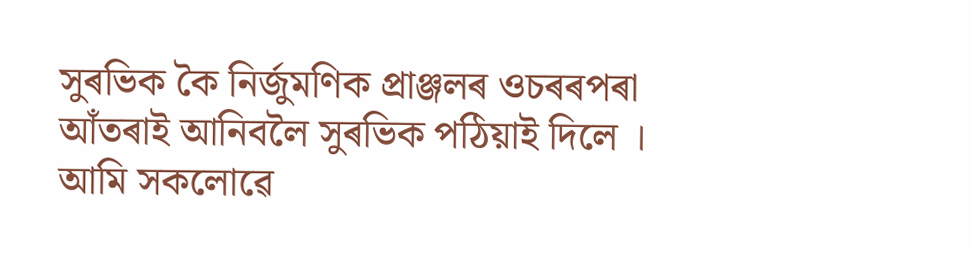সুৰভিক কৈ নিৰ্জুমণিক প্ৰাঞ্জলৰ ওচৰৰপৰা আঁতৰাই আনিবলৈ সুৰভিক পঠিয়াই দিলে । আমি সকলোৱে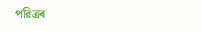পৱিত্ৰৰ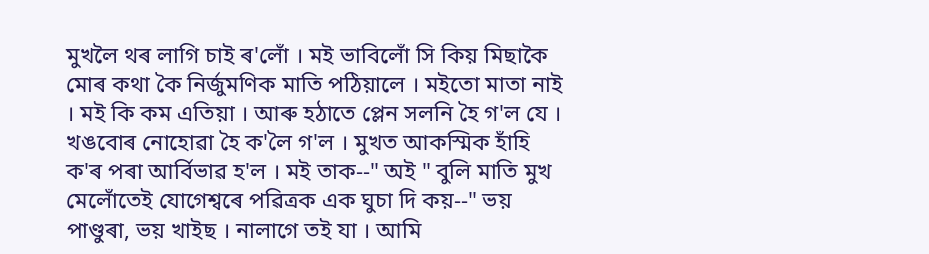মুখলৈ থৰ লাগি চাই ৰ'লোঁ । মই ভাবিলোঁ সি কিয় মিছাকৈ মোৰ কথা কৈ নিৰ্জুমণিক মাতি পঠিয়ালে । মইতো মাতা নাই । মই কি কম এতিয়া । আৰু হঠাতে প্লেন সলনি হৈ গ'ল যে । খঙবোৰ নোহোৱা হৈ ক'লৈ গ'ল । মুখত আকস্মিক হাঁহি ক'ৰ পৰা আৰ্বিভাৱ হ'ল । মই তাক--" অই " বুলি মাতি মুখ মেলোঁতেই যোগেশ্বৰে পৱিত্ৰক এক ঘুচা দি কয়--" ভয় পাণ্ডুৰা, ভয় খাইছ । নালাগে তই যা । আমি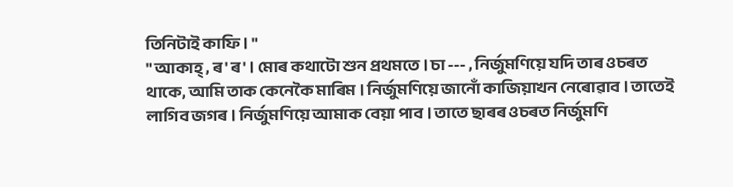তিনিটাই কাফি । "
" আকাহ্ , ৰ' ৰ' । মোৰ কথাটো শুন প্ৰথমতে । চা --- , নিৰ্জুমণিয়ে যদি তাৰ ওচৰত থাকে, আমি তাক কেনেকৈ মাৰিম । নিৰ্জুমণিয়ে জানোঁ কাজিয়াখন নেৰোৱাব । তাতেই লাগিব জগৰ । নিৰ্জুমণিয়ে আমাক বেয়া পাব । তাতে ছাৰৰ ওচৰত নিৰ্জুমণি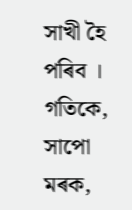সাখী হৈ পৰিব । গতিকে, সাপো মৰক,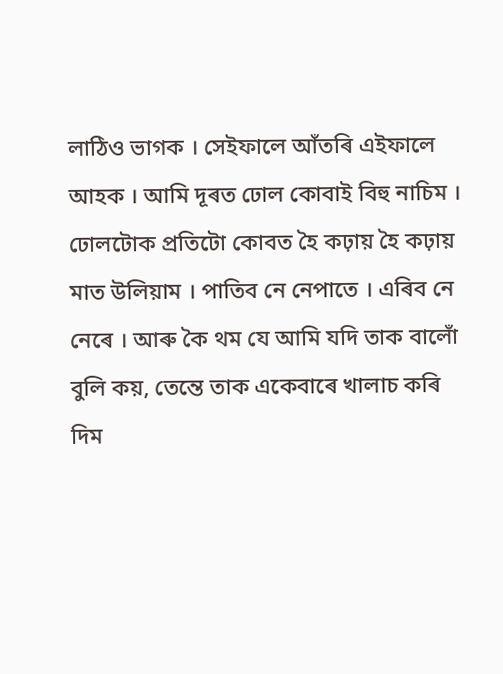লাঠিও ভাগক । সেইফালে আঁতৰি এইফালে আহক । আমি দূৰত ঢোল কোবাই বিহু নাচিম । ঢোলটোক প্ৰতিটো কোবত হৈ কঢ়ায় হৈ কঢ়ায় মাত উলিয়াম । পাতিব নে নেপাতে । এৰিব নে নেৰে । আৰু কৈ থম যে আমি যদি তাক বালোঁ বুলি কয়, তেন্তে তাক একেবাৰে খালাচ কৰি দিম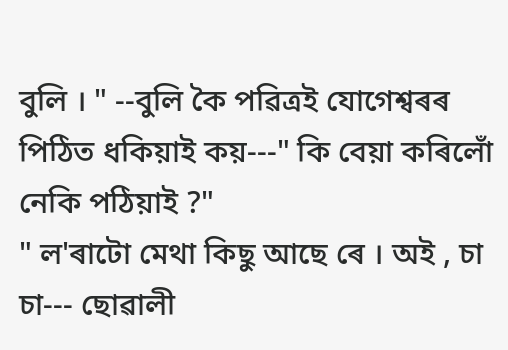বুলি । " --বুলি কৈ পৱিত্ৰই যোগেশ্বৰৰ পিঠিত ধকিয়াই কয়---" কি বেয়া কৰিলোঁ নেকি পঠিয়াই ?"
" ল'ৰাটো মেথা কিছু আছে ৰে । অই , চা চা--- ছোৱালী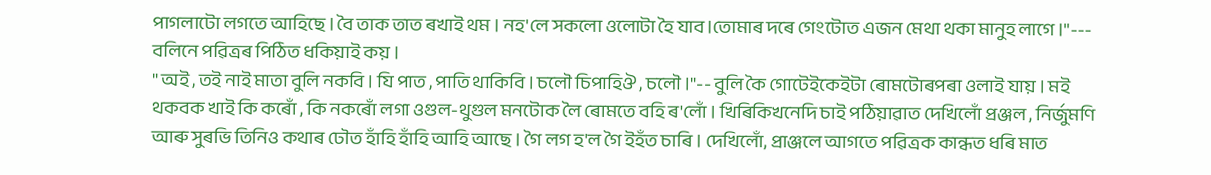পাগলাটো লগতে আহিছে । বৈ তাক তাত ৰখাই থম । নহ'লে সকলো ওলোটা হৈ যাব।তোমাৰ দৰে গেংটোত এজন মেথা থকা মানুহ লাগে ।"--- বলিনে পৱিত্ৰৰ পিঠিত ধকিয়াই কয় ।
" অই , তই নাই মাতা বুলি নকবি । যি পাত , পাতি থাকিবি । চলৌ চিপাহিঔ , চলৌ ।"-- বুলি কৈ গোটেইকেইটা ৰোমটোৰপৰা ওলাই যায় । মই থকবক খাই কি কৰোঁ , কি নকৰোঁ লগা ওগুল-থুগুল মনটোক লৈ ৰোমতে বহি ৰ'লোঁ । খিৰিকিখনেদি চাই পঠিয়াৱাত দেখিলোঁ প্ৰঞ্জল , নিৰ্জুমণি আৰু সুৰভি তিনিও কথাৰ ঢৌত হাঁহি হাঁহি আহি আছে । গৈ লগ হ'ল গৈ ইহঁত চাৰি । দেখিলোঁ, প্ৰাঞ্জলে আগতে পৱিত্ৰক কান্ধত ধৰি মাত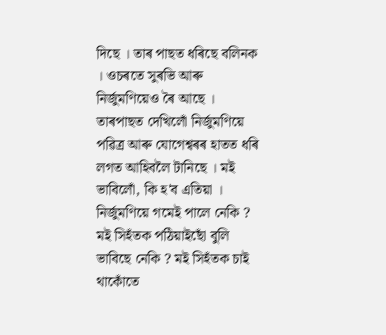দিছে । তাৰ পাছত ধৰিছে বলিনক । ওচৰতে সুৰভি আৰু নিৰ্জুমণিয়েও ৰৈ আছে । তাৰপাছত দেখিলোঁ নিৰ্জুমণিয়ে পৱিত্ৰ আৰু যোগেশ্বৰৰ হাতত ধৰি লগত আহিবলৈ টানিছে । মই ভাবিলোঁ, কি হ'ব এতিয়া । নিৰ্জুমণিয়ে গমেই পালে নেকি ? মই সিহঁতক পঠিয়াইছোঁ বুলি ভাবিছে নেকি ? মই সিহঁতক চাই থাকোঁতে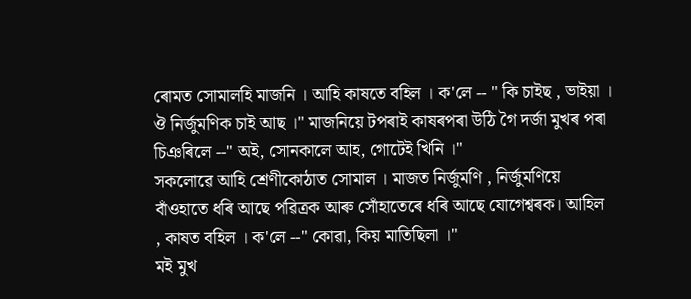ৰোমত সোমালহি মাজনি । আহি কাষতে বহিল । ক'লে -- " কি চাইছ , ভাইয়া । ঔ নিৰ্জুমণিক চাই আছ ।" মাজনিয়ে টপৰাই কাষৰপৰা উঠি গৈ দৰ্জা মুখৰ পৰা চিঞৰিলে --" অই, সোনকালে আহ, গোটেই খিনি ।"
সকলোৱে আহি শ্ৰেণীকোঠাত সোমাল । মাজত নিৰ্জুমণি , নিৰ্জুমণিয়ে বাঁওহাতে ধৰি আছে পৱিত্ৰক আৰু সোঁহাতেৰে ধৰি আছে যোগেশ্বৰক। আহিল , কাষত বহিল । ক'লে --" কোৱা, কিয় মাতিছিলা ।"
মই মুখ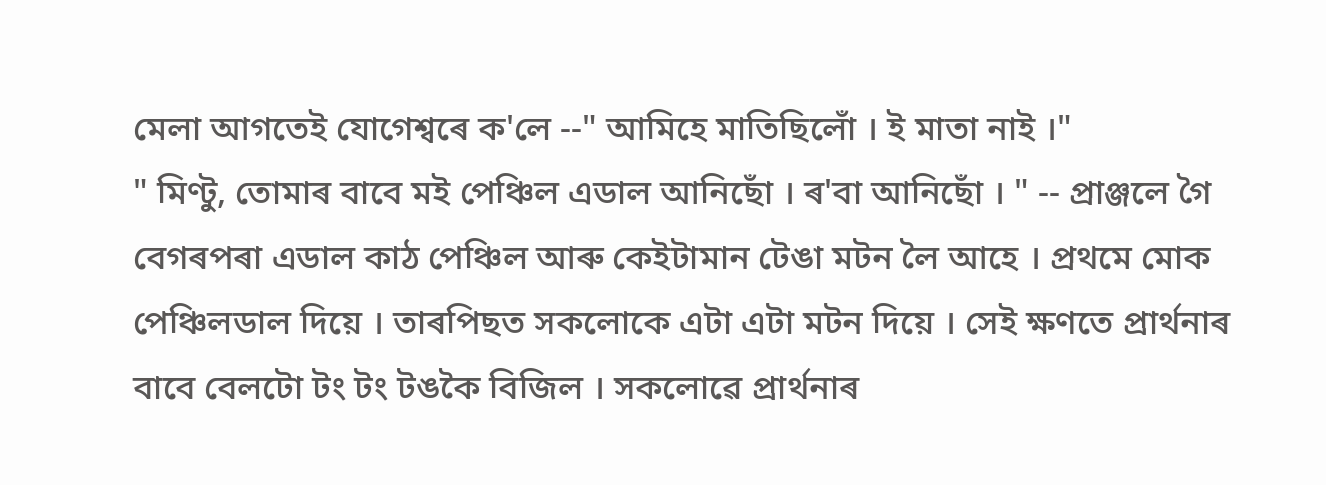মেলা আগতেই যোগেশ্বৰে ক'লে --" আমিহে মাতিছিলোঁ । ই মাতা নাই ।"
" মিণ্টু, তোমাৰ বাবে মই পেঞ্চিল এডাল আনিছোঁ । ৰ'বা আনিছোঁ । " -- প্ৰাঞ্জলে গৈ বেগৰপৰা এডাল কাঠ পেঞ্চিল আৰু কেইটামান টেঙা মটন লৈ আহে । প্ৰথমে মোক পেঞ্চিলডাল দিয়ে । তাৰপিছত সকলোকে এটা এটা মটন দিয়ে । সেই ক্ষণতে প্ৰাৰ্থনাৰ বাবে বেলটো টং টং টঙকৈ বিজিল । সকলোৱে প্ৰাৰ্থনাৰ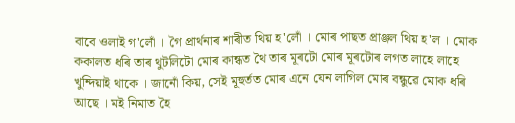বাবে ওলাই গ'লোঁ । গৈ প্ৰাৰ্থনাৰ শাৰীত থিয় হ'লোঁ । মোৰ পাছত প্ৰাঞ্জল থিয় হ'ল । মোক ককালত ধৰি তাৰ থুটলিটো মোৰ কান্ধত থৈ তাৰ মূৰটো মোৰ মূৰটোৰ লগত লাহে লাহে খুন্দিয়াই থাকে । জানোঁ কিয়, সেই মূহুৰ্তত মোৰ এনে যেন লাগিল মোৰ বন্ধুৱে মোক ধৰি আছে । মই নিমাত হৈ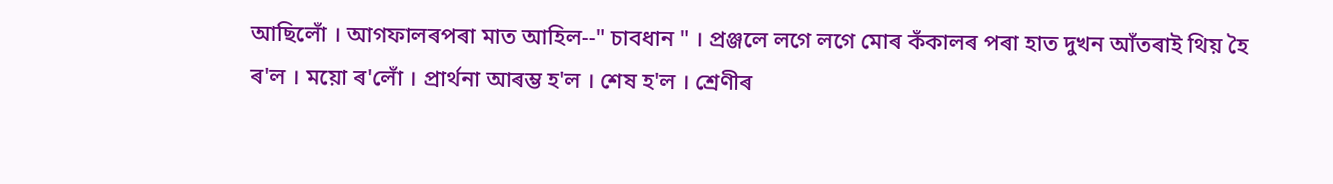আছিলোঁ । আগফালৰপৰা মাত আহিল--" চাবধান " । প্ৰঞ্জলে লগে লগে মোৰ কঁকালৰ পৰা হাত দুখন আঁতৰাই থিয় হৈ ৰ'ল । ময়ো ৰ'লোঁ । প্ৰাৰ্থনা আৰম্ভ হ'ল । শেষ হ'ল । শ্ৰেণীৰ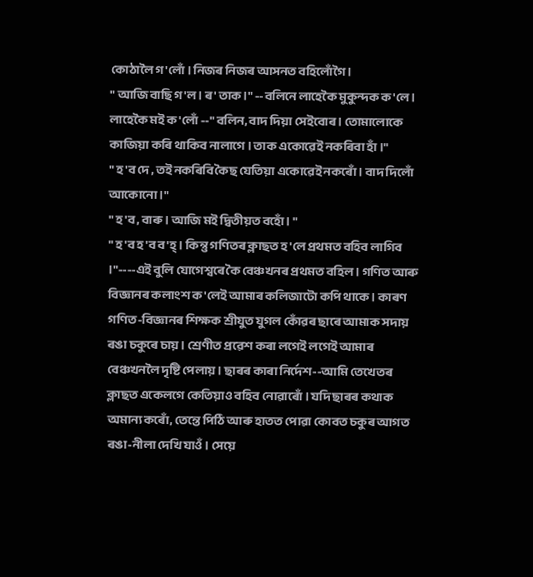কোঠালৈ গ'লোঁ । নিজৰ নিজৰ আসনত বহিলোঁগৈ ।
" আজি বাছি গ'ল । ৰ' তাক ।" --বলিনে লাহেকৈ মুকুন্দক ক'লে । লাহেকৈ মই ক'লোঁ --" বলিন, বাদ দিয়া সেইবোৰ । তোমালোকে কাজিয়া কৰি থাকিব নালাগে । তাক একোৱেই নকৰিবা হাঁ ।"
" হ'ব দে , তই নকৰিবি কৈছ যেতিয়া একোৱেই নকৰোঁ । বাদ দিলোঁ আকোনো ।"
" হ'ব , বাৰু । আজি মই দ্বিতীয়ত বহোঁ । "
" হ'ব হ'ব ব'হ্ । কিন্তু গণিতৰ ক্লাছত হ'লে প্ৰথমত বহিব লাগিব ।"----এই বুলি যোগেশ্বৰে কৈ বেঞ্চখনৰ প্ৰথমত বহিল । গণিত আৰু বিজ্ঞানৰ কলাংশ ক'লেই আমাৰ কলিজাটো কপি থাকে । কাৰণ গণিত-বিজ্ঞানৰ শিক্ষক শ্ৰীযুত যুগল কোঁৱৰ ছাৰে আমাক সদায় ৰঙা চকুৰে চায় । শ্ৰেণীত প্ৰৱেশ কৰা লগেই লগেই আমাৰ বেঞ্চখনলৈ দৃষ্টি পেলায় । ছাৰৰ কাৰা নিৰ্দেশ--আমি তেখেতৰ ক্লাছত একেলগে কেতিয়াও বহিব নোৱাৰোঁ । যদি ছাৰৰ কথাক অমান্য কৰোঁ, তেন্তে পিঠি আৰু হাতত পোৱা কোবত চকুৰ আগত ৰঙা-নীলা দেখি যাওঁ । সেয়ে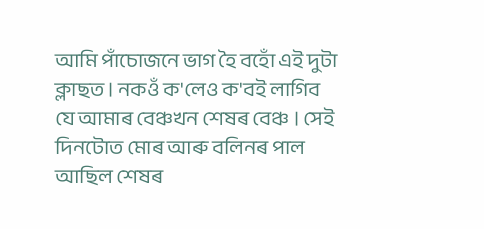আমি পাঁচোজনে ভাগ হৈ বহোঁ এই দুটা ক্লাছত । নকওঁ ক'লেও ক'বই লাগিব যে আমাৰ বেঞ্চখন শেষৰ বেঞ্চ । সেই দিনটোত মোৰ আৰু বলিনৰ পাল আছিল শেষৰ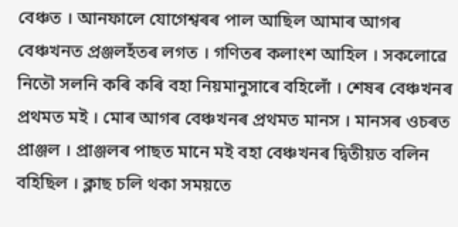বেঞ্চত । আনফালে যোগেশ্বৰৰ পাল আছিল আমাৰ আগৰ বেঞ্চখনত প্ৰঞ্জলহঁতৰ লগত । গণিতৰ কলাংশ আহিল । সকলোৱে নিতৌ সলনি কৰি কৰি বহা নিয়মানুসাৰে বহিলোঁ । শেষৰ বেঞ্চখনৰ প্ৰথমত মই । মোৰ আগৰ বেঞ্চখনৰ প্ৰথমত মানস । মানসৰ ওচৰত প্ৰাঞ্জল । প্ৰাঞ্জলৰ পাছত মানে মই বহা বেঞ্চখনৰ দ্বিতীয়ত বলিন বহিছিল । ক্লাছ চলি থকা সময়তে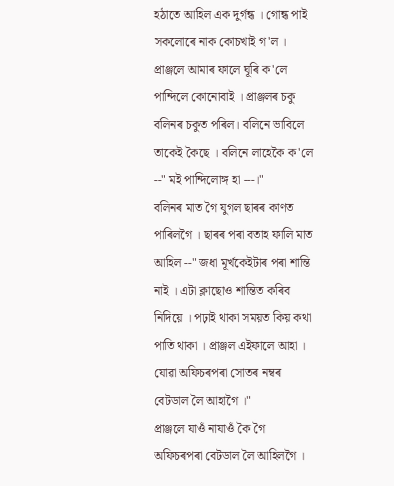হঠাতে আহিল এক দুৰ্গন্ধ । গোন্ধ পাই সকলোৰে নাক কোচখাই গ'ল । প্ৰাঞ্জলে আমাৰ ফালে ঘূৰি ক'লে পান্দিলে কোনোবাই । প্ৰাঞ্জলৰ চকু বলিনৰ চকুত পৰিল। বলিনে ভাবিলে তাকেই কৈছে । বলিনে লাহেকৈ ক'লে --" মই পান্দিলোঙ্গ হা ---।"
বলিনৰ মাত গৈ যুগল ছাৰৰ কাণত পাৰিলগৈ । ছাৰৰ পৰা বতাহ ফালি মাত আহিল --" জধা মূৰ্খকেইটাৰ পৰা শান্তি নাই । এটা ক্লাছোও শান্তিত কৰিব নিদিয়ে । পঢ়াই থাকা সময়ত কিয় কথা পাতি থাকা । প্ৰাঞ্জল এইফালে আহা । যোৱা অফিচৰপৰা সোতৰ নম্বৰ বেটডাল লৈ আহাগৈ ।"
প্ৰাঞ্জলে যাওঁ নাযাওঁ কৈ গৈ অফিচৰপৰা বেটডাল লৈ আহিলগৈ ।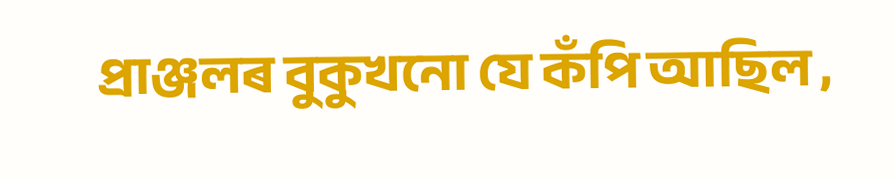প্ৰাঞ্জলৰ বুকুখনো যে কঁপি আছিল ,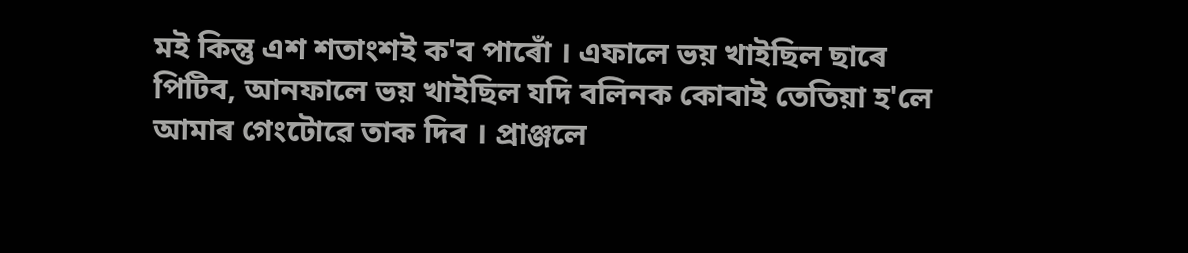মই কিন্তু এশ শতাংশই ক'ব পাৰোঁ । এফালে ভয় খাইছিল ছাৰে পিটিব, আনফালে ভয় খাইছিল যদি বলিনক কোবাই তেতিয়া হ'লে আমাৰ গেংটোৱে তাক দিব । প্ৰাঞ্জলে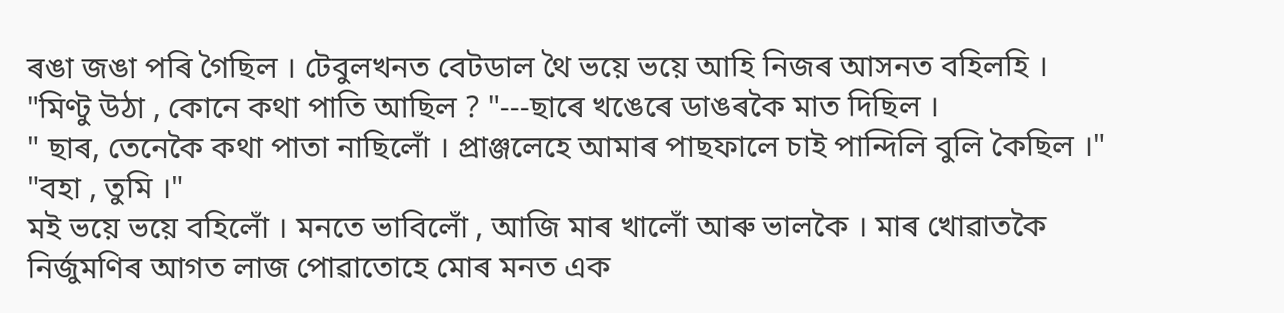ৰঙা জঙা পৰি গৈছিল । টেবুলখনত বেটডাল থৈ ভয়ে ভয়ে আহি নিজৰ আসনত বহিলহি ।
"মিণ্টু উঠা , কোনে কথা পাতি আছিল ? "---ছাৰে খঙেৰে ডাঙৰকৈ মাত দিছিল ।
" ছাৰ, তেনেকৈ কথা পাতা নাছিলোঁ । প্ৰাঞ্জলেহে আমাৰ পাছফালে চাই পান্দিলি বুলি কৈছিল ।"
"বহা , তুমি ।"
মই ভয়ে ভয়ে বহিলোঁ । মনতে ভাবিলোঁ , আজি মাৰ খালোঁ আৰু ভালকৈ । মাৰ খোৱাতকৈ নিৰ্জুমণিৰ আগত লাজ পোৱাতোহে মোৰ মনত এক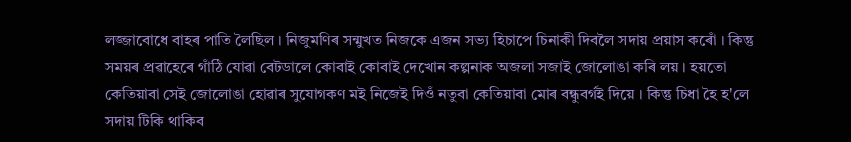লজ্জাবোধে বাহৰ পাতি লৈছিল । নিজুমণিৰ সন্মুখত নিজকে এজন সভ্য হিচাপে চিনাকী দিবলৈ সদায় প্ৰয়াস কৰোঁ । কিন্তু সময়ৰ প্ৰৱাহেৰে গাঁঠি যোৱা বেটডালে কোবাই কোবাই দেখোন কল্পনাক অজলা সজাই জোলোঙা কৰি লয় । হয়তো কেতিয়াবা সেই জোলোঙা হোৱাৰ সুযোগকণ মই নিজেই দিওঁ নতুবা কেতিয়াবা মোৰ বন্ধুবৰ্গই দিয়ে । কিন্তু চিধা হৈ হ'লে সদায় টিকি থাকিব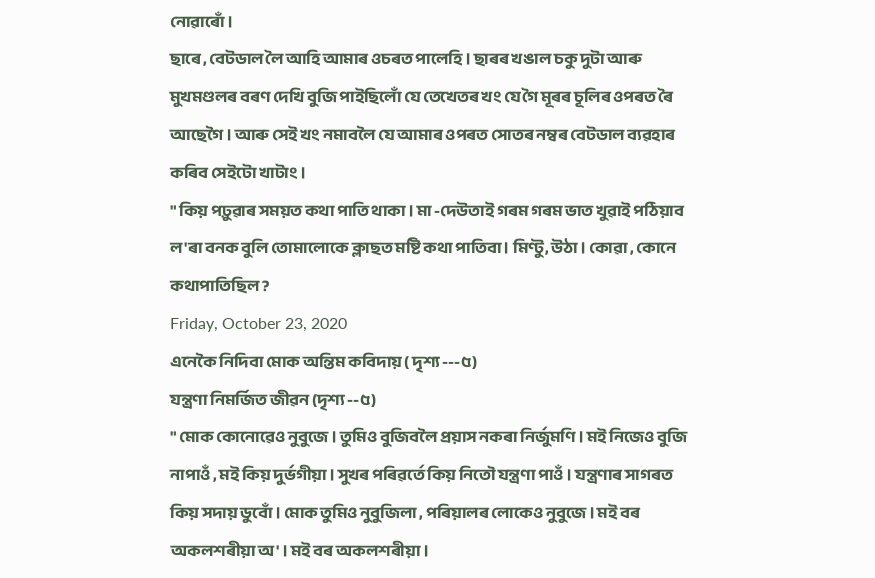নোৱাৰোঁ ।
ছাৰে , বেটডাল লৈ আহি আমাৰ ওচৰত পালেহি । ছাৰৰ খঙাল চকু দুটা আৰু মুখমণ্ডলৰ বৰণ দেখি বুজি পাইছিলোঁ যে তেখেতৰ খং যে গৈ মূৰৰ চূলিৰ ওপৰত ৰৈ আছেগৈ । আৰু সেই খং নমাবলৈ যে আমাৰ ওপৰত সোতৰ নম্বৰ বেটডাল ব্যৱহাৰ কৰিব সেইটো খাটাং ।
" কিয় পঢ়ুৱাৰ সময়ত কথা পাতি থাকা । মা -দেউতাই গৰম গৰম ভাত খুৱাই পঠিয়াব ল'ৰা বনক বুলি তোমালোকে ক্লাছত মষ্টি কথা পাতিবা। মিণ্টু, উঠা । কোৱা , কোনে কথাপাতিছিল ?
Friday, October 23, 2020
এনেকৈ নিদিবা মোক অন্তিম কবিদায় ( দৃশ্য ---৫)
যন্ত্ৰণা নিমৰ্জিত জীৱন (দৃশ্য --৫)
" মোক কোনোৱেও নুবুজে । তুমিও বুজিবলৈ প্ৰয়াস নকৰা নিৰ্জুমণি । মই নিজেও বুজি নাপাওঁ , মই কিয় দুৰ্ভগীয়া । সুখৰ পৰিৱৰ্তে কিয় নিতৌ যন্ত্ৰণা পাওঁ । যন্ত্ৰণাৰ সাগৰত কিয় সদায় ডুবোঁ । মোক তুমিও নুবুজিলা , পৰিয়ালৰ লোকেও নুবুজে । মই বৰ অকলশৰীয়া অ' । মই বৰ অকলশৰীয়া ।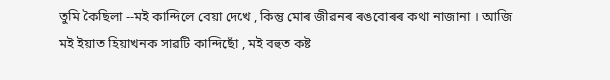তুমি কৈছিলা --মই কান্দিলে বেয়া দেখে , কিন্তু মোৰ জীৱনৰ ৰঙবোৰৰ কথা নাজানা । আজি মই ইয়াত হিয়াখনক সাৱটি কান্দিছোঁ , মই বহুত কষ্ট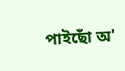পাইছোঁ অ'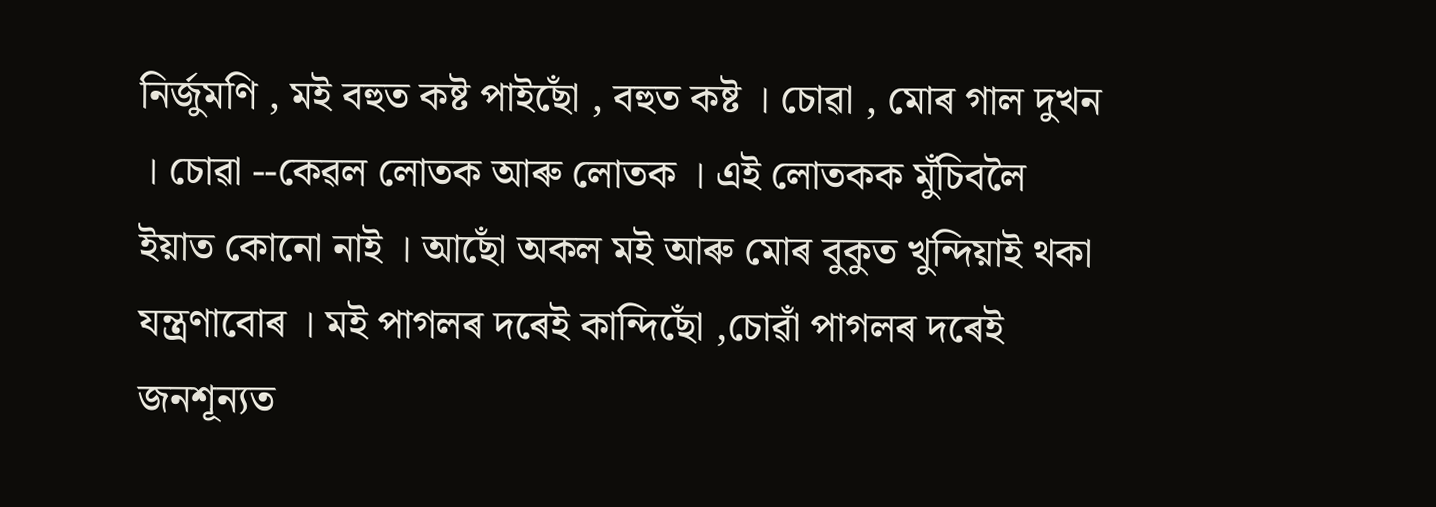নিৰ্জুমণি , মই বহুত কষ্ট পাইছোঁ , বহুত কষ্ট । চোৱা , মোৰ গাল দুখন । চোৱা --কেৱল লোতক আৰু লোতক । এই লোতকক মুঁচিবলৈ ইয়াত কোনো নাই । আছোঁ অকল মই আৰু মোৰ বুকুত খুন্দিয়াই থকা যন্ত্ৰণাবোৰ । মই পাগলৰ দৰেই কান্দিছোঁ ,চোৱাঁ পাগলৰ দৰেই জনশূন্যত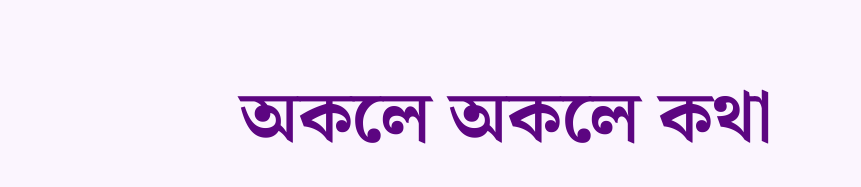অকলে অকলে কথা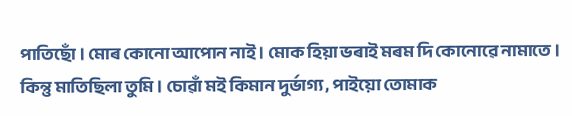পাতিছোঁ । মোৰ কোনো আপোন নাই । মোক হিয়া ভৰাই মৰম দি কোনোৱে নামাতে । কিন্তু মাতিছিলা তুমি । চোৱাঁ মই কিমান দুৰ্ভাগ্য , পাইয়ো তোমাক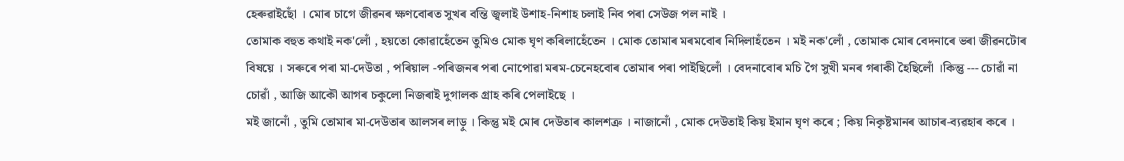হেৰুৱাইছোঁ । মোৰ চাগে জীৱনৰ ক্ষণবোৰত সুখৰ বন্তি জ্বলাই উশাহ-নিশাহ চলাই নিব পৰা সেউজ পল নাই ।
তোমাক বহুত কথাই নক'লোঁ , হয়তো কোৱাহেঁতেন তুমিও মোক ঘৃণ কৰিলাহেঁতেন । মোক তোমাৰ মৰমবোৰ নিদিলাহঁতেন । মই নক'লোঁ , তোমাক মোৰ বেদনাৰে ভৰা জীৱনটোৰ বিষয়ে । সৰুৰে পৰা মা-দেউতা , পৰিয়াল -পৰিজনৰ পৰা নোপোৱা মৰম-চেনেহবোৰ তোমাৰ পৰা পাইছিলোঁ । বেদনাবোৰ মচি গৈ সুখী মনৰ গৰাকী হৈছিলোঁ ।কিন্তু --- চোৱাঁ না চোৱাঁ , আজি আকৌ আগৰ চকুলো নিজৰাই দুগালক গ্ৰাহ কৰি পেলাইছে ।
মই জানোঁ , তুমি তোমাৰ মা-দেউতাৰ আলসৰ লাড়ু । কিন্তু মই মোৰ দেউতাৰ কালশত্ৰু । নাজানোঁ , মোক দেউতাই কিয় ইমান ঘৃণ কৰে ; কিয় নিকৃষ্টমানৰ আচাৰ-ব্যৱহাৰ কৰে ।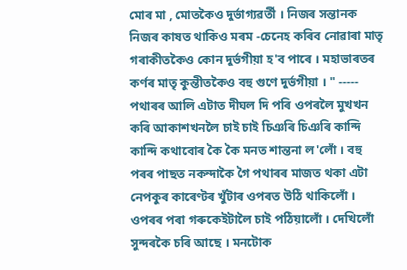মোৰ মা , মোতকৈও দুৰ্ভাগ্যৱৰ্তী । নিজৰ সন্তানক নিজৰ কাষত থাকিও মৰম -চেনেহ কৰিব নোৱাৰা মাতৃ গৰাকীতকৈও কোন দুৰ্ভগীয়া হ'ব পাৰে । মহাভাৰতৰ কৰ্ণৰ মাতৃ কুন্তীতকৈও বহু গুণে দুৰ্ভগীয়া । " ----- পথাৰৰ আলি এটাত দীঘল দি পৰি ওপৰলৈ মুখখন কৰি আকাশখনলৈ চাই চাই চিঞৰি চিঞৰি কান্দি কান্দি কথাবোৰ কৈ কৈ মনত শান্তনা ল'লোঁ । বহু পৰৰ পাছত নকন্দাকৈ গৈ পথাৰৰ মাজত থকা এটা নেপকুৰ কাৰেণ্টৰ খুঁটাৰ ওপৰত উঠি থাকিলোঁ । ওপৰৰ পৰা গৰুকেইটালৈ চাই পঠিয়ালোঁ । দেখিলোঁ সুন্দৰকৈ চৰি আছে । মনটোক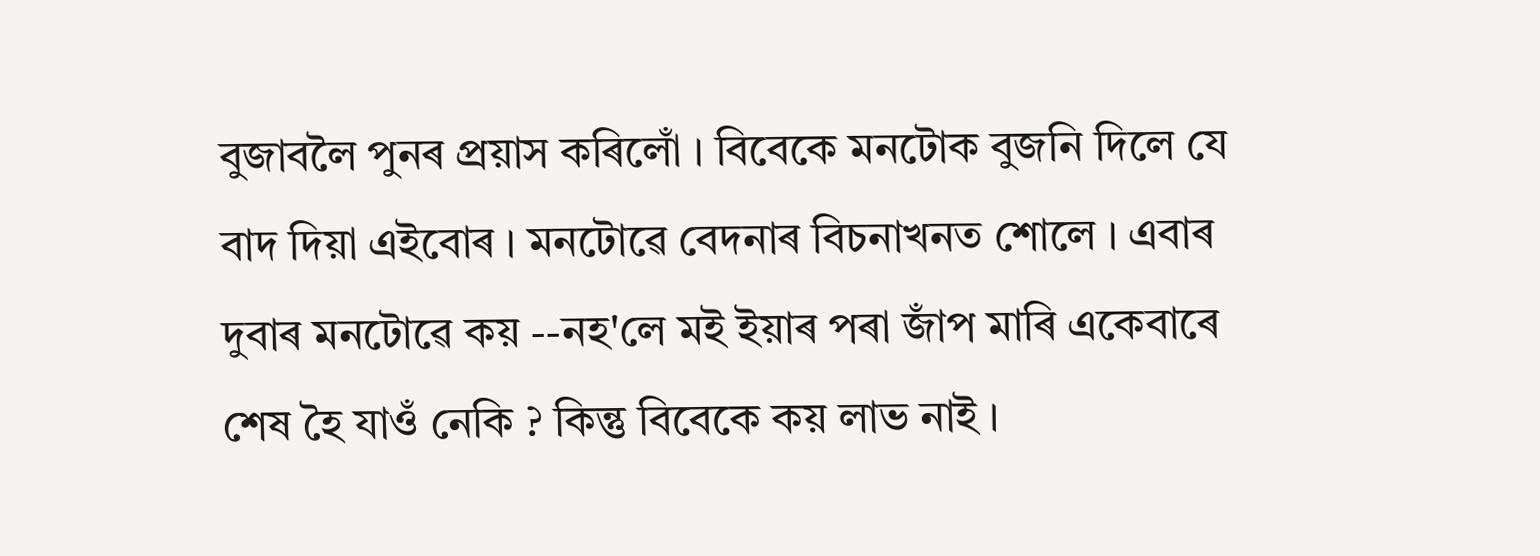বুজাবলৈ পুনৰ প্ৰয়াস কৰিলোঁ । বিবেকে মনটোক বুজনি দিলে যে বাদ দিয়া এইবোৰ । মনটোৱে বেদনাৰ বিচনাখনত শোলে । এবাৰ দুবাৰ মনটোৱে কয় --নহ'লে মই ইয়াৰ পৰা জাঁপ মাৰি একেবাৰে শেষ হৈ যাওঁ নেকি ? কিন্তু বিবেকে কয় লাভ নাই ।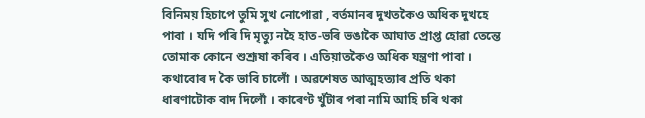বিনিময় হিচাপে তুমি সুখ নোপোৱা , বৰ্তমানৰ দুখতকৈও অধিক দুখহে পাবা । যদি পৰি দি মৃত্যু নহৈ হাত-ভৰি ভঙাকৈ আঘাত প্ৰাপ্ত হোৱা তেন্তে তোমাক কোনে শুশ্ৰূষা কৰিব । এতিয়াতকৈও অধিক যন্ত্ৰণা পাবা ।
কথাবোৰ দ কৈ ভাবি চালোঁ । অৱশেষত আত্মহত্যাৰ প্ৰতি থকা ধাৰণাটোক বাদ দিলোঁ । কাৰেণ্ট খুঁটাৰ পৰা নামি আহি চৰি থকা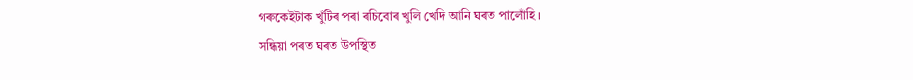গৰুকেইটাক খুঁটিৰ পৰা ৰচিবোৰ খুলি খেদি আনি ঘৰত পালোঁহি ।
সন্ধিয়া পৰত ঘৰত উপস্থিত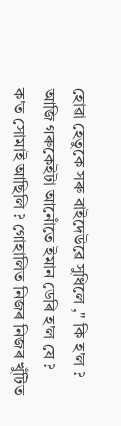হোৱা হেতুকে সৰু বাইদেউৱে সুধিলে ," কি হ'ল ? আজি গৰুকেইটা আনোঁতে ইমান ডেৰি হ'ল যে ? ক'ত সোমাই আছিলি ? গোহালিত নিজৰ নিজৰ খুঁটিত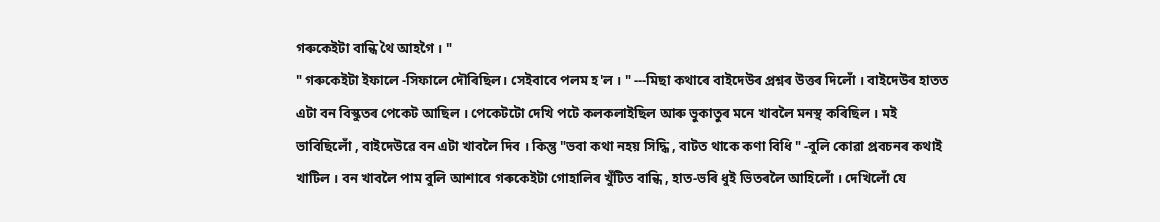গৰুকেইটা বান্ধি থৈ আহগৈ । "
" গৰুকেইটা ইফালে -সিফালে দৌৰিছিল। সেইবাবে পলম হ'ল । " ---মিছা কথাৰে বাইদেউৰ প্ৰশ্নৰ উত্তৰ দিলোঁ । বাইদেউৰ হাতত এটা বন বিস্কুতৰ পেকেট আছিল । পেকেটটো দেখি পটে কলকলাইছিল আৰু ভুকাতুৰ মনে খাবলৈ মনস্থ কৰিছিল । মই ভাবিছিলোঁ , বাইদেউৱে বন এটা খাবলৈ দিব । কিন্তু "ভবা কথা নহয় সিদ্ধি , বাটত থাকে কণা বিধি " -বুলি কোৱা প্ৰবচনৰ কথাই খাটিল । বন খাবলৈ পাম বুলি আশাৰে গৰুকেইটা গোহালিৰ খুঁটিত বান্ধি , হাত-ভৰি ধুই ভিতৰলৈ আহিলোঁ । দেখিলোঁ যে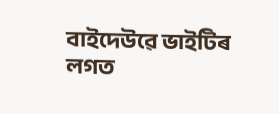বাইদেউৱে ভাইটিৰ লগত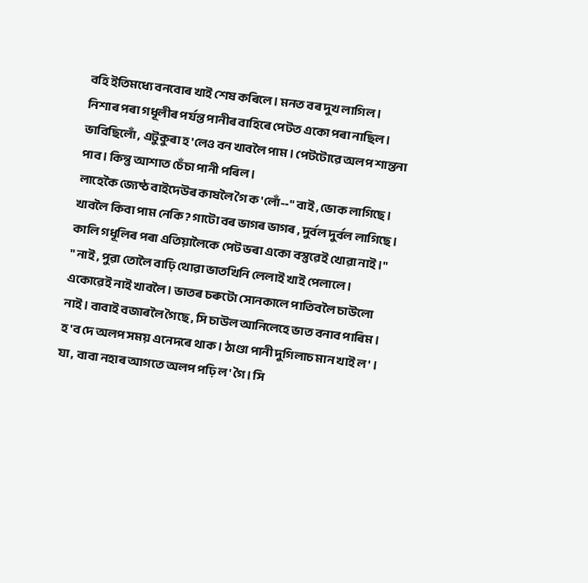বহি ইতিমধ্যে বনবোৰ খাই শেষ কৰিলে । মনত বৰ দুখ লাগিল । নিশাৰ পৰা গধূলীৰ পৰ্যন্ত পানীৰ বাহিৰে পেটত একো পৰা নাছিল । ভাবিছিলোঁ , এটুকুৰা হ'লেও বন খাবলৈ পাম । পেটটোৱে অলপ শান্তনা পাব । কিন্তু আশাত চেঁচা পানী পৰিল ।
লাহেকৈ জ্যেষ্ঠ বাইদেউৰ কাষলৈ গৈ ক'লোঁ--" বাই , ভোক লাগিছে । খাবলৈ কিবা পাম নেকি ? গাটো বৰ ভাগৰ ভাগৰ , দুৰ্বল দুৰ্বল লাগিছে । কালি গধূলিৰ পৰা এতিয়ালৈকে পেট ভৰা একো বস্তুৱেই খোৱা নাই ।"
" নাই , পুৱা তোলৈ বাঢ়ি থোৱা ভাতখিনি লেলাই খাই পেলালে । একোৱেই নাই খাবলৈ । ভাতৰ চৰুটো সোনকালে পাতিবলৈ চাউলো নাই । বাবাই বজাৰলৈ গৈছে , সি চাউল আনিলেহে ভাত বনাব পাৰিম । হ'ব দে অলপ সময় এনেদৰে থাক । ঠাণ্ডা পানী দুগিলাচ মান খাই ল' । যা , বাবা নহাৰ আগতে অলপ পঢ়ি ল' গৈ। সি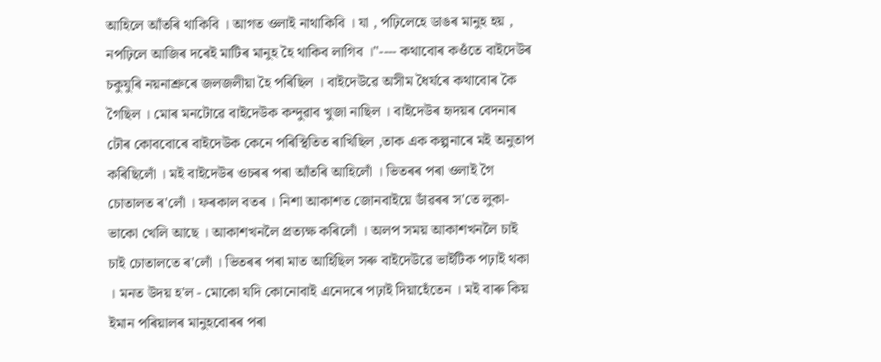আহিলে আঁতৰি থাকিবি । আগত ওলাই নাথাকিবি । যা , পঢ়িলেহে ডাঙৰ মানুহ হয় , নপঢ়িলে আজিৰ দৰেই মাটিৰ মানুহ হৈ থাকিব লাগিব ।"---- কথাবোৰ কওঁতে বাইদেউৰ চকুযুৰি নয়নাশ্ৰুৰে জলজলীয়া হৈ পৰিছিল । বাইদেউৱে অসীম ধৈৰ্যৰে কথাবোৰ কৈ গৈছিল । মোৰ মনটোৱে বাইদেউক কন্দুৱাব খুজা নাছিল । বাইদেউৰ হৃদয়ৰ বেদনাৰ ঢৌৰ কোববোৰে বাইদেউক কেনে পৰিস্থিতিত ৰাখিছিল ,তাক এক কল্পনাৰে মই অনুতাপ কৰিছিলোঁ । মই বাইদেউৰ ওচৰৰ পৰা আঁতৰি আহিলোঁ । ভিতৰৰ পৰা ওলাই গৈ চোতালত ৰ'লোঁ । ফৰকাল বতৰ । নিশা আকাশত জোনবাইয়ে ডাঁৱৰৰ স'তে লুকা-ভাকো খেলি আছে । আকাশখনলৈ প্ৰত্যক্ষ কৰিলোঁ । অলপ সময় আকাশখনলৈ চাই চাই চোতালতে ৰ'লোঁ । ভিতৰৰ পৰা মাত আহিছিল সৰু বাইদেউৱে ভাইটিক পঢ়াই থকা । মনত উদয় হ'ল - মোকো যদি কোনোবাই এনেদৰে পঢ়াই দিয়াহেঁতেন । মই বাৰু কিয় ইমান পৰিয়ালৰ মানুহবোৰৰ পৰা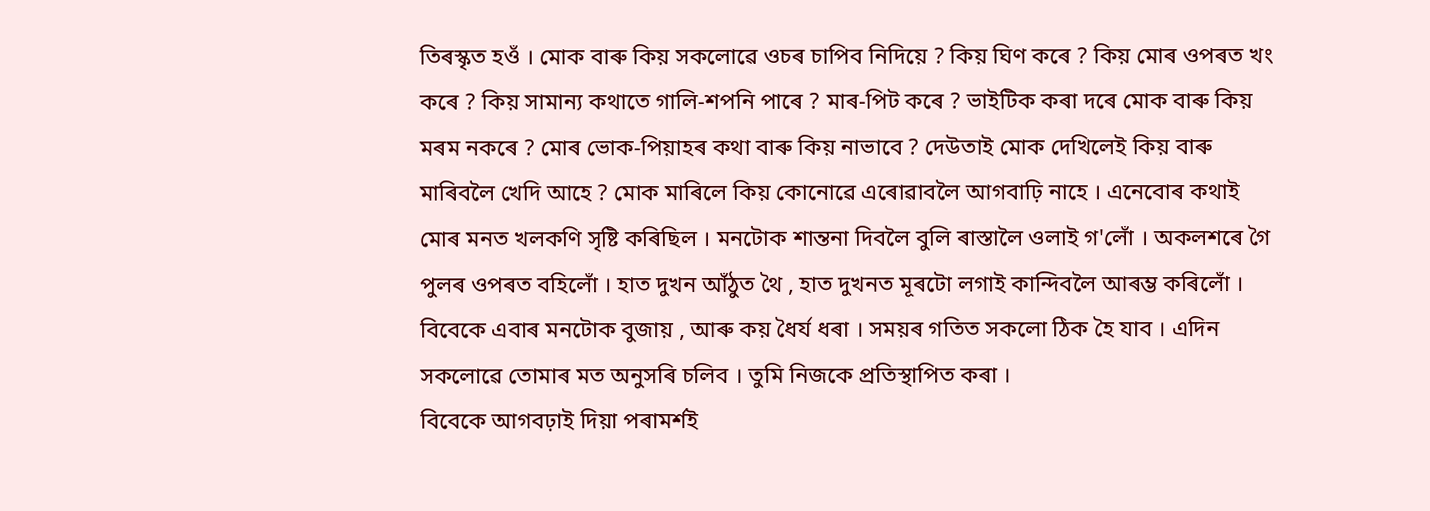তিৰস্কৃত হওঁ । মোক বাৰু কিয় সকলোৱে ওচৰ চাপিব নিদিয়ে ? কিয় ঘিণ কৰে ? কিয় মোৰ ওপৰত খং কৰে ? কিয় সামান্য কথাতে গালি-শপনি পাৰে ? মাৰ-পিট কৰে ? ভাইটিক কৰা দৰে মোক বাৰু কিয় মৰম নকৰে ? মোৰ ভোক-পিয়াহৰ কথা বাৰু কিয় নাভাবে ? দেউতাই মোক দেখিলেই কিয় বাৰু মাৰিবলৈ খেদি আহে ? মোক মাৰিলে কিয় কোনোৱে এৰোৱাবলৈ আগবাঢ়ি নাহে । এনেবোৰ কথাই মোৰ মনত খলকণি সৃষ্টি কৰিছিল । মনটোক শান্তনা দিবলৈ বুলি ৰাস্তালৈ ওলাই গ'লোঁ । অকলশৰে গৈ পুলৰ ওপৰত বহিলোঁ । হাত দুখন আঁঠুত থৈ , হাত দুখনত মূৰটো লগাই কান্দিবলৈ আৰম্ভ কৰিলোঁ । বিবেকে এবাৰ মনটোক বুজায় , আৰু কয় ধৈৰ্য ধৰা । সময়ৰ গতিত সকলো ঠিক হৈ যাব । এদিন সকলোৱে তোমাৰ মত অনুসৰি চলিব । তুমি নিজকে প্ৰতিস্থাপিত কৰা ।
বিবেকে আগবঢ়াই দিয়া পৰামৰ্শই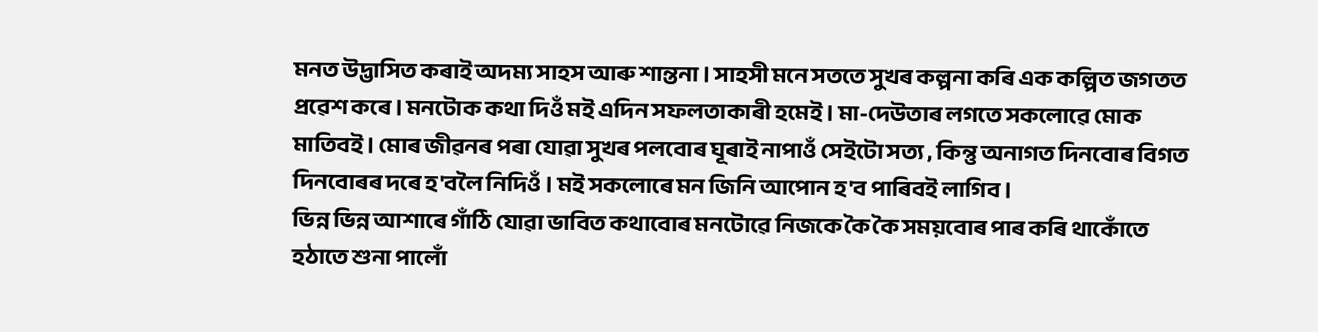মনত উদ্ভাসিত কৰাই অদম্য সাহস আৰু শান্তনা । সাহসী মনে সততে সুখৰ কল্পনা কৰি এক কল্পিত জগতত প্ৰৱেশ কৰে । মনটোক কথা দিওঁ মই এদিন সফলতাকাৰী হমেই । মা-দেউতাৰ লগতে সকলোৱে মোক মাতিবই । মোৰ জীৱনৰ পৰা যোৱা সুখৰ পলবোৰ ঘূৰাই নাপাওঁ সেইটো সত্য , কিন্তু অনাগত দিনবোৰ বিগত দিনবোৰৰ দৰে হ'বলৈ নিদিওঁ । মই সকলোৰে মন জিনি আপোন হ'ব পাৰিবই লাগিব ।
ভিন্ন ভিন্ন আশাৰে গাঁঠি যোৱা ভাবিত কথাবোৰ মনটোৱে নিজকে কৈ কৈ সময়বোৰ পাৰ কৰি থাকোঁতে হঠাতে শুনা পালোঁ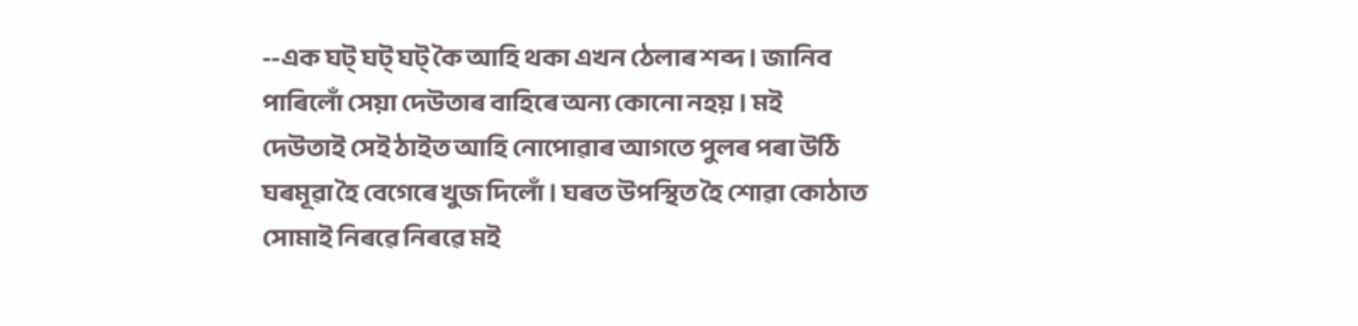--এক ঘট্ ঘট্ ঘট্ কৈ আহি থকা এখন ঠেলাৰ শব্দ । জানিব পাৰিলোঁ সেয়া দেউতাৰ বাহিৰে অন্য কোনো নহয় । মই দেউতাই সেই ঠাইত আহি নোপোৱাৰ আগতে পুলৰ পৰা উঠি ঘৰমূৱা হৈ বেগেৰে খুজ দিলোঁ । ঘৰত উপস্থিত হৈ শোৱা কোঠাত সোমাই নিৰৱে নিৰৱে মই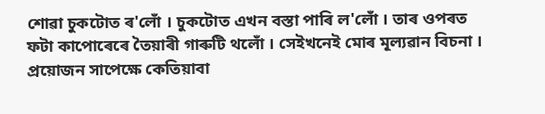শোৱা চুকটোত ৰ'লোঁ । চুকটোত এখন বস্তা পাৰি ল'লোঁ । তাৰ ওপৰত ফটা কাপোৰেৰে তৈয়াৰী গাৰুটি থলোঁ । সেইখনেই মোৰ মূল্যৱান বিচনা । প্ৰয়োজন সাপেক্ষে কেতিয়াবা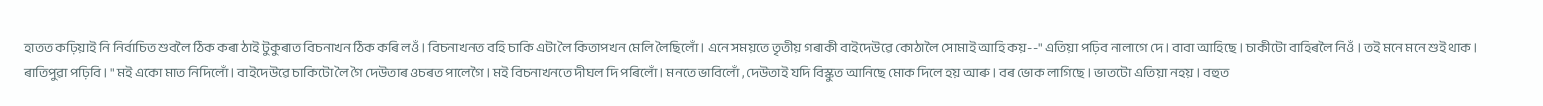হাতত কঢ়িয়াই নি নিৰ্বাচিত শুবলৈ ঠিক কৰা ঠাই টুকুৰাত বিচনাখন ঠিক কৰি লওঁ । বিচনাখনত বহি চাকি এটা লৈ কিতাপখন মেলি লৈছিলোঁ । এনে সময়তে তৃতীয় গৰাকী বাইদেউৱে কোঠালৈ সোমাই আহি কয়--" এতিয়া পঢ়িব নালাগে দে । বাবা আহিছে । চাকীটো বাহিৰলৈ নিওঁ । তই মনে মনে শুই থাক । ৰাতিপুৱা পঢ়িবি । " মই একো মাত নিদিলোঁ । বাইদেউৱে চাকিটো লৈ গৈ দেউতাৰ ওচৰত পালেগৈ । মই বিচনাখনতে দীঘল দি পৰিলোঁ । মনতে ভাবিলোঁ , দেউতাই যদি বিস্কুত আনিছে মোক দিলে হয় আৰু । বৰ ভোক লাগিছে । ভাতটো এতিয়া নহয়। বহুত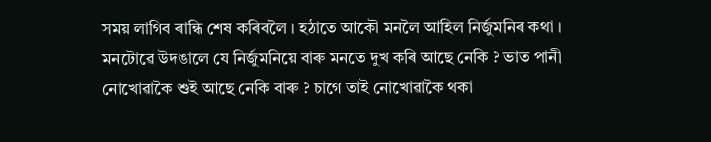সময় লাগিব ৰান্ধি শেষ কৰিবলৈ । হঠাতে আকৌ মনলৈ আহিল নিৰ্জুমনিৰ কথা । মনটোৱে উদঙালে যে নিৰ্জুমনিয়ে বাৰু মনতে দুখ কৰি আছে নেকি ? ভাত পানী নোখোৱাকৈ শুই আছে নেকি বাৰু ? চাগে তাই নোখোৱাকৈ থকা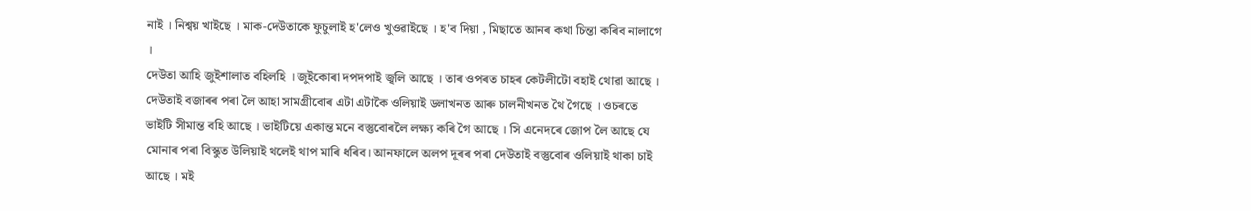নাই । নিশ্বয় খাইছে । মাক-দেউতাকে ফুচুলাই হ'লেও খুওৱাইছে । হ'ব দিয়া , মিছাতে আনৰ কথা চিন্তা কৰিব নালাগে ।
দেউতা আহি জুইশালাত বহিলহি । জুইকোৰা দপদপাই জ্বলি আছে । তাৰ ওপৰত চাহৰ কেটলীটো বহাই থোৱা আছে । দেউতাই বজাৰৰ পৰা লৈ আহা সামগ্ৰীবোৰ এটা এটাকৈ ওলিয়াই ডলাখনত আৰু চালনীখনত থৈ গৈছে । ওচৰতে ভাইটি সীমান্ত বহি আছে । ভাইটিয়ে একান্ত মনে বস্তুবোৰলৈ লক্ষ্য কৰি গৈ আছে । সি এনেদৰে জোপ লৈ আছে যে মোনাৰ পৰা বিস্কুত উলিয়াই থলেই থাপ মাৰি ধৰিব। আনফালে অলপ দূৰৰ পৰা দেউতাই বস্তুবোৰ ওলিয়াই থাকা চাই আছে । মই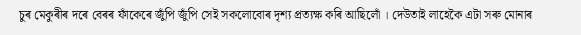চুৰ মেকুৰীৰ দৰে বেৰৰ ফাঁকেৰে জুঁপি জুঁপি সেই সকলোবোৰ দৃশ্য প্ৰত্যক্ষ কৰি আছিলোঁ । দেউতাই লাহেকৈ এটা সৰু মোনাৰ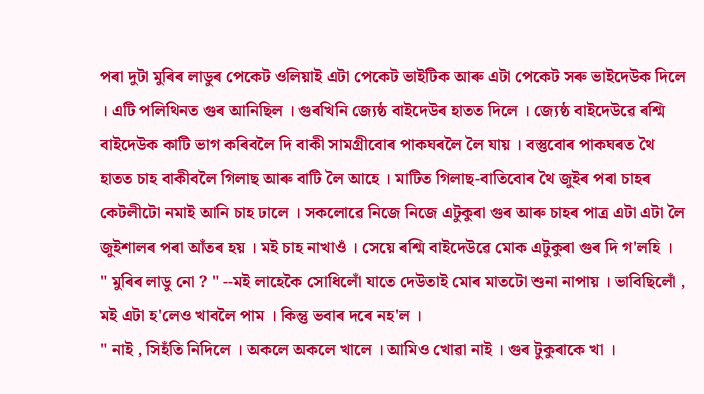পৰা দুটা মুৰিৰ লাডুৰ পেকেট ওলিয়াই এটা পেকেট ভাইটিক আৰু এটা পেকেট সৰু ভাইদেউক দিলে । এটি পলিথিনত গুৰ আনিছিল । গুৰখিনি জ্যেষ্ঠ বাইদেউৰ হাতত দিলে । জ্যেষ্ঠ বাইদেউৱে ৰশ্মি বাইদেউক কাটি ভাগ কৰিবলৈ দি বাকী সামগ্ৰীবোৰ পাকঘৰলৈ লৈ যায় । বস্তুবোৰ পাকঘৰত থৈ হাতত চাহ বাকীবলৈ গিলাছ আৰু বাটি লৈ আহে । মাটিত গিলাছ-বাতিবোৰ থৈ জুইৰ পৰা চাহৰ কেটলীটো নমাই আনি চাহ ঢালে । সকলোৱে নিজে নিজে এটুকুৰা গুৰ আৰু চাহৰ পাত্ৰ এটা এটা লৈ জুইশালৰ পৰা আঁতৰ হয় । মই চাহ নাখাওঁ । সেয়ে ৰশ্মি বাইদেউৱে মোক এটুকুৰা গুৰ দি গ'লহি ।
" মুৰিৰ লাডু নো ? " --মই লাহেকৈ সোধিলোঁ যাতে দেউতাই মোৰ মাতটো শুনা নাপায় । ভাবিছিলোঁ , মই এটা হ'লেও খাবলৈ পাম । কিন্তু ভবাৰ দৰে নহ'ল ।
" নাই , সিহঁতি নিদিলে । অকলে অকলে খালে । আমিও খোৱা নাই । গুৰ টুকুৰাকে খা ।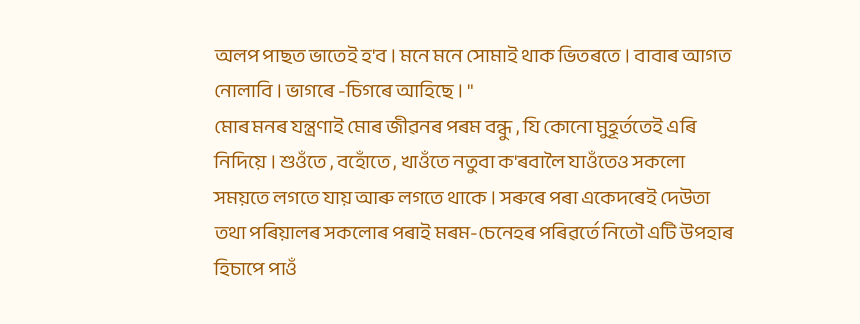অলপ পাছত ভাতেই হ'ব । মনে মনে সোমাই থাক ভিতৰতে । বাবাৰ আগত নোলাবি । ভাগৰে -চিগৰে আহিছে । "
মোৰ মনৰ যন্ত্ৰণাই মোৰ জীৱনৰ পৰম বন্ধু , যি কোনো মুহূৰ্ততেই এৰি নিদিয়ে । শুওঁতে , বহোঁতে , খাওঁতে নতুবা ক'ৰবালৈ যাওঁতেও সকলো সময়তে লগতে যায় আৰু লগতে থাকে । সৰুৰে পৰা একেদৰেই দেউতা তথা পৰিয়ালৰ সকলোৰ পৰাই মৰম-চেনেহৰ পৰিৱৰ্তে নিতৌ এটি উপহাৰ হিচাপে পাওঁ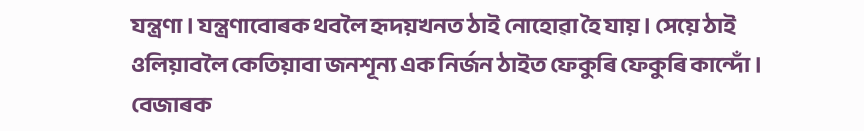যন্ত্ৰণা । যন্ত্ৰণাবোৰক থবলৈ হৃদয়খনত ঠাই নোহোৱা হৈ যায়। সেয়ে ঠাই ওলিয়াবলৈ কেতিয়াবা জনশূন্য এক নিৰ্জন ঠাইত ফেকুৰি ফেকুৰি কান্দোঁ । বেজাৰক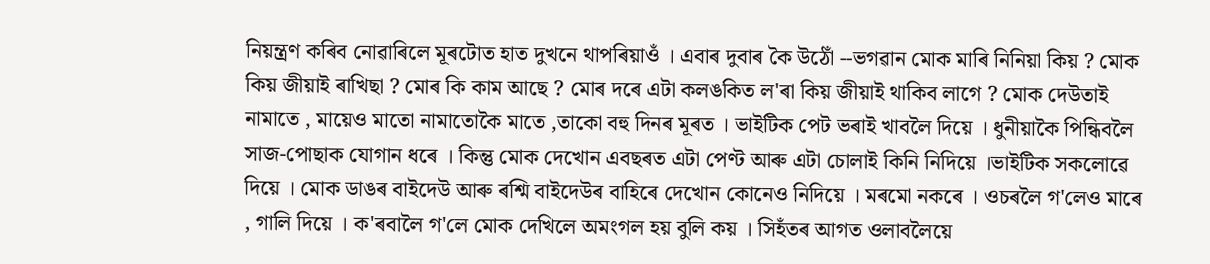নিয়ন্ত্ৰণ কৰিব নোৱাৰিলে মূৰটোত হাত দুখনে থাপৰিয়াওঁ । এবাৰ দুবাৰ কৈ উঠোঁ --ভগৱান মোক মাৰি নিনিয়া কিয় ? মোক কিয় জীয়াই ৰাখিছা ? মোৰ কি কাম আছে ? মোৰ দৰে এটা কলঙকিত ল'ৰা কিয় জীয়াই থাকিব লাগে ? মোক দেউতাই নামাতে , মায়েও মাতো নামাতোকৈ মাতে ,তাকো বহু দিনৰ মূৰত । ভাইটিক পেট ভৰাই খাবলৈ দিয়ে । ধুনীয়াকৈ পিন্ধিবলৈ সাজ-পোছাক যোগান ধৰে । কিন্তু মোক দেখোন এবছৰত এটা পেণ্ট আৰু এটা চোলাই কিনি নিদিয়ে ।ভাইটিক সকলোৱে দিয়ে । মোক ডাঙৰ বাইদেউ আৰু ৰশ্মি বাইদেউৰ বাহিৰে দেখোন কোনেও নিদিয়ে । মৰমো নকৰে । ওচৰলৈ গ'লেও মাৰে , গালি দিয়ে । ক'ৰবালৈ গ'লে মোক দেখিলে অমংগল হয় বুলি কয় । সিহঁতৰ আগত ওলাবলৈয়ে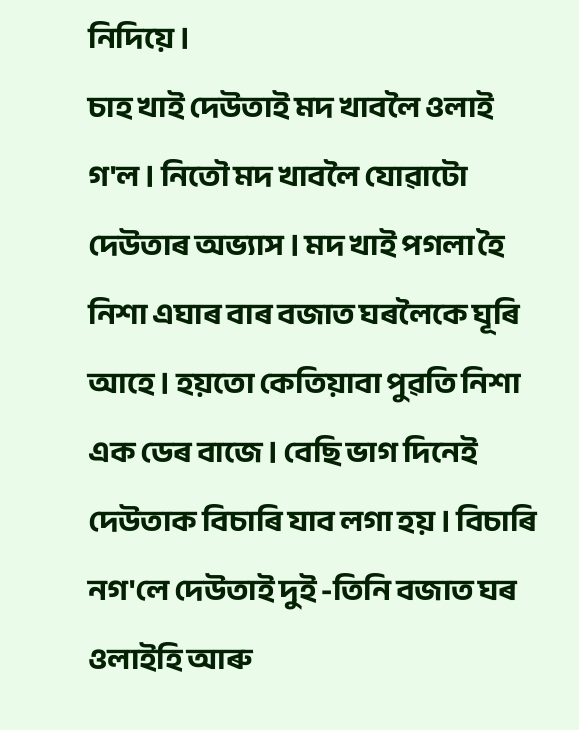নিদিয়ে ।
চাহ খাই দেউতাই মদ খাবলৈ ওলাই গ'ল । নিতৌ মদ খাবলৈ যোৱাটো দেউতাৰ অভ্যাস । মদ খাই পগলা হৈ নিশা এঘাৰ বাৰ বজাত ঘৰলৈকে ঘূৰি আহে । হয়তো কেতিয়াবা পুৱতি নিশা এক ডেৰ বাজে । বেছি ভাগ দিনেই দেউতাক বিচাৰি যাব লগা হয় । বিচাৰি নগ'লে দেউতাই দুই -তিনি বজাত ঘৰ ওলাইহি আৰু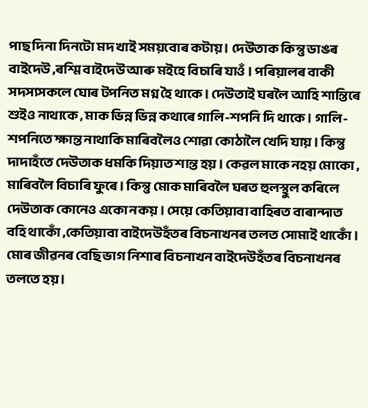পাছ দিনা দিনটো মদ খাই সময়বোৰ কটায় । দেউতাক কিন্তু ডাঙৰ বাইদেউ ,ৰশ্মি বাইদেউ আৰু মইহে বিচাৰি যাওঁ । পৰিয়ালৰ বাকী সদস্যসকলে ঘোৰ টপনিত মগ্ন হৈ থাকে । দেউতাই ঘৰলৈ আহি শান্তিৰে শুইও নাথাকে , মাক ভিন্ন ভিন্ন কথাৰে গালি-শপনি দি থাকে । গালি-শপনিতে ক্ষান্ত নাথাকি মাৰিবলৈও শোৱা কোঠালৈ খেদি যায় । কিন্তু দাদাহঁতে দেউতাক ধমকি দিয়াত শান্ত হয় । কেৱল মাকে নহয় মোকো , মাৰিবলৈ বিচাৰি ফুৰে । কিন্তু মোক মাৰিবলৈ ঘৰত হুলস্থুল কৰিলে দেউতাক কোনেও একো নকয় । সেয়ে কেতিয়াবা বাহিৰত বাৰান্দাত বহি থাকোঁ ,কেতিয়াবা বাইদেউহঁতৰ বিচনাখনৰ তলত সোমাই থাকোঁ । মোৰ জীৱনৰ বেছি ভাগ নিশাৰ বিচনাখন বাইদেউহঁতৰ বিচনাখনৰ তলতে হয় ।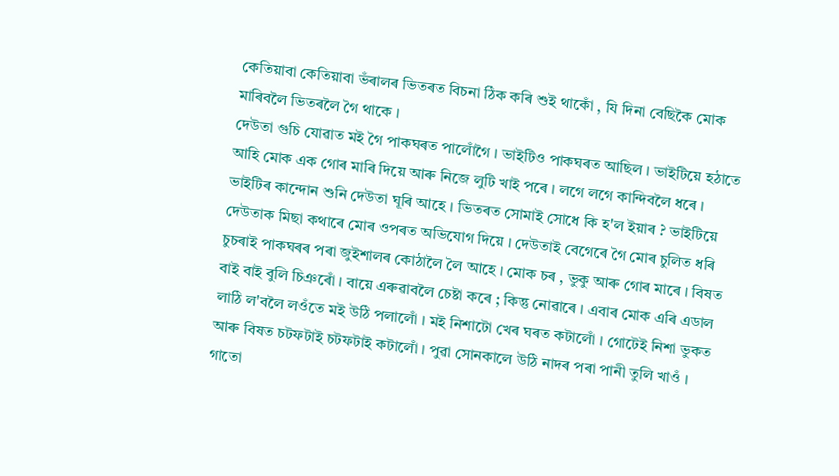কেতিয়াবা কেতিয়াবা ভঁৰালৰ ভিতৰত বিচনা ঠিক কৰি শুই থাকোঁ , যি দিনা বেছিকৈ মোক মাৰিবলৈ ভিতৰলৈ গৈ থাকে ।
দেউতা গুচি যোৱাত মই গৈ পাকঘৰত পালোঁগৈ । ভাইটিও পাকঘৰত আছিল । ভাইটিয়ে হঠাতে আহি মোক এক গোৰ মাৰি দিয়ে আৰু নিজে লুটি খাই পৰে । লগে লগে কান্দিবলৈ ধৰে । ভাইটিৰ কান্দোন শুনি দেউতা ঘূৰি আহে । ভিতৰত সোমাই সোধে কি হ'ল ইয়াৰ ? ভাইটিয়ে দেউতাক মিছা কথাৰে মোৰ ওপৰত অভিযোগ দিয়ে । দেউতাই বেগেৰে গৈ মোৰ চুলিত ধৰি চুচৰাই পাকঘৰৰ পৰা জুইশালৰ কোঠালৈ লৈ আহে । মোক চৰ , ভুকু আৰু গোৰ মাৰে । বিষত বাই বাই বুলি চিঞৰোঁ । বায়ে এৰুৱাবলৈ চেষ্টা কৰে ; কিন্তু নোৱাৰে । এবাৰ মোক এৰি এডাল লাঠি ল'বলৈ লওঁতে মই উঠি পলালোঁ । মই নিশাটো খেৰ ঘৰত কটালোঁ । গোটেই নিশা ভুকত আৰু বিষত চটফটাই চটফটাই কটালোঁ । পুৱা সোনকালে উঠি নাদৰ পৰা পানী তুলি খাওঁ । গাতো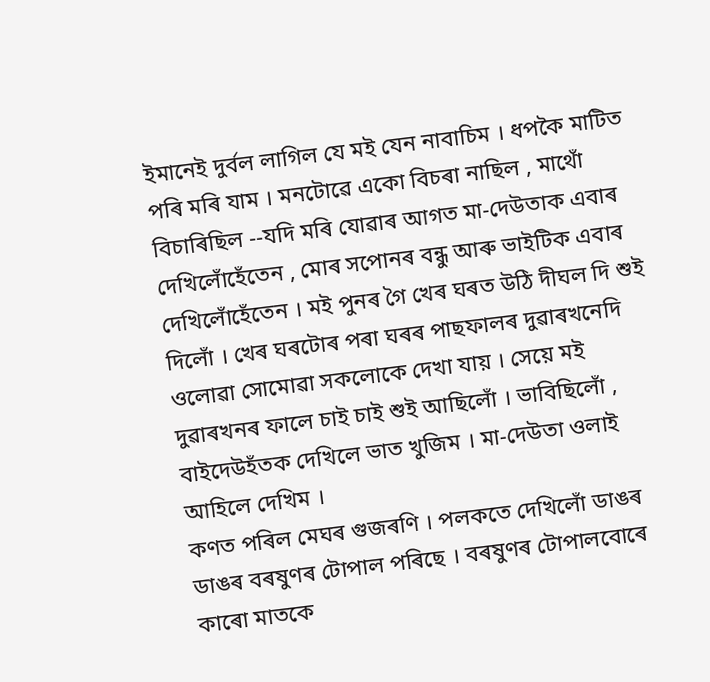ইমানেই দুৰ্বল লাগিল যে মই যেন নাবাচিম । ধপকৈ মাটিত পৰি মৰি যাম । মনটোৱে একো বিচৰা নাছিল , মাথোঁ বিচাৰিছিল --যদি মৰি যোৱাৰ আগত মা-দেউতাক এবাৰ দেখিলোঁহেঁতেন , মোৰ সপোনৰ বন্ধু আৰু ভাইটিক এবাৰ দেখিলোঁহেঁতেন । মই পুনৰ গৈ খেৰ ঘৰত উঠি দীঘল দি শুই দিলোঁ । খেৰ ঘৰটোৰ পৰা ঘৰৰ পাছফালৰ দুৱাৰখনেদি ওলোৱা সোমোৱা সকলোকে দেখা যায় । সেয়ে মই দুৱাৰখনৰ ফালে চাই চাই শুই আছিলোঁ । ভাবিছিলোঁ , বাইদেউহঁতক দেখিলে ভাত খুজিম । মা-দেউতা ওলাই আহিলে দেখিম ।
কণত পৰিল মেঘৰ গুজৰণি । পলকতে দেখিলোঁ ডাঙৰ ডাঙৰ বৰষুণৰ টোপাল পৰিছে । বৰষুণৰ টোপালবোৰে কাৰো মাতকে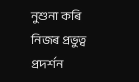নুশুনা কৰি নিজৰ প্ৰভুত্ব প্ৰদৰ্শন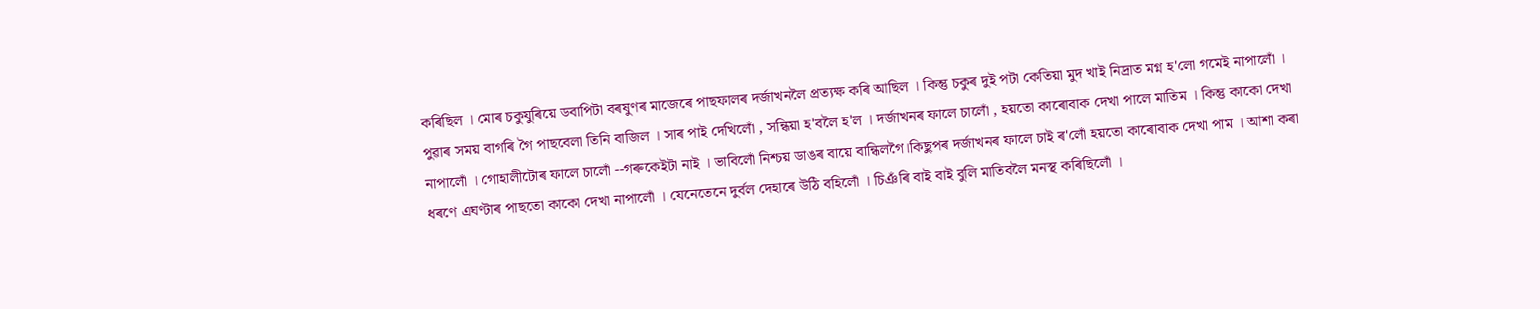কৰিছিল । মোৰ চকুযুৰিয়ে ডবাপিটা বৰষুণৰ মাজেৰে পাছফালৰ দৰ্জাখনলৈ প্ৰত্যক্ষ কৰি আছিল । কিন্তু চকুৰ দুই পটা কেতিয়া মুদ খাই নিদ্ৰাত মগ্ন হ'লো গমেই নাপালোঁ । পুৱাৰ সময় বাগৰি গৈ পাছবেলা তিনি বাজিল । সাৰ পাই দেখিলোঁ , সন্ধিয়া হ'বলৈ হ'ল । দৰ্জাখনৰ ফালে চালোঁ , হয়তো কাৰোবাক দেখা পালে মাতিম । কিন্তু কাকো দেখা নাপালোঁ । গোহালীটোৰ ফালে চালোঁ --গৰুকেইটা নাই । ভাবিলোঁ নিশ্চয় ডাঙৰ বায়ে বান্ধিলগৈ।কিছুপৰ দৰ্জাখনৰ ফালে চাই ৰ'লোঁ হয়তো কাৰোবাক দেখা পাম । আশা কৰা ধৰণে এঘণ্টাৰ পাছতো কাকো দেখা নাপালোঁ । যেনেতেনে দুৰ্বল দেহাৰে উঠি বহিলোঁ । চিঞঁৰি বাই বাই বুলি মাতিবলৈ মনস্থ কৰিছিলোঁ ।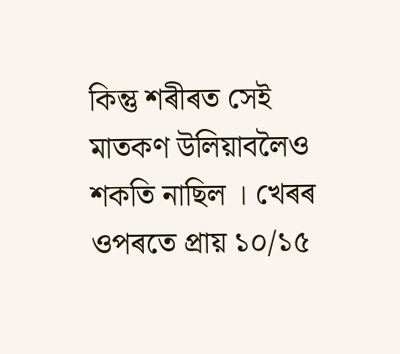কিন্তু শৰীৰত সেই মাতকণ উলিয়াবলৈও শকতি নাছিল । খেৰৰ ওপৰতে প্ৰায় ১০/১৫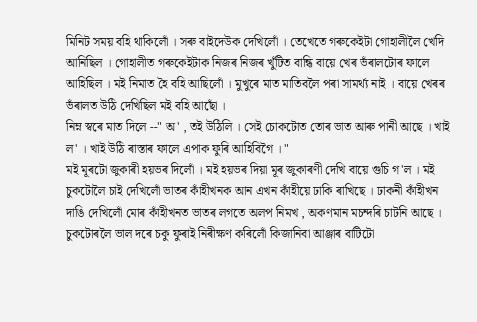মিনিট সময় বহি থাকিলোঁ । সৰু বাইদেউক দেখিলোঁ । তেখেতে গৰুকেইটা গোহালীলৈ খেদি আনিছিল । গোহালীত গৰুকেইটাক নিজৰ নিজৰ খুঁটিত বান্ধি বায়ে খেৰ ভঁৰালটোৰ ফালে আহিছিল । মই নিমাত হৈ বহি আছিলোঁ । মুখুৰে মাত মাতিবলৈ পৰা সামৰ্থ্য নাই । বায়ে খেৰৰ ভঁৰালত উঠি দেখিছিল মই বহি আছোঁ ।
নিম্ন স্বৰে মাত দিলে --" অ' , তই উঠিলি । সেই চোকটোত তোৰ ভাত আৰু পানী আছে । খাই ল' । খাই উঠি ৰাস্তাৰ ফালে এপাক ফুৰি আহিবিগৈ । "
মই মূৰটো জুকাৰী হয়ভৰ দিলোঁ । মই হয়ভৰ দিয়া মূৰ জুকাৰণী দেখি বায়ে গুচি গ'ল । মই চুকটোলৈ চাই দেখিলোঁ ভাতৰ কাঁহীখনক আন এখন কাঁহীয়ে ঢাকি ৰাখিছে । ঢাকনী কাঁহীখন দাঙি দেখিলোঁ মোৰ কাঁহীখনত ভাতৰ লগতে অলপ নিমখ , অকণমান মচন্দৰি চাটনি আছে । চুকটোৰলৈ ভাল দৰে চকু ফুৰাই নিৰীক্ষণ কৰিলোঁ কিজানিবা আঞ্জাৰ বাটিটো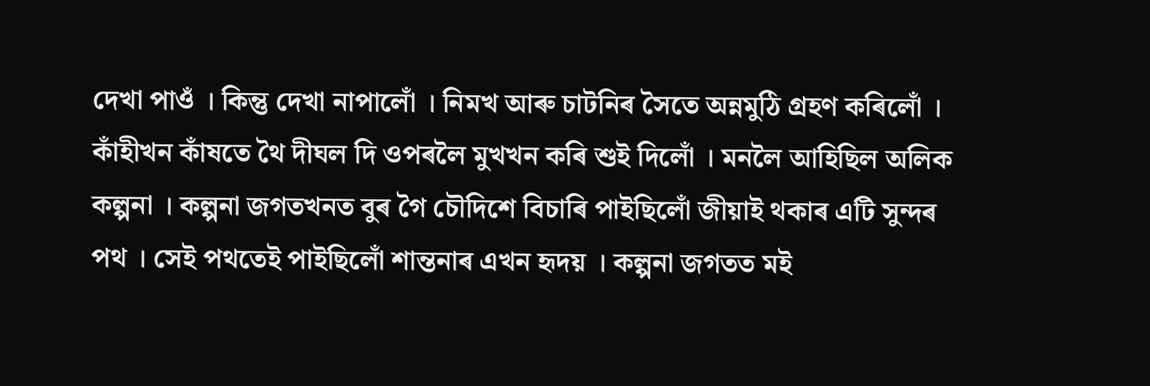দেখা পাওঁ । কিন্তু দেখা নাপালোঁ । নিমখ আৰু চাটনিৰ সৈতে অন্নমুঠি গ্ৰহণ কৰিলোঁ । কাঁহীখন কাঁষতে থৈ দীঘল দি ওপৰলৈ মুখখন কৰি শুই দিলোঁ । মনলৈ আহিছিল অলিক কল্পনা । কল্পনা জগতখনত বুৰ গৈ চৌদিশে বিচাৰি পাইছিলোঁ জীয়াই থকাৰ এটি সুন্দৰ পথ । সেই পথতেই পাইছিলোঁ শান্তনাৰ এখন হৃদয় । কল্পনা জগতত মই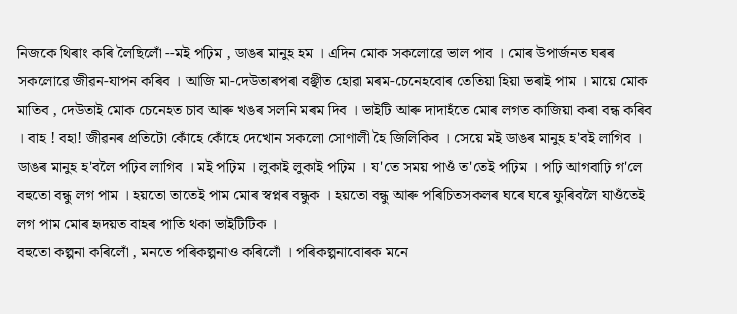নিজকে থিৰাং কৰি লৈছিলোঁ --মই পঢ়িম , ডাঙৰ মানুহ হম । এদিন মোক সকলোৱে ভাল পাব । মোৰ উপাৰ্জনত ঘৰৰ সকলোৱে জীৱন-যাপন কৰিব । আজি মা-দেউতাৰপৰা বঞ্ছীত হোৱা মৰম-চেনেহবোৰ তেতিয়া হিয়া ভৰাই পাম । মায়ে মোক মাতিব , দেউতাই মোক চেনেহত চাব আৰু খঙৰ সলনি মৰম দিব । ভাইটি আৰু দাদাহঁতে মোৰ লগত কাজিয়া কৰা বন্ধ কৰিব । বাহ ! বহা! জীৱনৰ প্ৰতিটো কোঁহে কোঁহে দেখোন সকলো সোণালী হৈ জিলিকিব । সেয়ে মই ডাঙৰ মানুহ হ'বই লাগিব । ডাঙৰ মানুহ হ'বলৈ পঢ়িব লাগিব । মই পঢ়িম । লুকাই লুকাই পঢ়িম । য'তে সময় পাওঁ ত'তেই পঢ়িম । পঢ়ি আগবাঢ়ি গ'লে বহুতো বন্ধু লগ পাম । হয়তো তাতেই পাম মোৰ স্বপ্নৰ বন্ধুক । হয়তো বন্ধু আৰু পৰিচিতসকলৰ ঘৰে ঘৰে ফুৰিবলৈ যাওঁতেই লগ পাম মোৰ হৃদয়ত বাহৰ পাতি থকা ভাইটিটিক ।
বহুতো কল্পনা কৰিলোঁ , মনতে পৰিকল্পনাও কৰিলোঁ । পৰিকল্পনাবোৰক মনে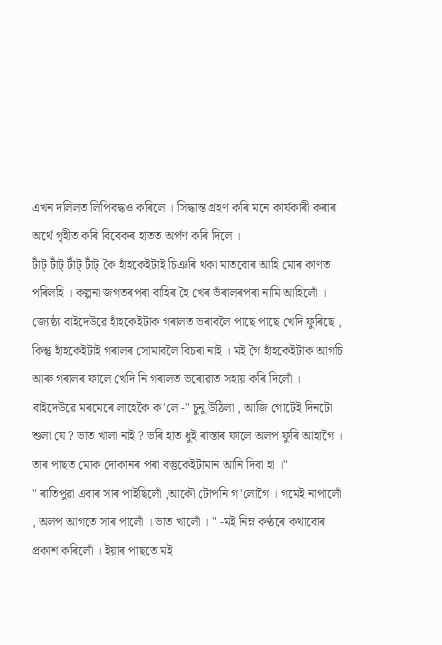এখন দলিলত লিপিবদ্ধও কৰিলে । সিদ্ধান্ত গ্ৰহণ কৰি মনে কাৰ্যকাৰী কৰাৰ অৰ্থে গৃহীত কৰি বিবেকৰ হাতত অৰ্পণ কৰি দিলে ।
টাঁট্ টাঁট্ টাঁট্ টাঁট্ কৈ হাঁহকেইটাই চিঞৰি থকা মাতবোৰ আহি মোৰ কাণত পৰিলহি । কল্পনা জগতৰপৰা বাহিৰ হৈ খেৰ ভঁৰালৰপৰা নামি আহিলোঁ । জ্যেষ্ঠ্য বাইদেউৱে হাঁহকেইটাক গৰালত ভৰাবলৈ পাছে পাছে খেদি ফুৰিছে , কিন্তু হাঁহকেইটাই গৰালৰ সোমাবলৈ বিচৰা নাই । মই গৈ হাঁহকেইটাক আগচি আৰু গৰালৰ ফালে খেদি নি গৰালত ভৰোৱাত সহায় কৰি দিলোঁ । বাইদেউৱে মৰমেৰে লাহেকৈ ক'লে -" চুনু উঠিলা , আজি গোটেই দিনটো শুলা যে ? ভাত খালা নাই ? ভৰি হাত ধুই ৰাস্তাৰ ফালে অলপ ফুৰি আহাগৈ । তাৰ পাছত মোক দোকানৰ পৰা বস্তুকেইটামান আনি দিবা হা ।"
" ৰাতিপুৱা এবাৰ সাৰ পাইছিলোঁ ,আকৌ টোপনি গ'লোগৈ । গমেই নাপালোঁ , অলপ আগতে সাৰ পালোঁ । ভাত খালোঁ । " -মই নিম্ন কণ্ঠৰে কথাবোৰ প্ৰকাশ কৰিলোঁ । ইয়াৰ পাছতে মই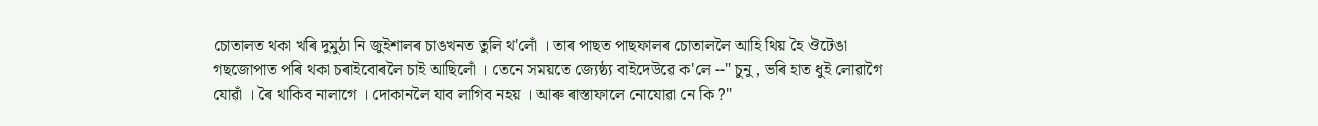চোতালত থকা খৰি দুমুঠা নি জুইশালৰ চাঙখনত তুলি থ'লোঁ । তাৰ পাছত পাছফালৰ চোতাললৈ আহি থিয় হৈ ঔটেঙা গছজোপাত পৰি থকা চৰাইবোৰলৈ চাই আছিলোঁ । তেনে সময়তে জ্যেষ্ঠ্য বাইদেউৱে ক'লে --" চুনু , ভৰি হাত ধুই লোৱাগৈ যোৱাঁ । ৰৈ থাকিব নালাগে । দোকানলৈ যাব লাগিব নহয় । আৰু ৰাস্তাফালে নোযোৱা নে কি ?"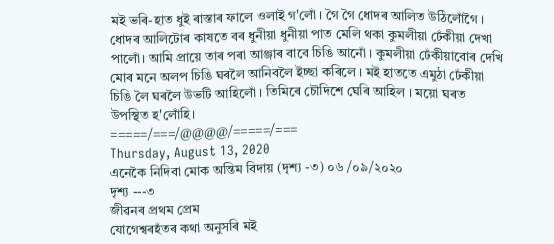মই ভৰি-হাত ধুই ৰাস্তাৰ ফালে ওলাই গ'লোঁ । গৈ গৈ ধোদৰ আলিত উঠিলোঁগৈ । ধোদৰ আলিটোৰ কাষতে বৰ ধুনীয়া ধুনীয়া পাত মেলি থকা কুমলীয়া ঢেঁকীয়া দেখা পালোঁ। আমি প্ৰায়ে তাৰ পৰা আঞ্জাৰ বাবে চিঙি আনোঁ । কুমলীয়া ঢেঁকীয়াবোৰ দেখি মোৰ মনে অলপ চিঙি ঘৰলৈ আনিবলৈ ইচ্ছা কৰিলে । মই হাততে এমুঠা ঢেঁকীয়া চিঙি লৈ ঘৰলৈ উভটি আহিলোঁ । তিমিৰে চৌদিশে ঘেৰি আহিল । ময়ো ঘৰত উপস্থিত হ'লোঁহি।
=====/===/@@@@/=====/===
Thursday, August 13, 2020
এনেকৈ নিদিবা মোক অন্তিম বিদায় (দৃশ্য -৩) ০৬ /০৯/২০২০
দৃশ্য ---৩
জীৱনৰ প্ৰথম প্ৰেম
যোগেশ্বৰহঁতৰ কথা অনুসৰি মই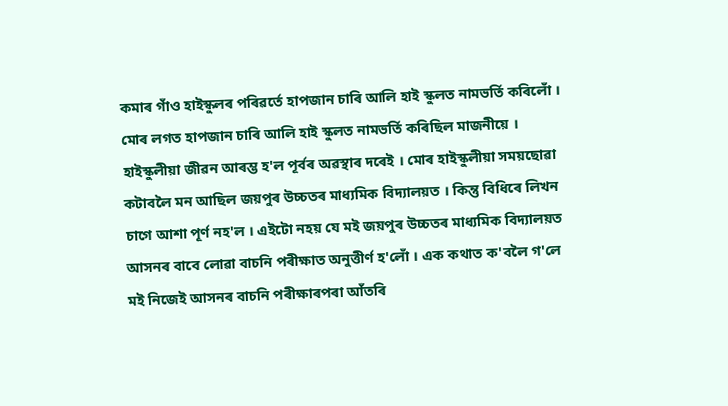কমাৰ গাঁও হাইস্কুলৰ পৰিৱৰ্তে হাপজান চাৰি আলি হাই স্কুলত নামভৰ্তি কৰিলোঁ । মোৰ লগত হাপজান চাৰি আলি হাই স্কুলত নামভৰ্তি কৰিছিল মাজনীয়ে । হাইস্কুলীয়া জীৱন আৰম্ভ হ'ল পূৰ্বৰ অৱস্থাৰ দৰেই । মোৰ হাইস্কুলীয়া সময়ছোৱা কটাবলৈ মন আছিল জয়পুৰ উচ্চতৰ মাধ্যমিক বিদ্যালয়ত । কিন্তু বিধিৰে লিখন চাগে আশা পূৰ্ণ নহ'ল । এইটো নহয় যে মই জয়পুৰ উচ্চতৰ মাধ্যমিক বিদ্যালয়ত আসনৰ বাবে লোৱা বাচনি পৰীক্ষাত অনুত্তীৰ্ণ হ'লোঁ । এক কথাত ক'বলৈ গ'লে মই নিজেই আসনৰ বাচনি পৰীক্ষাৰপৰা আঁতৰি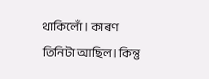থাকিলোঁ । কাৰণ তিনিটা আছিল। কিন্তু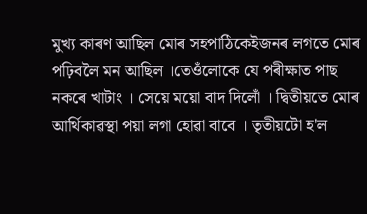মুখ্য কাৰণ আছিল মোৰ সহপাঠিকেইজনৰ লগতে মোৰ পঢ়িবলৈ মন আছিল ।তেওঁলোকে যে পৰীক্ষাত পাছ নকৰে খাটাং । সেয়ে ময়ো বাদ দিলোঁ । দ্বিতীয়তে মোৰ আৰ্থিকাৱস্থা পয়া লগা হোৱা বাবে । তৃতীয়টো হ'ল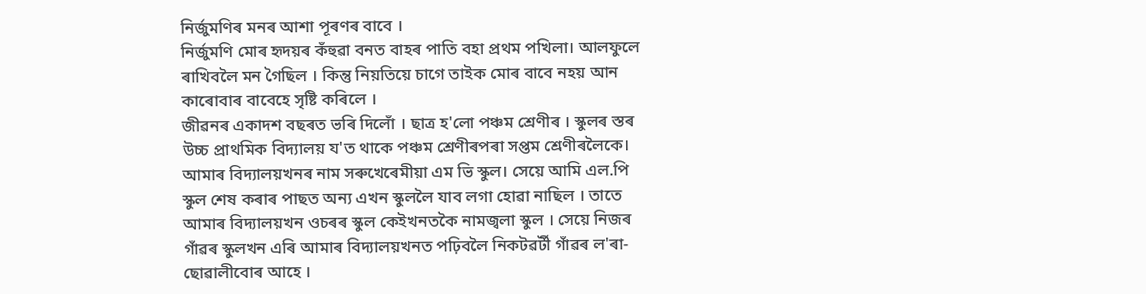নিৰ্জুমণিৰ মনৰ আশা পূৰণৰ বাবে ।
নিৰ্জুমণি মোৰ হৃদয়ৰ কঁহুৱা বনত বাহৰ পাতি বহা প্ৰথম পখিলা। আলফুলে ৰাখিবলৈ মন গৈছিল । কিন্তু নিয়তিয়ে চাগে তাইক মোৰ বাবে নহয় আন কাৰোবাৰ বাবেহে সৃষ্টি কৰিলে ।
জীৱনৰ একাদশ বছৰত ভৰি দিলোঁ । ছাত্ৰ হ'লো পঞ্চম শ্ৰেণীৰ । স্কুলৰ স্তৰ উচ্চ প্ৰাথমিক বিদ্যালয় য'ত থাকে পঞ্চম শ্ৰেণীৰপৰা সপ্তম শ্ৰেণীৰলৈকে। আমাৰ বিদ্যালয়খনৰ নাম সৰুখেৰেমীয়া এম ভি স্কুল। সেয়ে আমি এল.পি স্কুল শেষ কৰাৰ পাছত অন্য এখন স্কুললৈ যাব লগা হোৱা নাছিল । তাতে আমাৰ বিদ্যালয়খন ওচৰৰ স্কুল কেইখনতকৈ নামজ্বলা স্কুল । সেয়ে নিজৰ গাঁৱৰ স্কুলখন এৰি আমাৰ বিদ্যালয়খনত পঢ়িবলৈ নিকটৱৰ্টী গাঁৱৰ ল'ৰা-ছোৱালীবোৰ আহে ।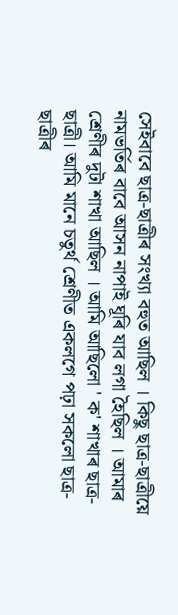সেইবাবে ছাত্ৰ-ছাত্ৰীৰ সংখ্যা বহুত আছিল । কিছু ছাত্ৰ-ছাত্ৰীয়ে নামভৰ্তিৰ বাবে আসন নাপাই ঘূৰি যাব লগা হৈছিল । আমাৰ শ্ৰেণীৰ দুটা শাখা আছিল । আমি আছিলো ' ক' শাখাৰ ছাত্ৰ- ছাত্ৰী। আমি মানে চতুৰ্থ শ্ৰেণীত একলগে পঢ়া সকলো ছাত্ৰ-ছাত্ৰীৰ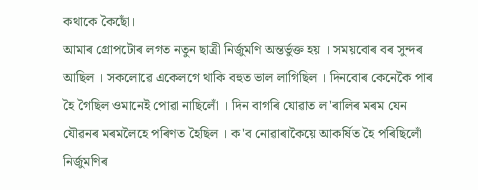কথাকে কৈছোঁ।
আমাৰ গ্ৰোপটোৰ লগত নতুন ছাত্ৰী নিৰ্জুমণি অন্তৰ্ভুক্ত হয় । সময়বোৰ বৰ সুন্দৰ আছিল । সকলোৱে একেলগে থাকি বহুত ভাল লাগিছিল । দিনবোৰ কেনেকৈ পাৰ হৈ গৈছিল ওমানেই পোৱা নাছিলোঁ । দিন বাগৰি যোৱাত ল'ৰালিৰ মৰম যেন যৌৱনৰ মৰমলৈহে পৰিণত হৈছিল । ক'ব নোৱাৰাকৈয়ে আকৰ্ষিত হৈ পৰিছিলোঁ নিৰ্জুমণিৰ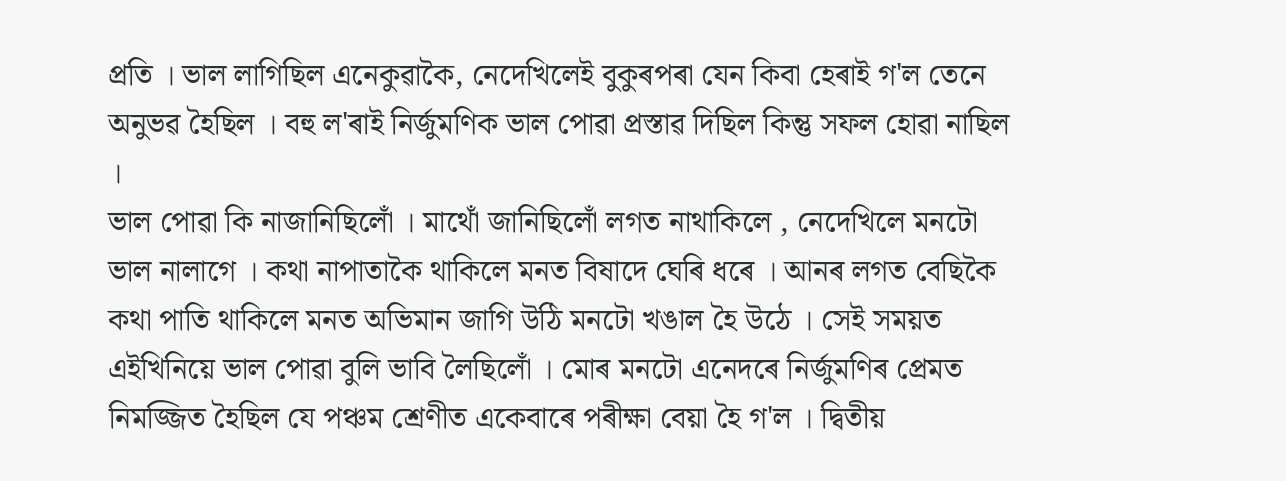প্ৰতি । ভাল লাগিছিল এনেকুৱাকৈ, নেদেখিলেই বুকুৰপৰা যেন কিবা হেৰাই গ'ল তেনে অনুভৱ হৈছিল । বহু ল'ৰাই নিৰ্জুমণিক ভাল পোৱা প্ৰস্তাৱ দিছিল কিন্তু সফল হোৱা নাছিল ।
ভাল পোৱা কি নাজানিছিলোঁ । মাথোঁ জানিছিলোঁ লগত নাথাকিলে , নেদেখিলে মনটো ভাল নালাগে । কথা নাপাতাকৈ থাকিলে মনত বিষাদে ঘেৰি ধৰে । আনৰ লগত বেছিকৈ কথা পাতি থাকিলে মনত অভিমান জাগি উঠি মনটো খঙাল হৈ উঠে । সেই সময়ত এইখিনিয়ে ভাল পোৱা বুলি ভাবি লৈছিলোঁ । মোৰ মনটো এনেদৰে নিৰ্জুমণিৰ প্ৰেমত নিমজ্জিত হৈছিল যে পঞ্চম শ্ৰেণীত একেবাৰে পৰীক্ষা বেয়া হৈ গ'ল । দ্বিতীয়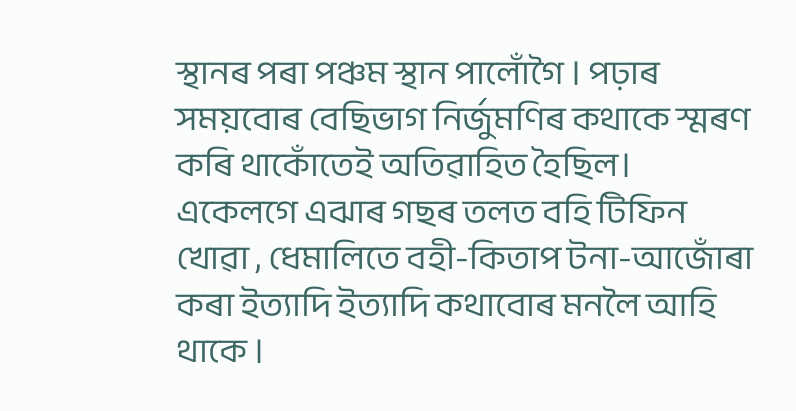স্থানৰ পৰা পঞ্চম স্থান পালোঁগৈ । পঢ়াৰ সময়বোৰ বেছিভাগ নিৰ্জুমণিৰ কথাকে স্মৰণ কৰি থাকোঁতেই অতিৱাহিত হৈছিল। একেলগে এঝাৰ গছৰ তলত বহি টিফিন খোৱা , ধেমালিতে বহী-কিতাপ টনা-আজোঁৰা কৰা ইত্যাদি ইত্যাদি কথাবোৰ মনলৈ আহি থাকে ।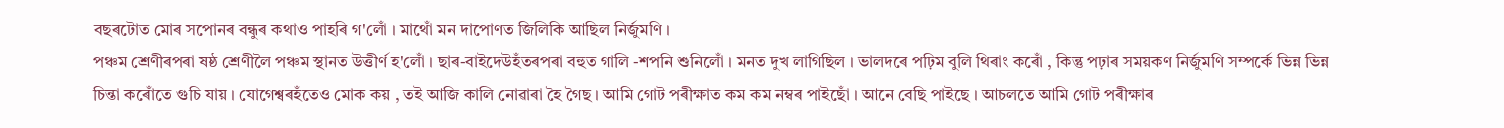বছৰটোত মোৰ সপোনৰ বন্ধুৰ কথাও পাহৰি গ'লোঁ । মাথোঁ মন দাপোণত জিলিকি আছিল নিৰ্জুমণি ।
পঞ্চম শ্ৰেণীৰপৰা ষষ্ঠ শ্ৰেণীলৈ পঞ্চম স্থানত উত্তীৰ্ণ হ'লোঁ । ছাৰ-বাইদেউহঁতৰপৰা বহুত গালি -শপনি শুনিলোঁ । মনত দুখ লাগিছিল । ভালদৰে পঢ়িম বুলি থিৰাং কৰোঁ , কিন্তু পঢ়াৰ সময়কণ নিৰ্জুমণি সম্পৰ্কে ভিন্ন ভিন্ন চিন্তা কৰোঁতে গুচি যায় । যোগেশ্বৰহঁতেও মোক কয় , তই আজি কালি নোৱাৰা হৈ গৈছ । আমি গোট পৰীক্ষাত কম কম নম্বৰ পাইছোঁ । আনে বেছি পাইছে । আচলতে আমি গোট পৰীক্ষাৰ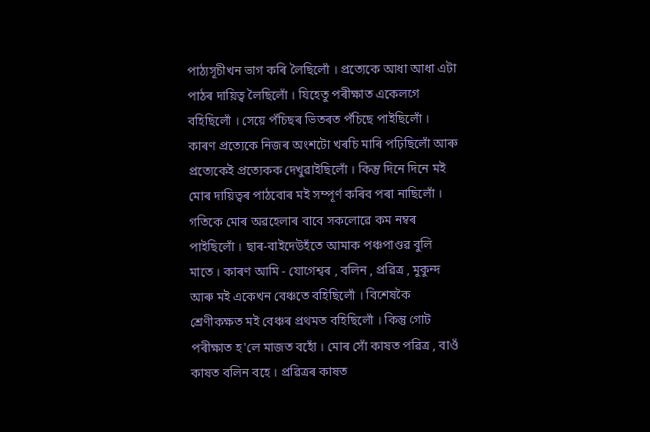পাঠ্যসূচীখন ভাগ কৰি লৈছিলোঁ । প্ৰত্যেকে আধা আধা এটা পাঠৰ দায়িত্ব লৈছিলোঁ । যিহেতু পৰীক্ষাত একেলগে বহিছিলোঁ । সেয়ে পঁচিছৰ ভিতৰত পঁচিছে পাইছিলোঁ । কাৰণ প্ৰত্যেকে নিজৰ অংশটো খৰচি মাৰি পঢ়িছিলোঁ আৰু প্ৰত্যেকেই প্ৰত্যেকক দেখুৱাইছিলোঁ । কিন্তু দিনে দিনে মই মোৰ দায়িত্বৰ পাঠবোৰ মই সম্পূৰ্ণ কৰিব পৰা নাছিলোঁ । গতিকে মোৰ অৱহেলাৰ বাবে সকলোৱে কম নম্বৰ পাইছিলোঁ । ছাৰ-বাইদেউহঁতে আমাক পঞ্চপাণ্ডৱ বুলি মাতে । কাৰণ আমি - যোগেশ্বৰ , বলিন , প্ৰৱিত্ৰ , মুকুন্দ আৰু মই একেখন বেঞ্চতে বহিছিলোঁ । বিশেষকৈ শ্ৰেণীকক্ষত মই বেঞ্চৰ প্ৰথমত বহিছিলোঁ । কিন্তু গোট পৰীক্ষাত হ'লে মাজত বহোঁ । মোৰ সোঁ কাষত পৱিত্ৰ , বাওঁ কাষত বলিন বহে । প্ৰৱিত্ৰৰ কাষত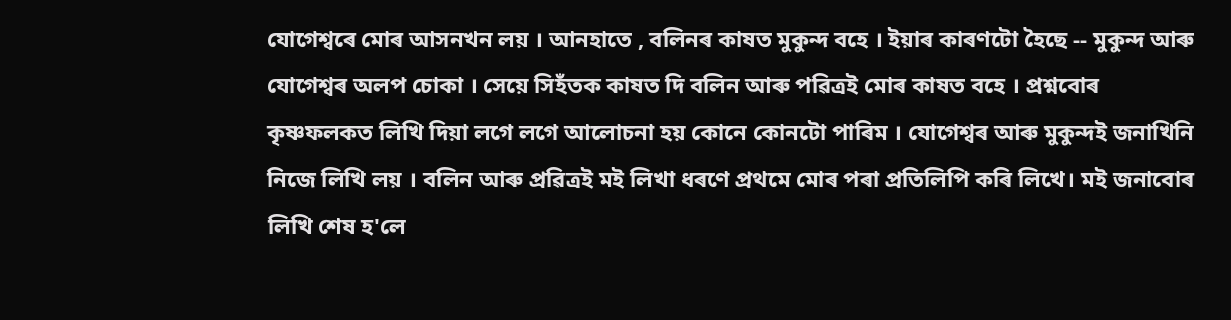যোগেশ্বৰে মোৰ আসনখন লয় । আনহাতে , বলিনৰ কাষত মুকুন্দ বহে । ইয়াৰ কাৰণটো হৈছে -- মুকুন্দ আৰু যোগেশ্বৰ অলপ চোকা । সেয়ে সিহঁতক কাষত দি বলিন আৰু পৱিত্ৰই মোৰ কাষত বহে । প্ৰশ্নবোৰ কৃষ্ণফলকত লিখি দিয়া লগে লগে আলোচনা হয় কোনে কোনটো পাৰিম । যোগেশ্বৰ আৰু মুকুন্দই জনাখিনি নিজে লিখি লয় । বলিন আৰু প্ৰৱিত্ৰই মই লিখা ধৰণে প্ৰথমে মোৰ পৰা প্ৰতিলিপি কৰি লিখে। মই জনাবোৰ লিখি শেষ হ'লে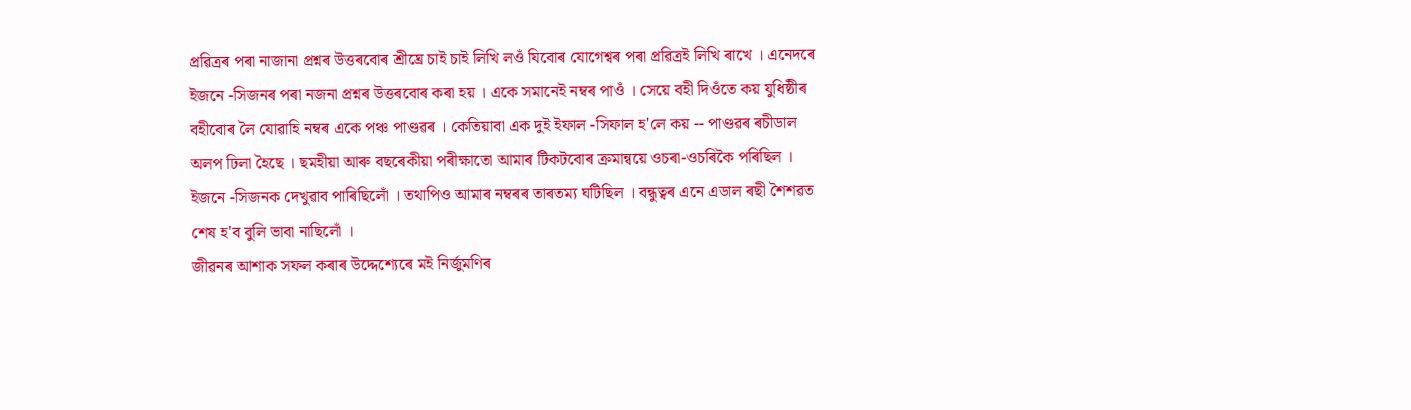প্ৰৱিত্ৰৰ পৰা নাজানা প্ৰশ্নৰ উত্তৰবোৰ শ্ৰীঘ্ৰে চাই চাই লিখি লওঁ যিবোৰ যোগেশ্বৰ পৰা প্ৰৱিত্ৰই লিখি ৰাখে । এনেদৰে ইজনে -সিজনৰ পৰা নজনা প্ৰশ্নৰ উত্তৰবোৰ কৰা হয় । একে সমানেই নম্বৰ পাওঁ । সেয়ে বহী দিওঁতে কয় যুধিষ্ঠীৰ বহীবোৰ লৈ যোৱাহি নম্বৰ একে পঞ্চ পাণ্ডৱৰ । কেতিয়াবা এক দুই ইফাল -সিফাল হ'লে কয় -- পাণ্ডৱৰ ৰচীডাল অলপ ঢিলা হৈছে । ছমহীয়া আৰু বছৰেকীয়া পৰীক্ষাতো আমাৰ টিকটবোৰ ক্ৰমান্বয়ে ওচৰা-ওচৰিকৈ পৰিছিল । ইজনে -সিজনক দেখুৱাব পাৰিছিলোঁ । তথাপিও আমাৰ নম্বৰৰ তাৰতম্য ঘটিছিল । বন্ধুত্বৰ এনে এডাল ৰছী শৈশৱত শেষ হ'ব বুলি ভাবা নাছিলোঁ ।
জীৱনৰ আশাক সফল কৰাৰ উদ্দেশ্যেৰে মই নিৰ্জুমণিৰ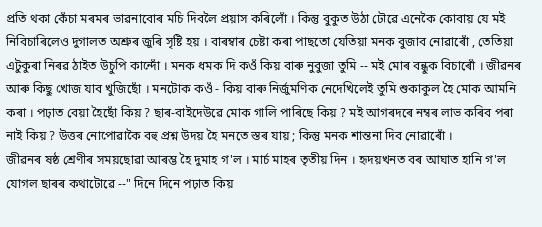প্ৰতি থকা কেঁচা মৰমৰ ভাৱনাবোৰ মচি দিবলৈ প্ৰয়াস কৰিলোঁ । কিন্তু বুকুত উঠা ঢৌৱে এনেকৈ কোবায় যে মই নিবিচাৰিলেও দুগালত অশ্ৰুৰ জুৰি সৃষ্টি হয় । বাৰম্বাৰ চেষ্টা কৰা পাছতো যেতিয়া মনক বুজাব নোৱাৰোঁ , তেতিয়া এটুকুৰা নিৰৱ ঠাইত উচুপি কান্দোঁ । মনক ধমক দি কওঁ কিয় বাৰু নুবুজা তুমি -- মই মোৰ বন্ধুক বিচাৰোঁ । জীৱনৰ আৰু কিছু খোজ যাব খুজিছোঁ । মনটোক কওঁ - কিয় বাৰু নিৰ্জুমণিক নেদেখিলেই তুমি শুকাকুল হৈ মোক আমনি কৰা । পঢ়াত বেয়া হৈছোঁ কিয় ? ছাৰ-বাইদেউৱে মোক গালি পাৰিছে কিয় ? মই আগৰদৰে নম্বৰ লাভ কৰিব পৰা নাই কিয় ? উত্তৰ নোপোৱাকৈ বহু প্ৰশ্ন উদয় হৈ মনতে স্তৰ যায় ; কিন্তু মনক শান্তনা দিব নোৱাৰোঁ ।
জীৱনৰ ষষ্ঠ শ্ৰেণীৰ সময়ছোৱা আৰম্ভ হৈ দুমাহ গ'ল । মাৰ্চ মাহৰ তৃতীয় দিন । হৃদয়খনত বৰ আঘাত হানি গ'ল যোগল ছাৰৰ কথাটোৱে --" দিনে দিনে পঢ়াত কিয়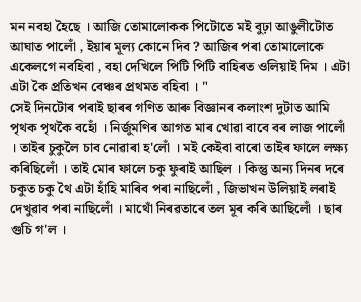মন নবহা হৈছে । আজি তোমালোকক পিটোতে মই বুঢ়া আঙুলীটোত আঘাত পালোঁ , ইয়াৰ মূল্য কোনে দিব ? আজিৰ পৰা তোমালোকে একেলগে নবহিবা , বহা দেখিলে পিটি পিটি বাহিৰত ওলিয়াই দিম । এটা এটা কৈ প্ৰতিখন বেঞ্চৰ প্ৰথমত বহিবা । "
সেই দিনটোৰ পৰাই ছাৰৰ গণিত আৰু বিজ্ঞানৰ কলাংশ দুটাত আমি পৃথক পৃথকৈ বহোঁ । নিৰ্জুমণিৰ আগত মাৰ খোৱা বাবে বৰ লাজ পালোঁ । তাইৰ চুকুলৈ চাব নোৱাৰা হ'লোঁ । মই কেইবা বাৰো তাইৰ ফালে লক্ষ্য কৰিছিলোঁ । তাই মোৰ ফালে চকু ফুৰাই আছিল । কিন্তু অন্য দিনৰ দৰে চকুত চকু থৈ এটা হাঁহি মাৰিব পৰা নাছিলোঁ , জিভাখন উলিয়াই লৰাই দেখুৱাব পৰা নাছিলোঁ । মাথোঁ নিৰৱতাৰে তল মূৰ কৰি আছিলোঁ । ছাৰ গুচি গ'ল ।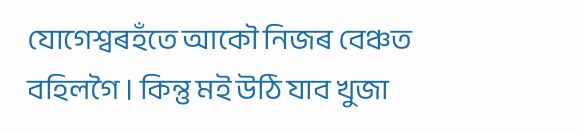যোগেশ্বৰহঁতে আকৌ নিজৰ বেঞ্চত বহিলগৈ । কিন্তু মই উঠি যাব খুজা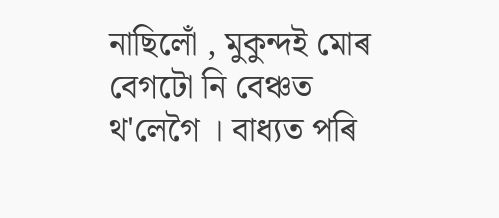নাছিলোঁ , মুকুন্দই মোৰ বেগটো নি বেঞ্চত থ'লেগৈ । বাধ্যত পৰি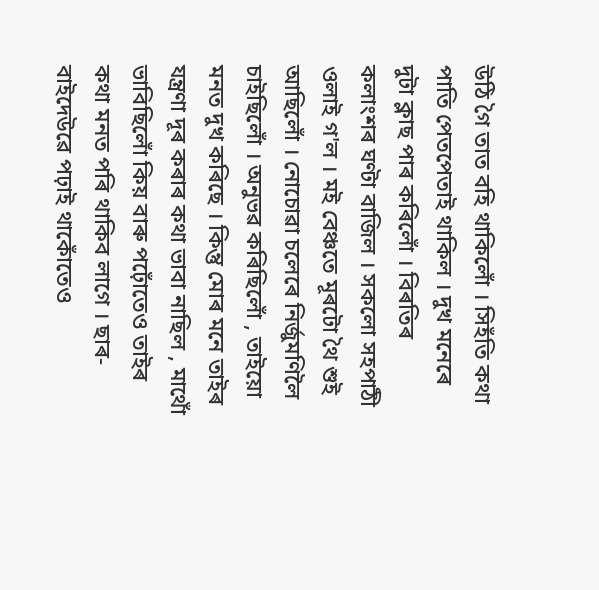উঠি গৈ তাত বহি থাকিলোঁ । সিহঁতি কথা পাতি পেতপেতাই থাকিল । দুখ মনেৰে দুটা ক্লাছ পাৰ কৰিলোঁ । বিৰতিৰ কলাংশৰ ঘণ্টা বাজিল । সকলো সহপাঠী ওলাই গ'ল । মই বেঞ্চতে মূৰটো থৈ শুই আছিলোঁ । নোচোৱা চলেৰে নিৰ্জুমণিলৈ চাইছিলোঁ । অনুভৱ কৰিছিলোঁ , তাইয়ো মনত দুখ কৰিছে । কিন্তু মোৰ মনে তাইৰ যন্ত্ৰণা দূৰ কৰাৰ কথা ভাবা নাছিল , মাথোঁ ভাবিছিলোঁ কিয় বাৰু পঢ়োঁতেও তাইৰ কথা মনত পৰি থাকিব লাগে । ছাৰ- বাইদেউৱে পঢ়াই থাকোঁতেও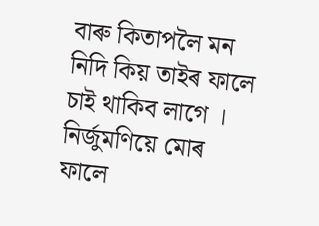বাৰু কিতাপলৈ মন নিদি কিয় তাইৰ ফালে চাই থাকিব লাগে । নিৰ্জুমণিয়ে মোৰ ফালে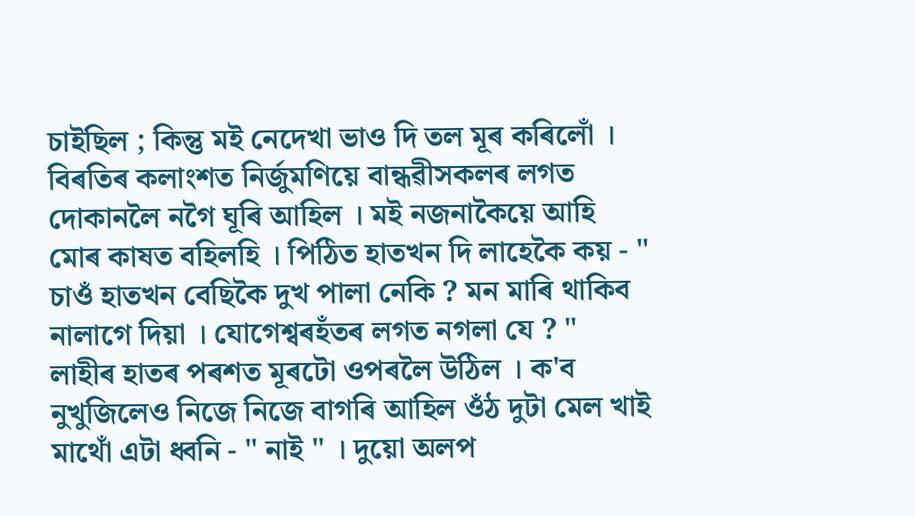চাইছিল ; কিন্তু মই নেদেখা ভাও দি তল মূৰ কৰিলোঁ ।
বিৰতিৰ কলাংশত নিৰ্জুমণিয়ে বান্ধৱীসকলৰ লগত দোকানলৈ নগৈ ঘূৰি আহিল । মই নজনাকৈয়ে আহি মোৰ কাষত বহিলহি । পিঠিত হাতখন দি লাহেকৈ কয় - " চাওঁ হাতখন বেছিকৈ দুখ পালা নেকি ? মন মাৰি থাকিব নালাগে দিয়া । যোগেশ্বৰহঁতৰ লগত নগলা যে ? "
লাহীৰ হাতৰ পৰশত মূৰটো ওপৰলৈ উঠিল । ক'ব নুখুজিলেও নিজে নিজে বাগৰি আহিল ওঁঠ দুটা মেল খাই মাথোঁ এটা ধ্বনি - " নাই " । দুয়ো অলপ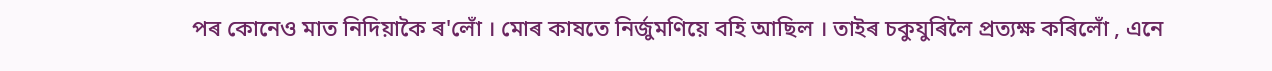পৰ কোনেও মাত নিদিয়াকৈ ৰ'লোঁ । মোৰ কাষতে নিৰ্জুমণিয়ে বহি আছিল । তাইৰ চকুযুৰিলৈ প্ৰত্যক্ষ কৰিলোঁ , এনে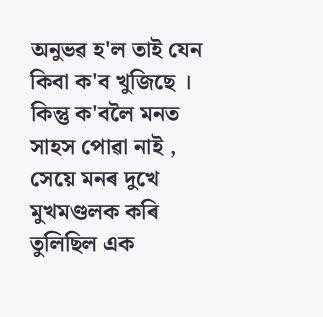অনুভৱ হ'ল তাই যেন কিবা ক'ব খুজিছে । কিন্তু ক'বলৈ মনত সাহস পোৱা নাই , সেয়ে মনৰ দুখে মুখমণ্ডলক কৰি তুলিছিল এক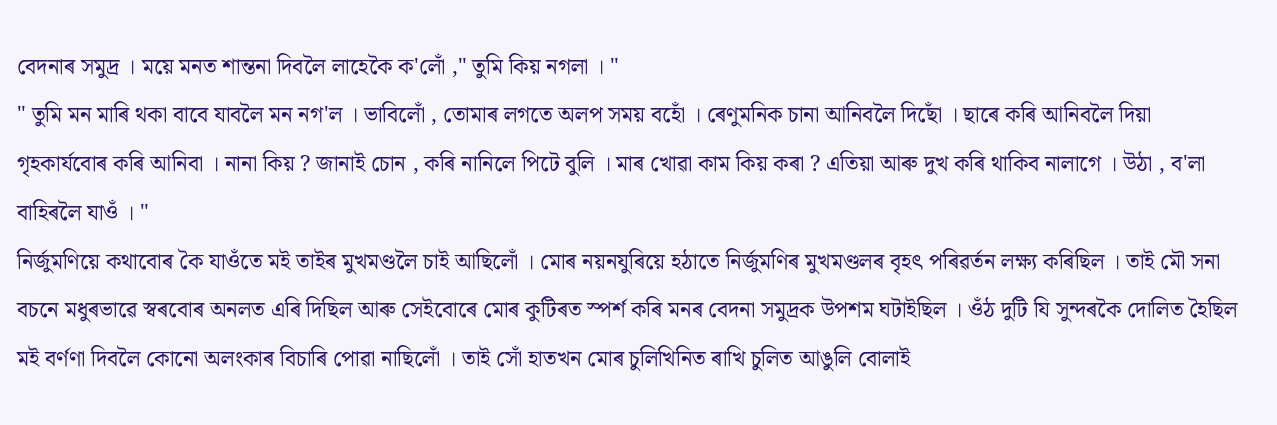বেদনাৰ সমুদ্ৰ । ময়ে মনত শান্তনা দিবলৈ লাহেকৈ ক'লোঁ ," তুমি কিয় নগলা । "
" তুমি মন মাৰি থকা বাবে যাবলৈ মন নগ'ল । ভাবিলোঁ , তোমাৰ লগতে অলপ সময় বহোঁ । ৰেণুমনিক চানা আনিবলৈ দিছোঁ । ছাৰে কৰি আনিবলৈ দিয়া গৃহকাৰ্যবোৰ কৰি আনিবা । নানা কিয় ? জানাই চোন , কৰি নানিলে পিটে বুলি । মাৰ খোৱা কাম কিয় কৰা ? এতিয়া আৰু দুখ কৰি থাকিব নালাগে । উঠা , ব'লা বাহিৰলৈ যাওঁ । "
নিৰ্জুমণিয়ে কথাবোৰ কৈ যাওঁতে মই তাইৰ মুখমণ্ডলৈ চাই আছিলোঁ । মোৰ নয়নযুৰিয়ে হঠাতে নিৰ্জুমণিৰ মুখমণ্ডলৰ বৃহৎ পৰিৱৰ্তন লক্ষ্য কৰিছিল । তাই মৌ সনা বচনে মধুৰভাৱে স্বৰবোৰ অনলত এৰি দিছিল আৰু সেইবোৰে মোৰ কুটিৰত স্পৰ্শ কৰি মনৰ বেদনা সমুদ্ৰক উপশম ঘটাইছিল । ওঁঠ দুটি যি সুন্দৰকৈ দোলিত হৈছিল মই বৰ্ণণা দিবলৈ কোনো অলংকাৰ বিচাৰি পোৱা নাছিলোঁ । তাই সোঁ হাতখন মোৰ চুলিখিনিত ৰাখি চুলিত আঙুলি বোলাই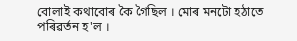বোলাই কথাবোৰ কৈ গৈছিল । মোৰ মনটো হঠাতে পৰিৱৰ্তন হ'ল ।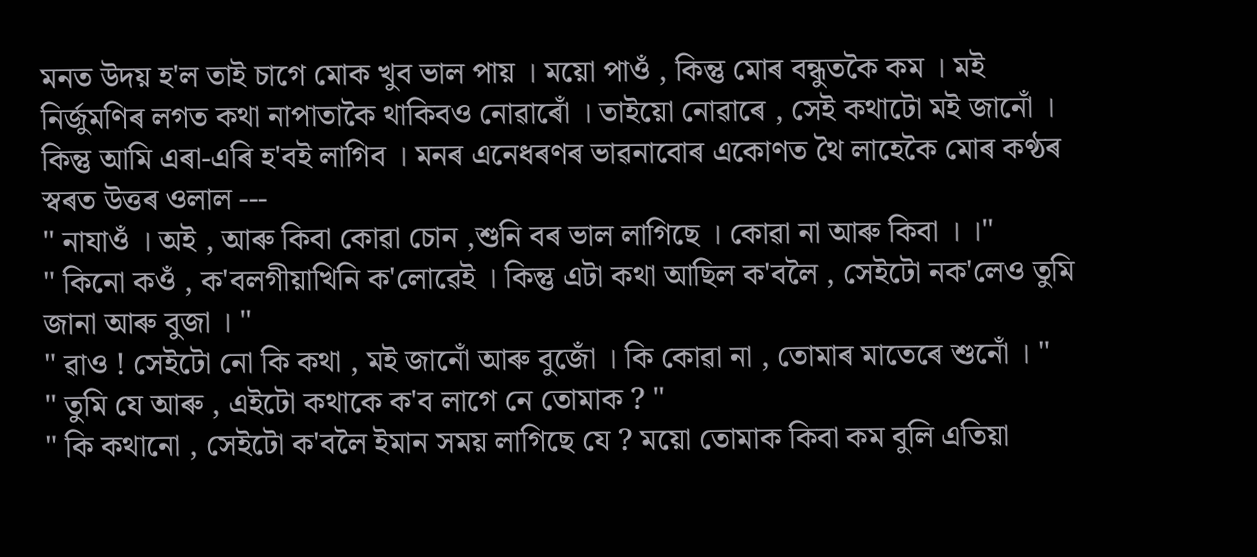মনত উদয় হ'ল তাই চাগে মোক খুব ভাল পায় । ময়ো পাওঁ , কিন্তু মোৰ বন্ধুতকৈ কম । মই নিৰ্জুমণিৰ লগত কথা নাপাতাকৈ থাকিবও নোৱাৰোঁ । তাইয়ো নোৱাৰে , সেই কথাটো মই জানোঁ । কিন্তু আমি এৰা-এৰি হ'বই লাগিব । মনৰ এনেধৰণৰ ভাৱনাবোৰ একোণত থৈ লাহেকৈ মোৰ কণ্ঠৰ স্বৰত উত্তৰ ওলাল ---
" নাযাওঁ । অই , আৰু কিবা কোৱা চোন ,শুনি বৰ ভাল লাগিছে । কোৱা না আৰু কিবা । ।"
" কিনো কওঁ , ক'বলগীয়াখিনি ক'লোৱেই । কিন্তু এটা কথা আছিল ক'বলৈ , সেইটো নক'লেও তুমি জানা আৰু বুজা । "
" ৱাও ! সেইটো নো কি কথা , মই জানোঁ আৰু বুজোঁ । কি কোৱা না , তোমাৰ মাতেৰে শুনোঁ । "
" তুমি যে আৰু , এইটো কথাকে ক'ব লাগে নে তোমাক ? "
" কি কথানো , সেইটো ক'বলৈ ইমান সময় লাগিছে যে ? ময়ো তোমাক কিবা কম বুলি এতিয়া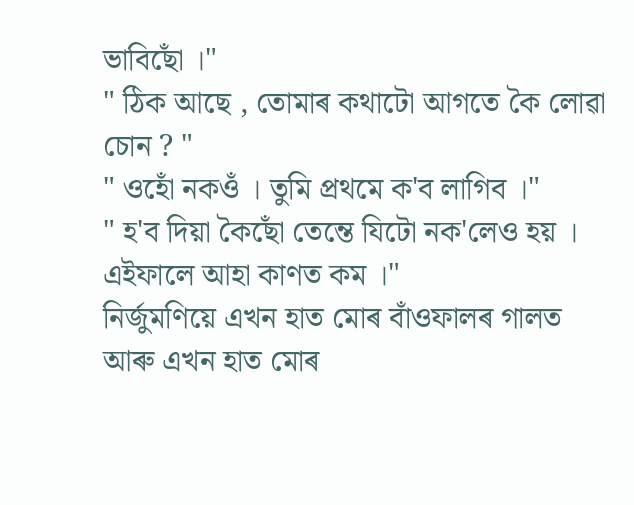ভাবিছোঁ ।"
" ঠিক আছে , তোমাৰ কথাটো আগতে কৈ লোৱা চোন ? "
" ওহোঁ নকওঁ । তুমি প্ৰথমে ক'ব লাগিব ।"
" হ'ব দিয়া কৈছোঁ তেন্তে যিটো নক'লেও হয় । এইফালে আহা কাণত কম ।"
নিৰ্জুমণিয়ে এখন হাত মোৰ বাঁওফালৰ গালত আৰু এখন হাত মোৰ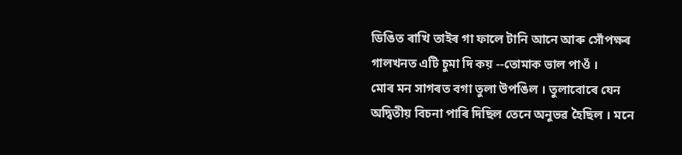ডিঙিত ৰাখি তাইৰ গা ফালে টানি আনে আৰু সোঁপক্ষৰ গালখনত এটি চুমা দি কয় --তোমাক ভাল পাওঁ ।
মোৰ মন সাগৰত বগা তুলা উপঙিল । তুলাবোৰে যেন অদ্বিতীয় বিচনা পাৰি দিছিল তেনে অনুভৱ হৈছিল । মনে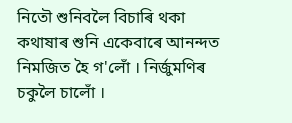নিতৌ শুনিবলৈ বিচাৰি থকা কথাষাৰ শুনি একেবাৰে আনন্দত নিমজিত হৈ গ'লোঁ । নিৰ্জুমণিৰ চকুলৈ চালোঁ ।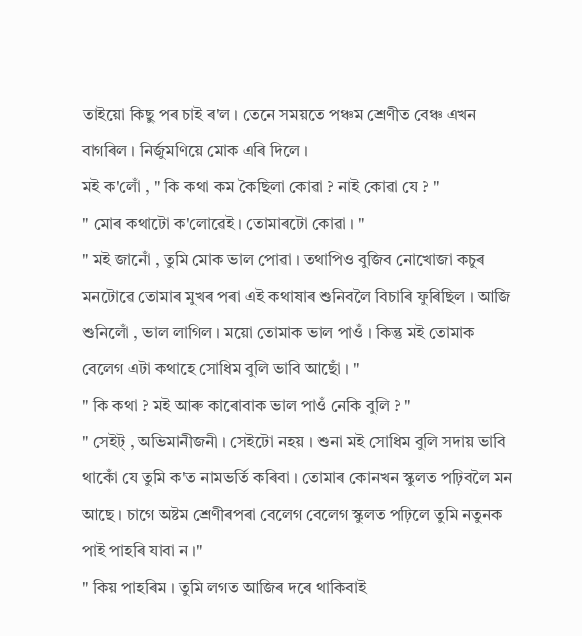তাইয়ো কিছু পৰ চাই ৰ'ল । তেনে সময়তে পঞ্চম শ্ৰেণীত বেঞ্চ এখন বাগৰিল । নিৰ্জুমণিয়ে মোক এৰি দিলে ।
মই ক'লোঁ , " কি কথা কম কৈছিলা কোৱা ? নাই কোৱা যে ? "
" মোৰ কথাটো ক'লোৱেই । তোমাৰটো কোৱা । "
" মই জানোঁ , তুমি মোক ভাল পোৱা । তথাপিও বুজিব নোখোজা কচুৰ মনটোৱে তোমাৰ মুখৰ পৰা এই কথাষাৰ শুনিবলৈ বিচাৰি ফুৰিছিল । আজি শুনিলোঁ , ভাল লাগিল । ময়ো তোমাক ভাল পাওঁ । কিন্তু মই তোমাক বেলেগ এটা কথাহে সোধিম বুলি ভাবি আছোঁ । "
" কি কথা ? মই আৰু কাৰোবাক ভাল পাওঁ নেকি বুলি ? "
" সেইট্ , অভিমানীজনী । সেইটো নহয় । শুনা মই সোধিম বুলি সদায় ভাবি থাকোঁ যে তুমি ক'ত নামভৰ্তি কৰিবা । তোমাৰ কোনখন স্কুলত পঢ়িবলৈ মন আছে । চাগে অষ্টম শ্ৰেণীৰপৰা বেলেগ বেলেগ স্কুলত পঢ়িলে তুমি নতুনক পাই পাহৰি যাবা ন ।"
" কিয় পাহৰিম । তুমি লগত আজিৰ দৰে থাকিবাই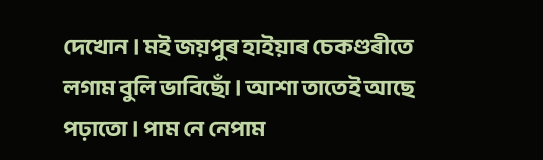দেখোন । মই জয়পুৰ হাইয়াৰ চেকণ্ডৰীতে লগাম বুলি ভাবিছোঁ । আশা তাতেই আছে পঢ়াতো । পাম নে নেপাম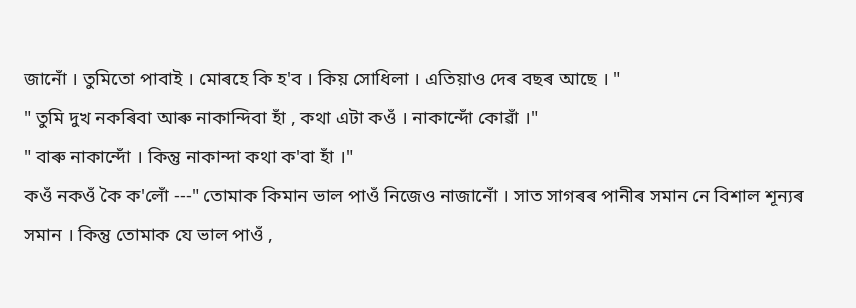জানোঁ । তুমিতো পাবাই । মোৰহে কি হ'ব । কিয় সোধিলা । এতিয়াও দেৰ বছৰ আছে । "
" তুমি দুখ নকৰিবা আৰু নাকান্দিবা হাঁ , কথা এটা কওঁ । নাকান্দোঁ কোৱাঁ ।"
" বাৰু নাকান্দোঁ । কিন্তু নাকান্দা কথা ক'বা হাঁ ।"
কওঁ নকওঁ কৈ ক'লোঁ ---" তোমাক কিমান ভাল পাওঁ নিজেও নাজানোঁ । সাত সাগৰৰ পানীৰ সমান নে বিশাল শূন্যৰ সমান । কিন্তু তোমাক যে ভাল পাওঁ ,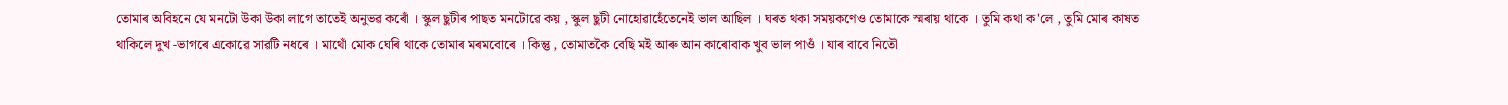তোমাৰ অবিহনে যে মনটো উকা উকা লাগে তাতেই অনুভৱ কৰোঁ । স্কুল ছুটীৰ পাছত মনটোৱে কয় , স্কুল ছুটী নোহোৱাহেঁতেনেই ভাল আছিল । ঘৰত থকা সময়কণেও তোমাকে স্মৰায় থাকে । তুমি কথা ক'লে , তুমি মোৰ কাষত থাকিলে দুখ -ভাগৰে একোৱে সাৱটি নধৰে । মাথোঁ মোক ঘেৰি থাকে তোমাৰ মৰমবোৰে । কিন্তু , তোমাতকৈ বেছি মই আৰু আন কাৰোবাক খুব ভাল পাওঁ । যাৰ বাবে নিতৌ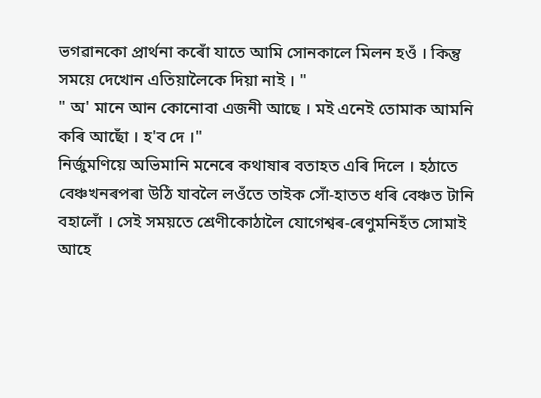ভগৱানকো প্ৰাৰ্থনা কৰোঁ যাতে আমি সোনকালে মিলন হওঁ । কিন্তু সময়ে দেখোন এতিয়ালৈকে দিয়া নাই । "
" অ' মানে আন কোনোবা এজনী আছে । মই এনেই তোমাক আমনি কৰি আছোঁ । হ'ব দে ।"
নিৰ্জুমণিয়ে অভিমানি মনেৰে কথাষাৰ বতাহত এৰি দিলে । হঠাতে বেঞ্চখনৰপৰা উঠি যাবলৈ লওঁতে তাইক সোঁ-হাতত ধৰি বেঞ্চত টানি বহালোঁ । সেই সময়তে শ্ৰেণীকোঠালৈ যোগেশ্বৰ-ৰেণুমনিহঁত সোমাই আহে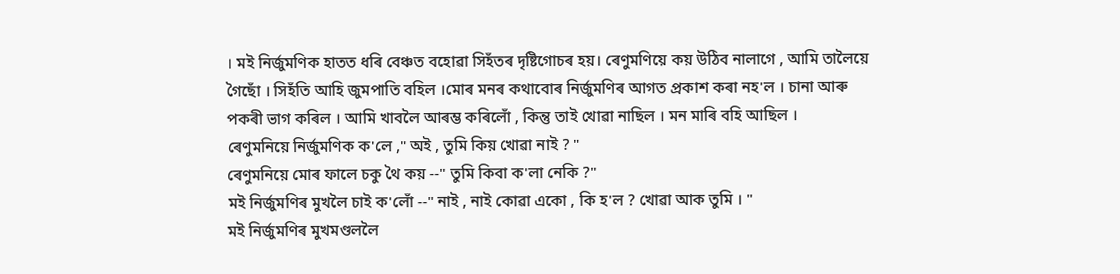। মই নিৰ্জুমণিক হাতত ধৰি বেঞ্চত বহোৱা সিহঁতৰ দৃষ্টিগোচৰ হয়। ৰেণুমণিয়ে কয় উঠিব নালাগে , আমি তালৈয়ে গৈছোঁ । সিহঁতি আহি জুমপাতি বহিল ।মোৰ মনৰ কথাবোৰ নিৰ্জুমণিৰ আগত প্ৰকাশ কৰা নহ'ল । চানা আৰু পকৰী ভাগ কৰিল । আমি খাবলৈ আৰম্ভ কৰিলোঁ , কিন্তু তাই খোৱা নাছিল । মন মাৰি বহি আছিল ।
ৰেণুমনিয়ে নিৰ্জুমণিক ক'লে ," অই , তুমি কিয় খোৱা নাই ? "
ৰেণুমনিয়ে মোৰ ফালে চকু থৈ কয় --" তুমি কিবা ক'লা নেকি ?"
মই নিৰ্জুমণিৰ মুখলৈ চাই ক'লোঁ --" নাই , নাই কোৱা একো , কি হ'ল ? খোৱা আক তুমি । "
মই নিৰ্জুমণিৰ মুখমণ্ডললৈ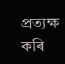প্ৰত্যক্ষ কৰি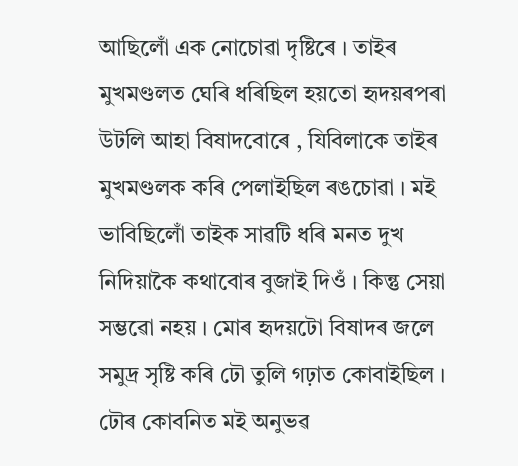আছিলোঁ এক নোচোৱা দৃষ্টিৰে । তাইৰ মুখমণ্ডলত ঘেৰি ধৰিছিল হয়তো হৃদয়ৰপৰা উটলি আহা বিষাদবোৰে , যিবিলাকে তাইৰ মুখমণ্ডলক কৰি পেলাইছিল ৰঙচোৱা । মই ভাবিছিলোঁ তাইক সাৱটি ধৰি মনত দুখ নিদিয়াকৈ কথাবোৰ বুজাই দিওঁ । কিন্তু সেয়া সম্ভৱো নহয় । মোৰ হৃদয়টো বিষাদৰ জলে সমুদ্ৰ সৃষ্টি কৰি ঢৌ তুলি গঢ়াত কোবাইছিল । ঢৌৰ কোবনিত মই অনুভৱ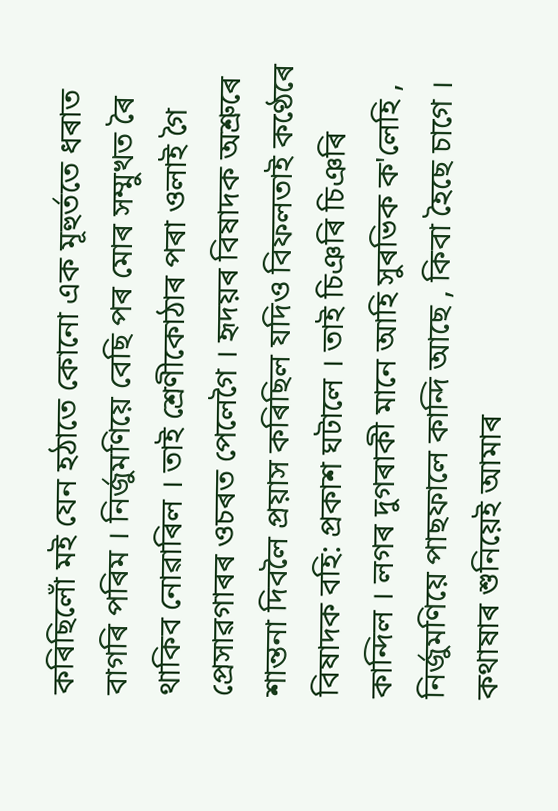কৰিছিলোঁ মই যেন হঠাতে কোনো এক মূহুৰ্ততে ধৰাত বাগৰি পৰিম । নিৰ্জুমণিয়ে বেছি পৰ মোৰ সম্মুখত ৰৈ থাকিব নোৱাৰিল । তাই শ্ৰেণীকোঠাৰ পৰা ওলাই গৈ প্ৰেসাৱগাৰৰ ওচৰত পেলেগৈ । হৃদয়ৰ বিষাদক অশ্ৰুৰে শান্তনা দিবলৈ প্ৰয়াস কৰিছিল যদিও বিফলতাই কণ্ঠেৰে বিষাদক বহি: প্ৰকাশ ঘটালে । তাই চিঞৰি চিঞৰি কান্দিল । লগৰ দুগৰাকী মানে আহি সুৰভিক ক'লেহি , নিৰ্জুমণিয়ে পাছফালে কান্দি আছে , কিবা হৈছে চাগে । কথাষাৰ শুনিয়েই আমাৰ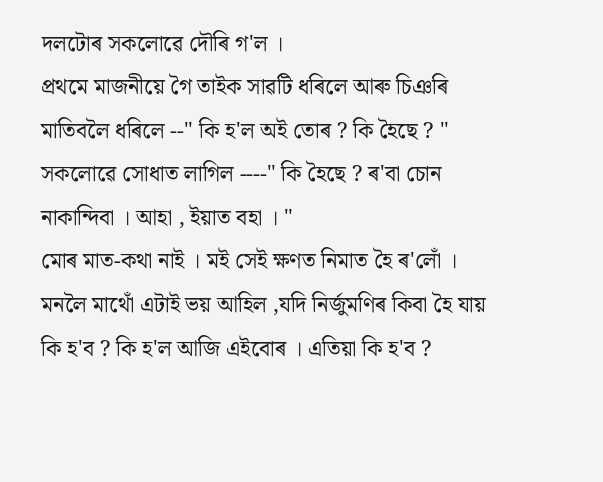দলটোৰ সকলোৱে দৌৰি গ'ল ।
প্ৰথমে মাজনীয়ে গৈ তাইক সাৱটি ধৰিলে আৰু চিঞৰি মাতিবলৈ ধৰিলে --" কি হ'ল অই তোৰ ? কি হৈছে ? "
সকলোৱে সোধাত লাগিল ----" কি হৈছে ? ৰ'বা চোন নাকান্দিবা । আহা , ইয়াত বহা । "
মোৰ মাত-কথা নাই । মই সেই ক্ষণত নিমাত হৈ ৰ'লোঁ । মনলৈ মাথোঁ এটাই ভয় আহিল ,যদি নিৰ্জুমণিৰ কিবা হৈ যায় কি হ'ব ? কি হ'ল আজি এইবোৰ । এতিয়া কি হ'ব ?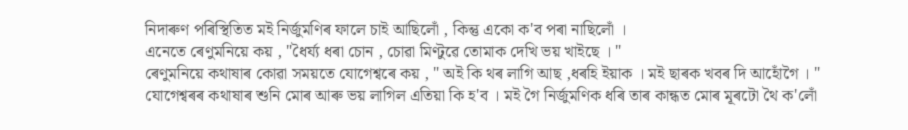নিদাৰুণ পৰিস্থিতিত মই নিৰ্জুমণিৰ ফালে চাই আছিলোঁ , কিন্তু একো ক'ব পৰা নাছিলোঁ ।
এনেতে ৰেণুমনিয়ে কয় , "ধৈৰ্য্য ধৰা চোন , চোৱা মিণ্টুৱে তোমাক দেখি ভয় খাইছে । "
ৰেণুমনিয়ে কথাষাৰ কোৱা সময়তে যোগেশ্বৰে কয় , " অই কি থৰ লাগি আছ ,ধৰহি ইয়াক । মই ছাৰক খবৰ দি আহোঁগৈ । "
যোগেশ্বৰৰ কথাষাৰ শুনি মোৰ আৰু ভয় লাগিল এতিয়া কি হ'ব । মই গৈ নিৰ্জুমণিক ধৰি তাৰ কান্ধত মোৰ মূৰটো থৈ ক'লোঁ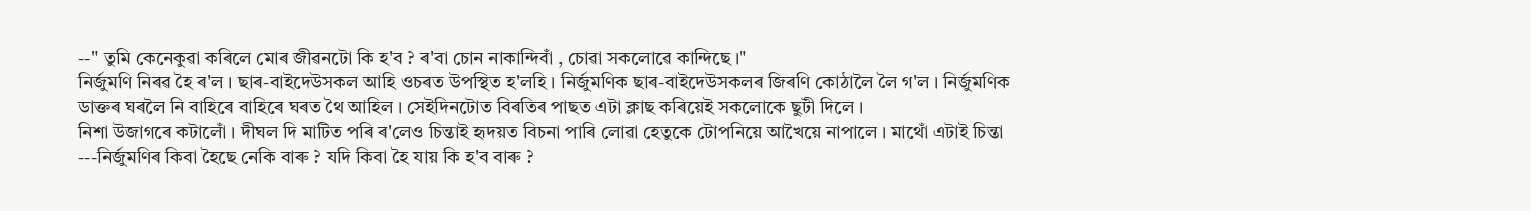--" তুমি কেনেকুৱা কৰিলে মোৰ জীৱনটো কি হ'ব ? ৰ'বা চোন নাকান্দিবাঁ , চোৱা সকলোৱে কান্দিছে ।"
নিৰ্জুমণি নিৰৱ হৈ ৰ'ল । ছাৰ-বাইদেউসকল আহি ওচৰত উপস্থিত হ'লহি । নিৰ্জুমণিক ছাৰ-বাইদেউসকলৰ জিৰণি কোঠালৈ লৈ গ'ল । নিৰ্জুমণিক ডাক্তৰ ঘৰলৈ নি বাহিৰে বাহিৰে ঘৰত থৈ আহিল । সেইদিনটোত বিৰতিৰ পাছত এটা ক্লাছ কৰিয়েই সকলোকে ছুটী দিলে ।
নিশা উজাগৰে কটালোঁ । দীঘল দি মাটিত পৰি ৰ'লেও চিন্তাই হৃদয়ত বিচনা পাৰি লোৱা হেতুকে টোপনিয়ে আখৈয়ে নাপালে । মাথোঁ এটাই চিন্তা ---নিৰ্জুমণিৰ কিবা হৈছে নেকি বাৰু ? যদি কিবা হৈ যায় কি হ'ব বাৰু ?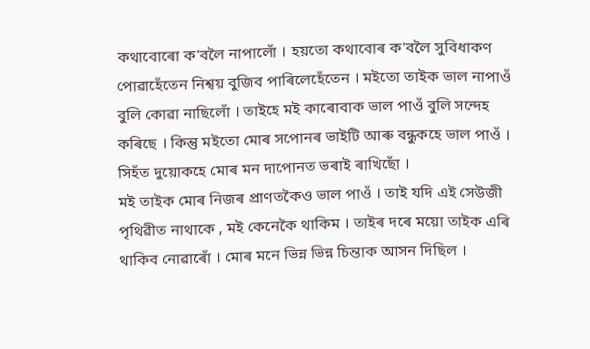কথাবোৰো ক'বলৈ নাপালোঁ । হয়তো কথাবোৰ ক'বলৈ সুবিধাকণ পোৱাহেঁতেন নিশ্বয় বুজিব পাৰিলেহেঁতেন । মইতো তাইক ভাল নাপাওঁ বুলি কোৱা নাছিলোঁ । তাইহে মই কাৰোবাক ভাল পাওঁ বুলি সন্দেহ কৰিছে । কিন্তু মইতো মোৰ সপোনৰ ভাইটি আৰু বন্ধুকহে ভাল পাওঁ । সিহঁত দুয়োকহে মোৰ মন দাপোনত ভৰাই ৰাখিছোঁ ।
মই তাইক মোৰ নিজৰ প্ৰাণতকৈও ভাল পাওঁ । তাই যদি এই সেউজী পৃথিৱীত নাথাকে , মই কেনেকৈ থাকিম । তাইৰ দৰে ময়ো তাইক এৰি থাকিব নোৱাৰোঁ । মোৰ মনে ভিন্ন ভিন্ন চিন্তাক আসন দিছিল ।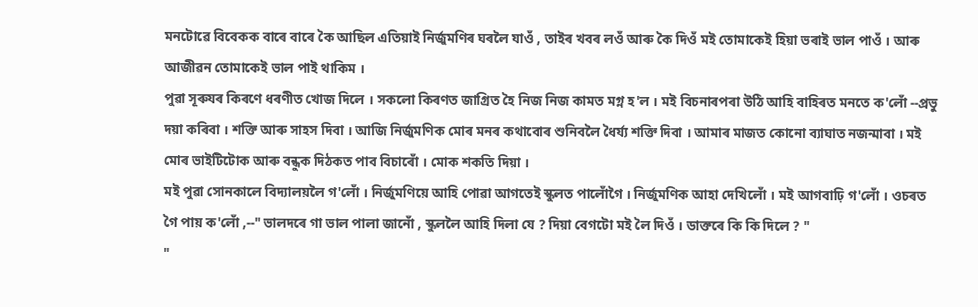মনটোৱে বিবেকক বাৰে বাৰে কৈ আছিল এতিয়াই নিৰ্জুমণিৰ ঘৰলৈ যাওঁ , তাইৰ খবৰ লওঁ আৰু কৈ দিওঁ মই তোমাকেই হিয়া ভৰাই ভাল পাওঁ । আৰু আজীৱন তোমাকেই ভাল পাই থাকিম ।
পুৱা সূৰুযৰ কিৰণে ধৰণীত খোজ দিলে । সকলো কিৰণত জাগ্ৰিত হৈ নিজ নিজ কামত মগ্ন হ'ল । মই বিচনাৰপৰা উঠি আহি বাহিৰত মনতে ক'লোঁ --প্ৰভু দয়া কৰিবা । শক্তি আৰু সাহস দিবা । আজি নিৰ্জুমণিক মোৰ মনৰ কথাবোৰ শুনিবলৈ ধৈৰ্য্য শক্তি দিবা । আমাৰ মাজত কোনো ব্যাঘাত নজন্মাবা । মই মোৰ ভাইটিটোক আৰু বন্ধুক দিঠকত পাব বিচাৰোঁ । মোক শকতি দিয়া ।
মই পুৱা সোনকালে বিদ্যালয়লৈ গ'লোঁ । নিৰ্জুমণিয়ে আহি পোৱা আগতেই স্কুলত পালোঁগৈ । নিৰ্জুমণিক আহা দেখিলোঁ । মই আগবাঢ়ি গ'লোঁ । ওচৰত গৈ পায় ক'লোঁ ,--" ভালদৰে গা ভাল পালা জানোঁ , স্কুললৈ আহি দিলা যে ? দিয়া বেগটো মই লৈ দিওঁ । ডাক্তৰে কি কি দিলে ? "
"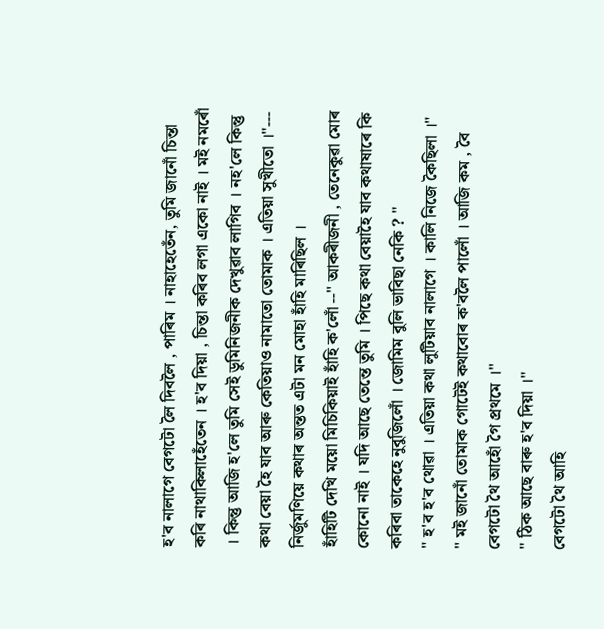হ'ব নালাগে বেগটো লৈ দিবলৈ , পাৰিম । নাহাহেতেঁন, তুমি জানোঁ চিন্তা কৰি নাথাকিলাহেঁতেন । হ'ব দিয়া , চিন্তা কৰিব লগা একো নাই । মই নমৰোঁ । কিন্তু আজি হ'লে তুমি সেই ডুমিনিজনীক দেখুৱাব লাগিব । নহ'লে কিন্তু কথা বেয়া হৈ যাব আৰু কেতিয়াও নামাতো তোমাক । এতিয়া সুখীতো ।"--- নিৰ্জুমণিয়ে কথাৰ অন্তত এটা মন মোহা হাঁহি মাৰিছিল ।
হাঁহিটি দেখি ময়ো মিচিকিয়াই হাঁহি ক'লোঁ --" আকৰীজনী , তেনেকুৱা মোৰ কোনো নাই । যদি আছে তেন্তে তুমি । পিছে কথা বেয়াহৈ যাব কথাষাৰে কি কৰিবা তাকেহে নুবুজিলোঁ । জোমিম বুলি ভাবিছা নেকি ? "
" হ'ব হ'ব থোৱা । এতিয়া কথা লুটিয়াব নালাগে । কালি নিজে কৈছিলা ।"
" মই জানোঁ তোমাক গোটেই কথাবোৰ ক'বলৈ পালোঁ । আজি কম , বৈ বেগটো থৈ আহোঁ গৈ প্ৰথমে ।"
" ঠিক আছে বাৰু হ'ব দিয়া ।"
বেগটো থৈ আহি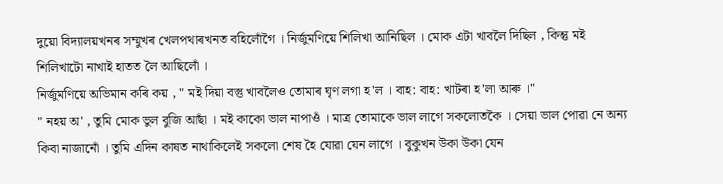দুয়ো বিদ্যালয়খনৰ সম্মুখৰ খেলপথাৰখনত বহিলোঁগৈ । নিৰ্জুমণিয়ে শিলিখা আনিছিল । মোক এটা খাবলৈ দিছিল , কিন্তু মই শিলিখাটো নাখাই হাতত লৈ আছিলোঁ ।
নিৰ্জুমণিয়ে অভিমান কৰি কয় , " মই দিয়া বস্তু খাবলৈও তোমাৰ ঘৃণ লগা হ'ল । বাহ: বাহ: খাটৰা হ'লা আৰু ।"
" নহয় অ' , তুমি মোক ভুল বুজি আছাঁ । মই কাকো ভাল নাপাওঁ । মাত্ৰ তোমাকে ভাল লাগে সকলোতকৈ । সেয়া ভাল পোৱা নে অন্য কিবা নাজানোঁ । তুমি এদিন কাষত নাথাকিলেই সকলো শেষ হৈ যোৱা যেন লাগে । বুকুখন উকা উকা যেন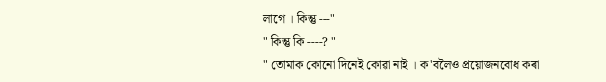লাগে । কিন্তু ---"
" কিন্তু কি ----? "
" তোমাক কোনো দিনেই কোৱা নাই । ক'বলৈও প্ৰয়োজনবোধ কৰা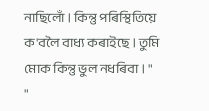নাছিলোঁ । কিন্তু পৰিস্থিতিয়ে ক'বলৈ বাধ্য কৰাইছে । তুমি মোক কিন্তু ভুল নধৰিবা । "
"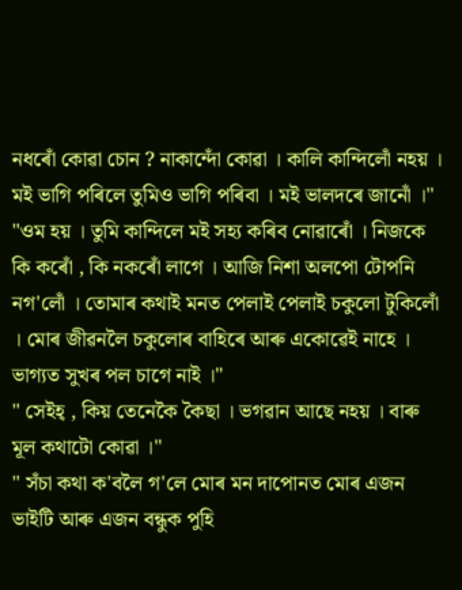নধৰোঁ কোৱা চোন ? নাকান্দোঁ কোৱা । কালি কান্দিলোঁ নহয় । মই ভাগি পৰিলে তুমিও ভাগি পৰিবা । মই ভালদৰে জানোঁ ।"
"ওম হয় । তুমি কান্দিলে মই সহ্য কৰিব নোৱাৰোঁ । নিজকে কি কৰোঁ , কি নকৰোঁ লাগে । আজি নিশা অলপো টোপনি নগ'লোঁ । তোমাৰ কথাই মনত পেলাই পেলাই চকুলো টুকিলোঁ । মোৰ জীৱনলৈ চকুলোৰ বাহিৰে আৰু একোৱেই নাহে । ভাগ্যত সুখৰ পল চাগে নাই ।"
" সেইহ্ , কিয় তেনেকৈ কৈছা । ভগৱান আছে নহয় । বাৰু মূল কথাটো কোৱা ।"
" সঁচা কথা ক'বলৈ গ'লে মোৰ মন দাপোনত মোৰ এজন ভাইটি আৰু এজন বন্ধুক পুহি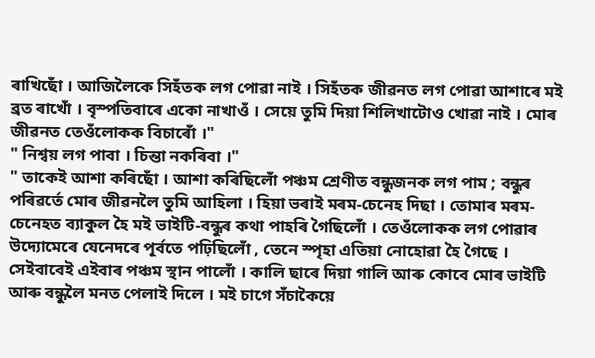ৰাখিছোঁ । আজিলৈকে সিহঁতক লগ পোৱা নাই । সিহঁতক জীৱনত লগ পোৱা আশাৰে মই ব্ৰত ৰাখোঁ । বৃস্পতিবাৰে একো নাখাওঁ । সেয়ে তুমি দিয়া শিলিখাটোও খোৱা নাই । মোৰ জীৱনত তেওঁলোকক বিচাৰোঁ ।"
" নিশ্বয় লগ পাবা । চিন্তা নকৰিবা ।"
" তাকেই আশা কৰিছোঁ । আশা কৰিছিলোঁ পঞ্চম শ্ৰেণীত বন্ধুজনক লগ পাম ; বন্ধুৰ পৰিৱৰ্তে মোৰ জীৱনলৈ তুমি আহিলা । হিয়া ভৰাই মৰম-চেনেহ দিছা । তোমাৰ মৰম-চেনেহত ব্যাকুল হৈ মই ভাইটি-বন্ধুৰ কথা পাহৰি গৈছিলোঁ । তেওঁলোকক লগ পোৱাৰ উদ্যোমেৰে যেনেদৰে পূৰ্বতে পঢ়িছিলোঁ , তেনে স্পৃহা এতিয়া নোহোৱা হৈ গৈছে । সেইবাবেই এইবাৰ পঞ্চম স্থান পালোঁ । কালি ছাৰে দিয়া গালি আৰু কোবে মোৰ ভাইটি আৰু বন্ধুলৈ মনত পেলাই দিলে । মই চাগে সঁচাকৈয়ে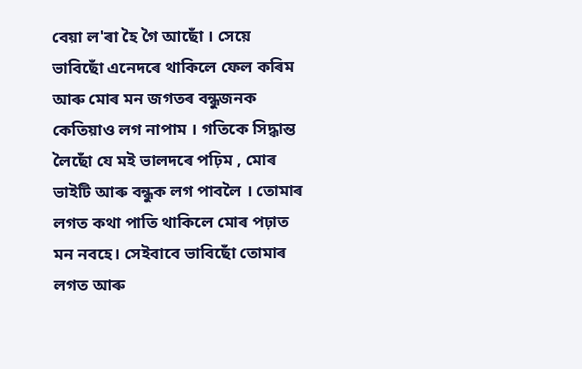বেয়া ল'ৰা হৈ গৈ আছোঁ । সেয়ে ভাবিছোঁ এনেদৰে থাকিলে ফেল কৰিম আৰু মোৰ মন জগতৰ বন্ধুজনক কেতিয়াও লগ নাপাম । গতিকে সিদ্ধান্ত লৈছোঁ যে মই ভালদৰে পঢ়িম , মোৰ ভাইটি আৰু বন্ধুক লগ পাবলৈ । তোমাৰ লগত কথা পাতি থাকিলে মোৰ পঢ়াত মন নবহে। সেইবাবে ভাবিছোঁ তোমাৰ লগত আৰু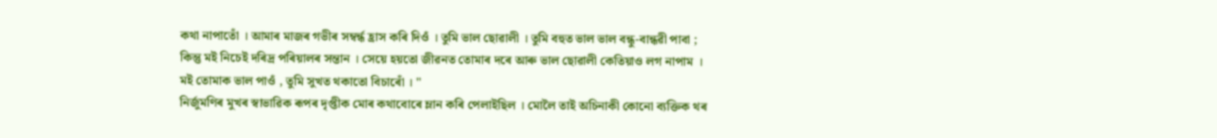কথা নাপাতোঁ । আমাৰ মাজৰ গভীৰ সম্বৰ্ন্ধ হ্ৰাস কৰি দিওঁ । তুমি ভাল ছোৱালী । তুমি বহুত ভাল ভাল বন্ধু-বান্ধৱী পাবা ; কিন্তু মই নিচেই দৰিদ্ৰ পৰিয়ালৰ সন্তান । সেয়ে হয়তো জীৱনত তোমাৰ দৰে আৰু ভাল ছোৱালী কেতিয়াও লগ নাপাম । মই তোমাক ভাল পাওঁ , তুমি সুখত থকাতো বিচাৰোঁ । "
নিৰ্জুমণিৰ মুখৰ স্বাভাৱিক ৰূপৰ দৃপ্তীক মোৰ কথাবোৰে ম্লান কৰি পেলাইছিল । মোলৈ তাই অচিনাকী কোনো ব্যক্তিক থৰ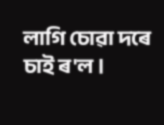লাগি চোৱা দৰে চাই ৰ'ল ।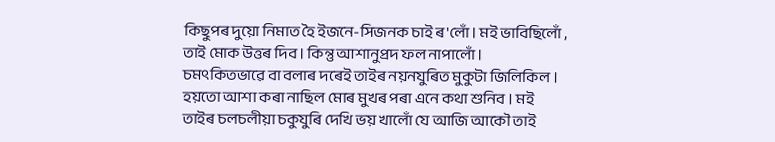কিছুপৰ দুয়ো নিমাত হৈ ইজনে-সিজনক চাই ৰ'লোঁ । মই ভাবিছিলোঁ , তাই মোক উত্তৰ দিব । কিন্তু আশানুপ্ৰদ ফল নাপালোঁ । চমৎকিতভাৱে বা বলাৰ দৰেই তাইৰ নয়নযুৰিত মুকুটা জিলিকিল । হয়তো আশা কৰা নাছিল মোৰ মুখৰ পৰা এনে কথা শুনিব । মই তাইৰ চলচলীয়া চকুযুৰি দেখি ভয় খালোঁ যে আজি আকৌ তাই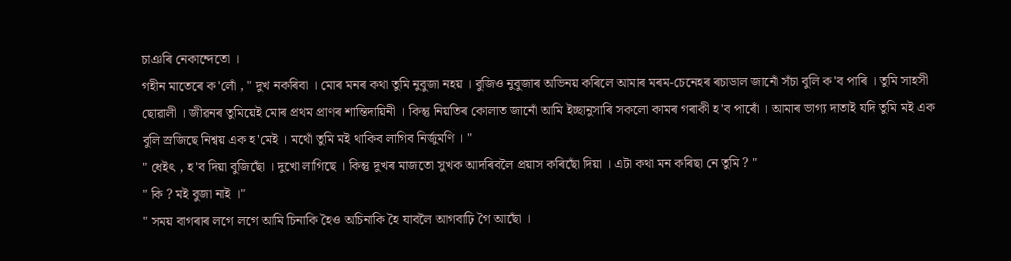চাঞৰি নেকান্দেতো ।
গহীন মাতেৰে ক'লোঁ , " দুখ নকৰিবা । মোৰ মনৰ কথা তুমি নুবুজা নহয় । বুজিও নুবুজাৰ অভিনয় কৰিলে আমাৰ মৰম-চেনেহৰ ৰচাডাল জানোঁ সঁচা বুলি ক'ব পাৰি । তুমি সাহসী ছোৱালী । জীৱনৰ তুমিয়েই মোৰ প্ৰথম প্ৰাণৰ শান্তিদায়িনী । কিন্তু নিয়তিৰ কোলাত জানোঁ আমি ইচ্ছানুসাৰি সকলো কামৰ গৰাকী হ'ব পাৰোঁ । আমাৰ ভাগ্য দাতাই যদি তুমি মই এক বুলি স্ৰজিছে নিশ্বয় এক হ'মেই । মথোঁ তুমি মই থাকিব লাগিব নিৰ্জুমণি । "
" ধেইৎ , হ'ব দিয়া বুজিছোঁ । দুখো লাগিছে । কিন্তু দুখৰ মাজতো সুখক আদৰিবলৈ প্ৰয়াস কৰিছোঁ দিয়া । এটা কথা মন কৰিছা নে তুমি ? "
" কি ? মই বুজা নাই ।"
" সময় বাগৰাৰ লগে লগে আমি চিনাকি হৈও অচিনাকি হৈ যাবলৈ আগবাঢ়ি গৈ আছোঁ ।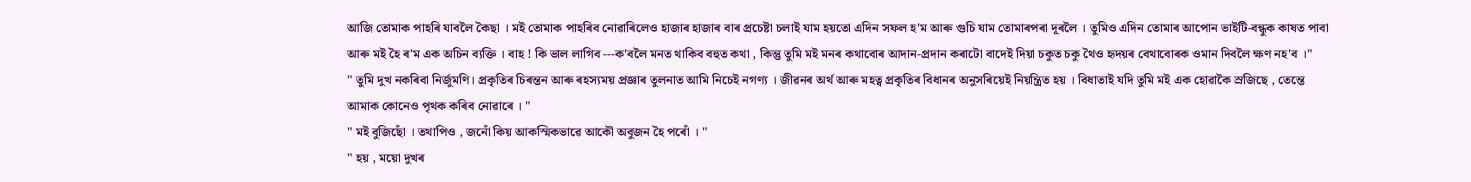আজি তোমাক পাহৰি যাবলৈ কৈছা । মই তোমাক পাহৰিব নোৱাৰিলেও হাজাৰ হাজাৰ বাৰ প্ৰচেষ্টা চলাই যাম হয়তো এদিন সফল হ'ম আৰু গুচি যাম তোমাৰপৰা দূৰলৈ । তুমিও এদিন তোমাৰ আপোন ভাইটি-বন্ধুক কাষত পাবা আৰু মই হৈ ৰ'ম এক অচিন ব্যক্তি । বাহ ! কি ভাল লাগিব ---ক'বলৈ মনত থাকিব বহুত কথা , কিন্তু তুমি মই মনৰ কথাবোৰ আদান-প্ৰদান কৰাটো বাদেই দিয়া চকুত চকু থৈও হৃদয়ৰ বেথাবোৰক ওমান দিবলৈ ক্ষণ নহ'ব ।"
" তুমি দুখ নকৰিবা নিৰ্জুমণি। প্ৰকৃতিৰ চিৰন্তন আৰু ৰহস্যময় প্ৰজ্ঞাৰ তুলনাত আমি নিচেই নগণ্য । জীৱনৰ অৰ্থ আৰু মহত্ব প্ৰকৃতিৰ বিধানৰ অনুসৰিয়েই নিয়ন্ত্ৰিত হয় । বিধাতাই যদি তুমি মই এক হোৱাকৈ স্ৰজিছে , তেন্তে আমাক কোনেও পৃথক কৰিব নোৱাৰে । "
" মই বুজিছোঁ । তথাপিও , জনোঁ কিয় আকস্মিকভাৱে আকৌ অবুজন হৈ পৰোঁ । "
" হয় , ময়ো দুখৰ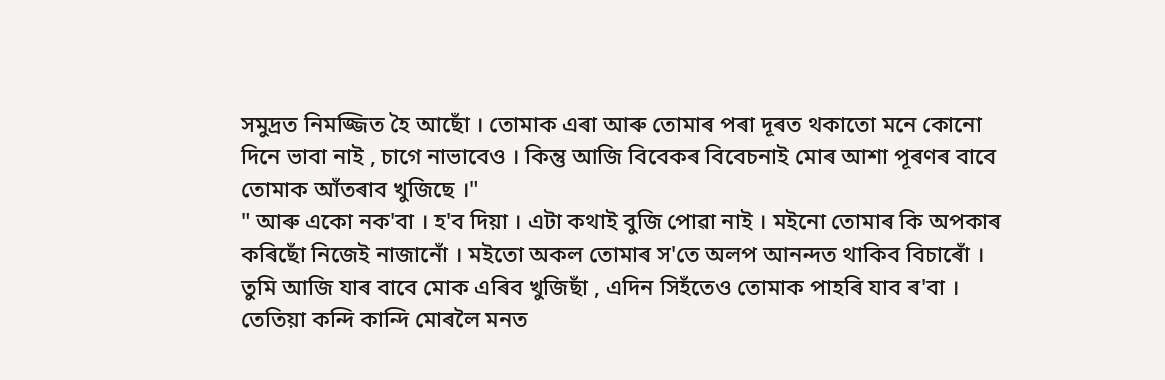সমুদ্ৰত নিমজ্জিত হৈ আছোঁ । তোমাক এৰা আৰু তোমাৰ পৰা দূৰত থকাতো মনে কোনো দিনে ভাবা নাই , চাগে নাভাবেও । কিন্তু আজি বিবেকৰ বিবেচনাই মোৰ আশা পূৰণৰ বাবে তোমাক আঁতৰাব খুজিছে ।"
" আৰু একো নক'বা । হ'ব দিয়া । এটা কথাই বুজি পোৱা নাই । মইনো তোমাৰ কি অপকাৰ কৰিছোঁ নিজেই নাজানোঁ । মইতো অকল তোমাৰ স'তে অলপ আনন্দত থাকিব বিচাৰোঁ । তুমি আজি যাৰ বাবে মোক এৰিব খুজিছাঁ , এদিন সিহঁতেও তোমাক পাহৰি যাব ৰ'বা । তেতিয়া কন্দি কান্দি মোৰলৈ মনত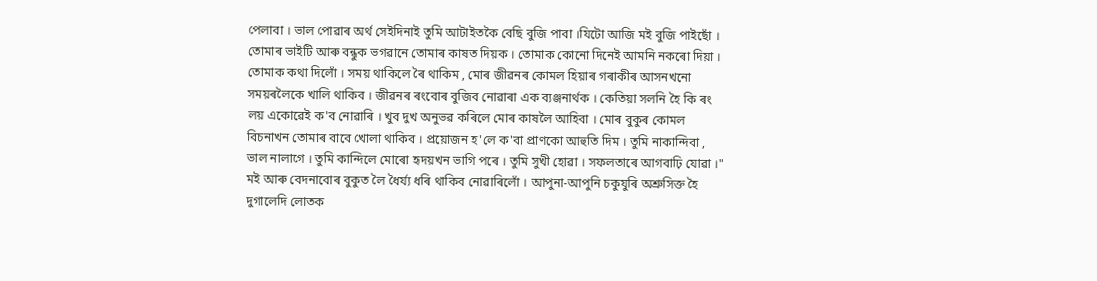পেলাবা । ভাল পোৱাৰ অৰ্থ সেইদিনাই তুমি আটাইতকৈ বেছি বুজি পাবা ।যিটো আজি মই বুজি পাইছোঁ । তোমাৰ ভাইটি আৰু বন্ধুক ভগৱানে তোমাৰ কাষত দিয়ক । তোমাক কোনো দিনেই আমনি নকৰো দিয়া । তোমাক কথা দিলোঁ । সময় থাকিলে ৰৈ থাকিম , মোৰ জীৱনৰ কোমল হিয়াৰ গৰাকীৰ আসনখনো সময়ৰলৈকে খালি থাকিব । জীৱনৰ ৰংবোৰ বুজিব নোৱাৰা এক ব্যঞ্জনাৰ্থক । কেতিয়া সলনি হৈ কি ৰং লয় একোৱেই ক'ব নোৱাৰি । খুব দুখ অনুভৱ কৰিলে মোৰ কাষলৈ আহিবা । মোৰ বুকুৰ কোমল বিচনাখন তোমাৰ বাবে খোলা থাকিব । প্ৰয়োজন হ'লে ক'বা প্ৰাণকো আহুতি দিম । তুমি নাকান্দিবা , ভাল নালাগে । তুমি কান্দিলে মোৰো হৃদয়খন ভাগি পৰে । তুমি সুখী হোৱা । সফলতাৰে আগবাঢ়ি যোৱা ।"
মই আৰু বেদনাবোৰ বুকুত লৈ ধৈৰ্য্য ধৰি থাকিব নোৱাৰিলোঁ । আপুনা-আপুনি চকুযুৰি অশ্ৰুসিক্ত হৈ দুগালেদি লোতক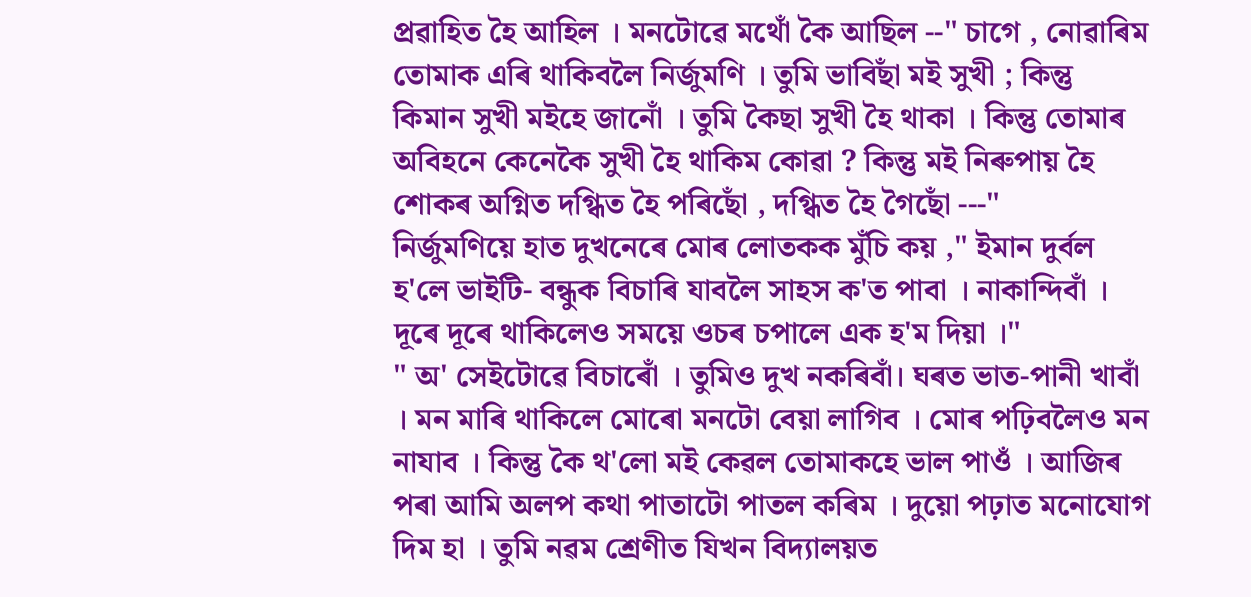প্ৰৱাহিত হৈ আহিল । মনটোৱে মথোঁ কৈ আছিল --" চাগে , নোৱাৰিম তোমাক এৰি থাকিবলৈ নিৰ্জুমণি । তুমি ভাবিছাঁ মই সুখী ; কিন্তু কিমান সুখী মইহে জানোঁ । তুমি কৈছা সুখী হৈ থাকা । কিন্তু তোমাৰ অবিহনে কেনেকৈ সুখী হৈ থাকিম কোৱা ? কিন্তু মই নিৰুপায় হৈ শোকৰ অগ্নিত দগ্ধিত হৈ পৰিছোঁ , দগ্ধিত হৈ গৈছোঁ ---"
নিৰ্জুমণিয়ে হাত দুখনেৰে মোৰ লোতকক মুঁচি কয় ," ইমান দুৰ্বল হ'লে ভাইটি- বন্ধুক বিচাৰি যাবলৈ সাহস ক'ত পাবা । নাকান্দিবাঁ । দূৰে দূৰে থাকিলেও সময়ে ওচৰ চপালে এক হ'ম দিয়া ।"
" অ' সেইটোৱে বিচাৰোঁ । তুমিও দুখ নকৰিবাঁ। ঘৰত ভাত-পানী খাবাঁ । মন মাৰি থাকিলে মোৰো মনটো বেয়া লাগিব । মোৰ পঢ়িবলৈও মন নাযাব । কিন্তু কৈ থ'লো মই কেৱল তোমাকহে ভাল পাওঁ । আজিৰ পৰা আমি অলপ কথা পাতাটো পাতল কৰিম । দুয়ো পঢ়াত মনোযোগ দিম হা । তুমি নৱম শ্ৰেণীত যিখন বিদ্যালয়ত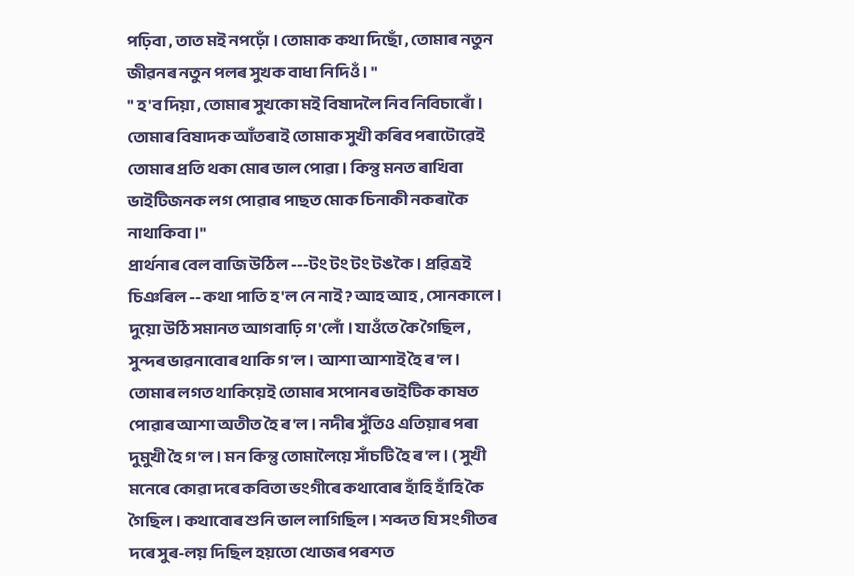পঢ়িবা , তাত মই নপঢ়োঁ । তোমাক কথা দিছোঁ , তোমাৰ নতুন জীৱনৰ নতুন পলৰ সুখক বাধা নিদিওঁ । "
" হ'ব দিয়া , তোমাৰ সুখকো মই বিষাদলৈ নিব নিবিচাৰোঁ । তোমাৰ বিষাদক আঁতৰাই তোমাক সুখী কৰিব পৰাটোৱেই তোমাৰ প্ৰতি থকা মোৰ ভাল পোৱা । কিন্তু মনত ৰাখিবা ভাইটিজনক লগ পোৱাৰ পাছত মোক চিনাকী নকৰাকৈ নাথাকিবা ।"
প্ৰাৰ্থনাৰ বেল বাজি উঠিল ---টং টং টং টঙকৈ । প্ৰৱিত্ৰই চিঞৰিল -- কথা পাতি হ'ল নে নাই ? আহ আহ , সোনকালে । দুয়ো উঠি সমানত আগবাঢ়ি গ'লোঁ । যাওঁতে কৈ গৈছিল , সুন্দৰ ভাৱনাবোৰ থাকি গ'ল । আশা আশাই হৈ ৰ'ল । তোমাৰ লগত থাকিয়েই তোমাৰ সপোনৰ ভাইটিক কাষত পোৱাৰ আশা অতীত হৈ ৰ'ল । নদীৰ সুঁতিও এতিয়াৰ পৰা দুমুখী হৈ গ'ল । মন কিন্তু তোমালৈয়ে সাঁচটি হৈ ৰ'ল । ( সুখী মনেৰে কোৱা দৰে কবিতা ভংগীৰে কথাবোৰ হাঁহি হাঁহি কৈ গৈছিল । কথাবোৰ শুনি ভাল লাগিছিল । শব্দত যি সংগীতৰ দৰে সুৰ-লয় দিছিল হয়তো খোজৰ পৰশত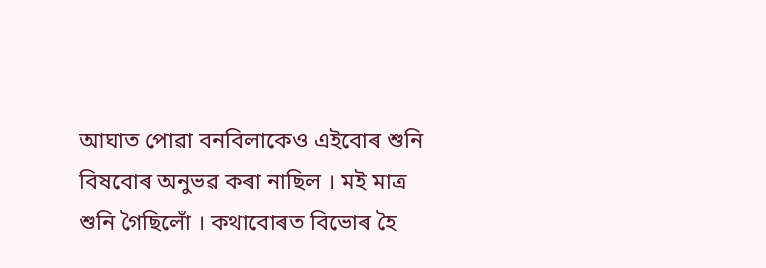আঘাত পোৱা বনবিলাকেও এইবোৰ শুনি বিষবোৰ অনুভৱ কৰা নাছিল । মই মাত্ৰ শুনি গৈছিলোঁ । কথাবোৰত বিভোৰ হৈ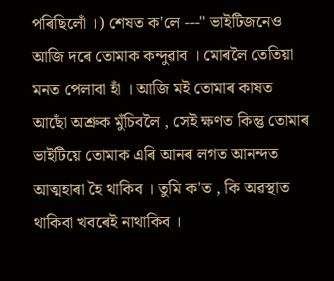পৰিছিলোঁ ।) শেষত ক'লে ---" ভাইটিজনেও আজি দৰে তোমাক কন্দুৱাব । মোৰলৈ তেতিয়া মনত পেলাবা হাঁ । আজি মই তোমাৰ কাষত আছোঁ অশ্ৰুক মুঁচিবলৈ , সেই ক্ষণত কিন্তু তোমাৰ ভাইটিয়ে তোমাক এৰি আনৰ লগত আনন্দত আত্মহাৰা হৈ থাকিব । তুমি ক'ত , কি অৱস্থাত থাকিবা খবৰেই নাথাকিব ।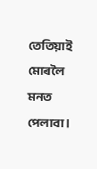তেতিয়াই মোৰলৈ মনত পেলাবা ।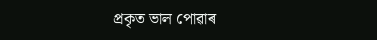প্ৰকৃত ভাল পোৱাৰ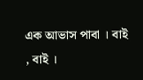এক আভাস পাবা । বাই , বাই ।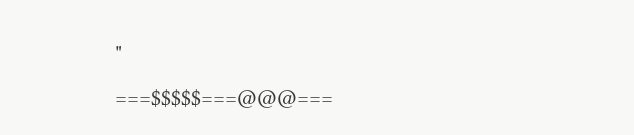"
===$$$$$===@@@===